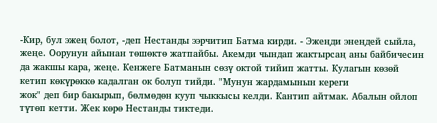-Кир, бул эжең болот, -деп Нестанды ээрчитип Батма кирди. - Эжеңди энеңдей сыйла, жеңе. Оорунун айынан төшөктө жатпайбы. Акемди чындап жактырсаң аны байбичесин да жакшы кара, жеңе. Кенжеге Батманын сөзү октой тийип жатты. Кулагын көзөй кетип көкүрөккө кадалган ок болуп тийди. "Мунун жардамынын кереги
жок" деп бир бакырып, бөлмөдөн кууп чыккысы келди. Кантип айтмак. Абалын ойлоп түтөп кетти. Жек көрө Нестанды тиктеди.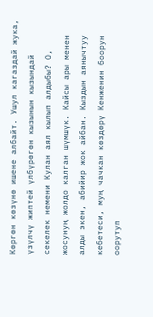Көргөн көзүнө ишене албайт. Ушул кагаздай жука, үзүлчү жиптей үлбүрөгөн кызынын кызындай секелек немени Кулан аял кылып алдыбы? О, жосунуң жолдо калган шүмшүк. Кайсы ары менен алды экен, абийир жок айбан. Кыздын аянычтуу кебетеси, муң чачкан көздөрү Кенженин боорун оорутуп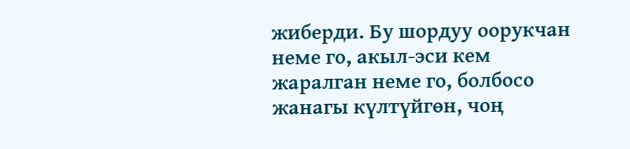жиберди. Бу шордуу оорукчан неме го, акыл-эси кем жаралган неме го, болбосо жанагы күлтүйгөн, чоң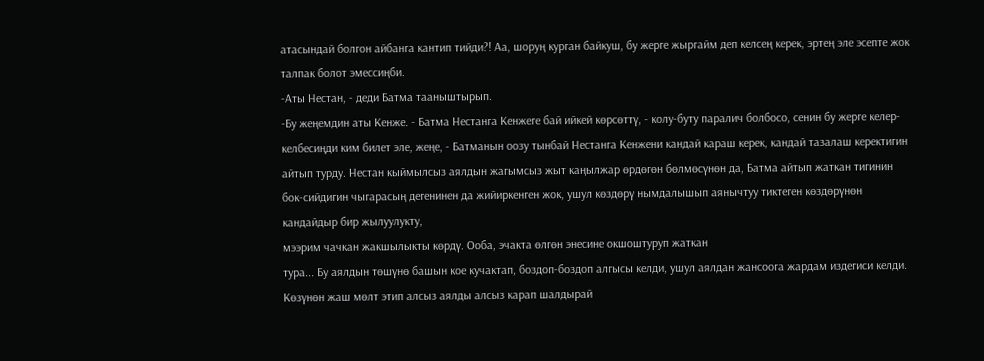атасындай болгон айбанга кантип тийди?! Аа, шоруң курган байкуш, бу жерге жыргайм деп келсең керек, эртең эле эсепте жок талпак болот эмессиңби.
-Аты Нестан, - деди Батма тааныштырып.
-Бу жеңемдин аты Кенже. - Батма Нестанга Кенжеге бай ийкей көрсөттү, - колу-буту паралич болбосо, сенин бу жерге келер- келбесиңди ким билет эле, жеңе, - Батманын оозу тынбай Нестанга Кенжени кандай караш керек, кандай тазалаш керектигин айтып турду. Нестан кыймылсыз аялдын жагымсыз жыт каңылжар өрдөгөн бөлмөсүнөн да, Батма айтып жаткан тигинин бок-сийдигин чыгарасың дегенинен да жийиркенген жок, ушул көздөрү нымдалышып аянычтуу тиктеген көздөрүнөн кандайдыр бир жылуулукту,
мээрим чачкан жакшылыкты көрдү. Ооба, эчакта өлгөн энесине окшоштуруп жаткан
тура... Бу аялдын төшүнө башын кое кучактап, боздоп-боздоп алгысы келди, ушул аялдан жансоога жардам издегиси келди. Көзүнөн жаш мөлт этип алсыз аялды алсыз карап шалдырай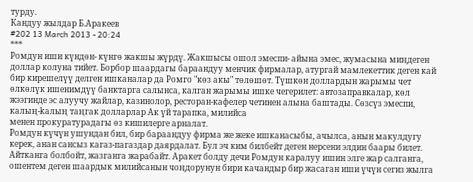турду.
Кандуу жылдар Б.Аракеев
#202 13 March 2013 - 20:24
***
Ромдун иши күндөн- күнгө жакшы жүрдү. Жакшысы ошол эмеспи- айына эмес, жумасына миңдеген доллар колуна тийет. Борбор шаардагы бараандуу менчик фирмалар, атургай мамлекеттик деген кай бир кирешелүү делген ишканалар да Ромго "көз акы" төлөшөт. Түшкөн доллардын жарымы чет өлкөлүк ишенимдүү банктарга салынса, калган жарымы ишке чегерилет: автозаправкалар, көл жээгинде эс алуучу жайлар, казинолор, ресторан-кафелер четинен алына баштады. Сөзсүз эмеспи, калың-kалың таңгак долларлар Ак үй тарапка, милийса
менен прокуратурадагы өз кишилерге арналат.
Ромдун күчүн ушундан бил, бир бараандуу фирма же жеке ишканасыбы, ачылса, анын макулдугу керек, анан сансыз кагаз-пагаздар даярдалат. Бул эч ким билбейт деген нерсени элдин баары билет. Айтканга болбойт, жазганга жарабайт. Аракет болду дечи Ромдун каралуу ишин элге жар салганга, ошентем деген шаардык милийсанын чоңдорунун бири качандыр бир жасаган иши үчүн сегиз жылга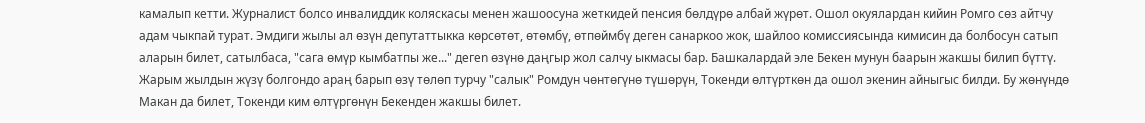камалып кетти. Журналист болсо инвалиддик коляскасы менен жашоосуна жеткидей пенсия бөлдүрө албай жүрөт. Ошол окуялардан кийин Ромго сөз айтчу адам чыкпай турат. Эмдиги жылы ал өзүн депутаттыкка көрсөтөт, өтөмбү, өтпөймбү деген санаркоо жок, шайлоо комиссиясында кимисин да болбосун сатып аларын билет, сатылбаса, "сага өмүр кымбатпы же..." дегеn өзүнө даңгыр жол салчу ыкмасы бар. Башкалардай эле Бекен мунун баарын жакшы билип бүттү. Жарым жылдын жүзү болгондо араң барып өзү төлөп турчу "салык" Ромдун чөнтөгүнө түшөрүн, Токенди өлтүрткөн да ошол экенин айныгыс билди. Бу жөнүндө Макан да билет, Токенди ким өлтүргөнүн Бекенден жакшы билет.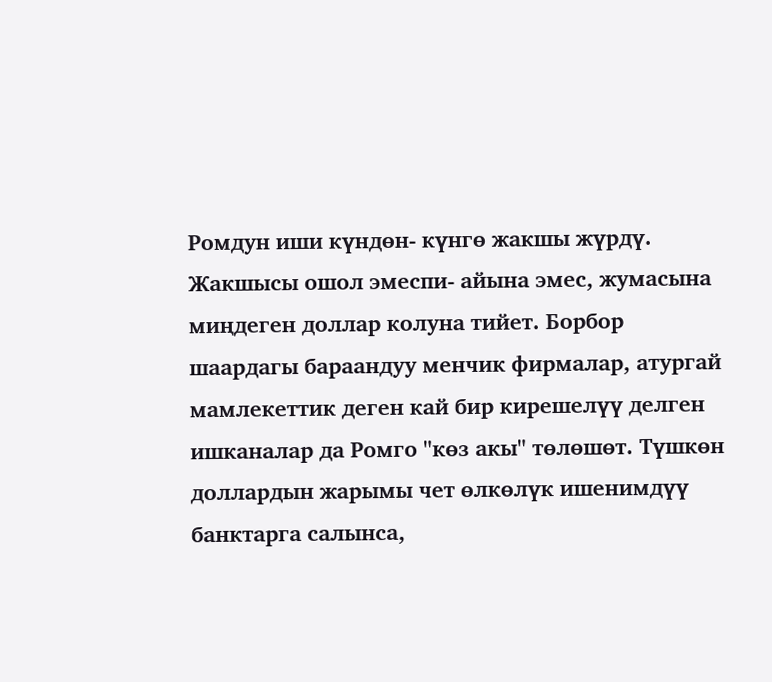Ромдун иши күндөн- күнгө жакшы жүрдү. Жакшысы ошол эмеспи- айына эмес, жумасына миңдеген доллар колуна тийет. Борбор шаардагы бараандуу менчик фирмалар, атургай мамлекеттик деген кай бир кирешелүү делген ишканалар да Ромго "көз акы" төлөшөт. Түшкөн доллардын жарымы чет өлкөлүк ишенимдүү банктарга салынса,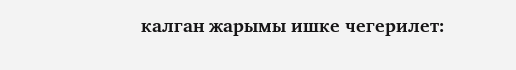калган жарымы ишке чегерилет: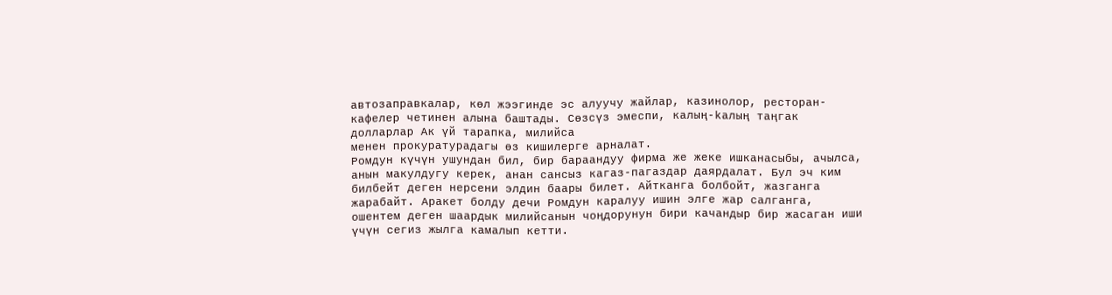автозаправкалар, көл жээгинде эс алуучу жайлар, казинолор, ресторан-кафелер четинен алына баштады. Сөзсүз эмеспи, калың-kалың таңгак долларлар Ак үй тарапка, милийса
менен прокуратурадагы өз кишилерге арналат.
Ромдун күчүн ушундан бил, бир бараандуу фирма же жеке ишканасыбы, ачылса, анын макулдугу керек, анан сансыз кагаз-пагаздар даярдалат. Бул эч ким билбейт деген нерсени элдин баары билет. Айтканга болбойт, жазганга жарабайт. Аракет болду дечи Ромдун каралуу ишин элге жар салганга, ошентем деген шаардык милийсанын чоңдорунун бири качандыр бир жасаган иши үчүн сегиз жылга камалып кетти.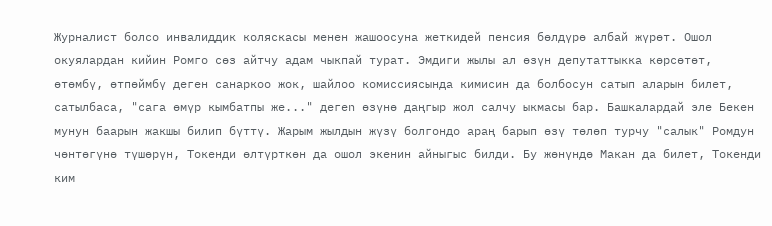Журналист болсо инвалиддик коляскасы менен жашоосуна жеткидей пенсия бөлдүрө албай жүрөт. Ошол окуялардан кийин Ромго сөз айтчу адам чыкпай турат. Эмдиги жылы ал өзүн депутаттыкка көрсөтөт, өтөмбү, өтпөймбү деген санаркоо жок, шайлоо комиссиясында кимисин да болбосун сатып аларын билет, сатылбаса, "сага өмүр кымбатпы же..." дегеn өзүнө даңгыр жол салчу ыкмасы бар. Башкалардай эле Бекен мунун баарын жакшы билип бүттү. Жарым жылдын жүзү болгондо араң барып өзү төлөп турчу "салык" Ромдун чөнтөгүнө түшөрүн, Токенди өлтүрткөн да ошол экенин айныгыс билди. Бу жөнүндө Макан да билет, Токенди ким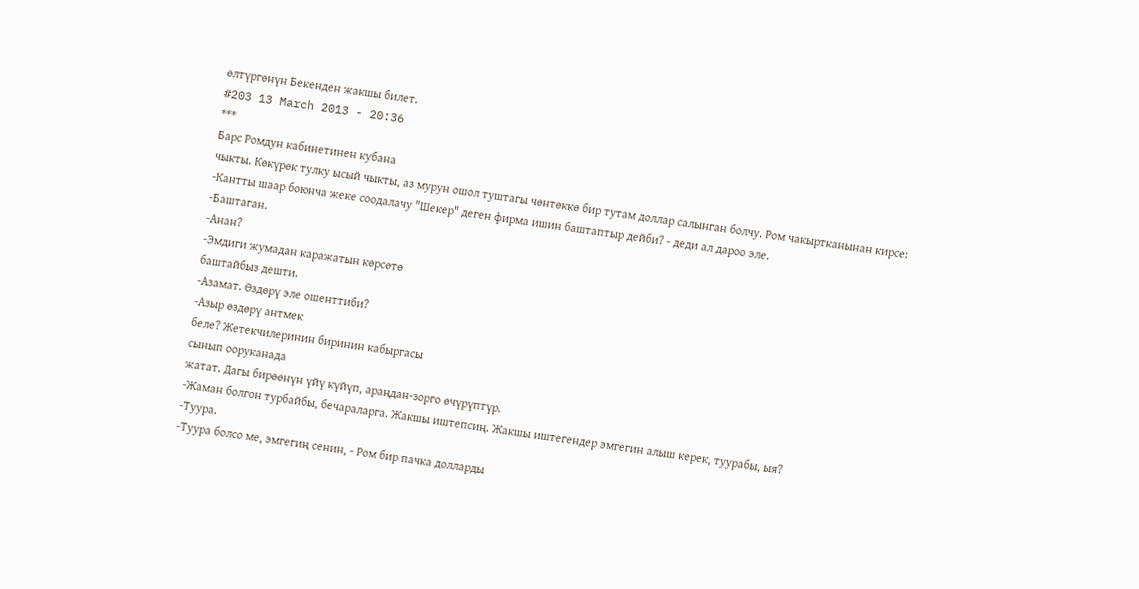өлтүргөнүн Бекенден жакшы билет.
#203 13 March 2013 - 20:36
***
Барс Ромдун кабинетинен кубана
чыкты. Көкүрөк тулку ысый чыкты, аз мурун ошол туштагы чөнтөккө бир тутам доллар салынган болчу. Ром чакыртканынан кирсе:
-Кантты шаар боюнча жеке соодалачу "Шекер" деген фирма ишин баштаптыр дейби? - деди ал дароо эле.
-Баштаган.
-Анан?
-Эмдиги жумадан каражатын көрсөтө
баштайбыз дешти.
-Азамат. Өздөрү эле ошенттиби?
-Азыр өздөрү антмек
беле? Жетекчилеринин биринин кабыргасы
сынып ооруканада
жатат. Дагы бирөөнүн үйү күйүп, араңдан-зорго өчүрүптүр.
-Жаман болгон турбайбы, бечараларга. Жакшы иштепсиң. Жакшы иштегендер эмгегин алыш керек, туурабы, ыя?
-Туура.
-Туура болсо ме, эмгегиң сенин, - Ром бир пачка долларды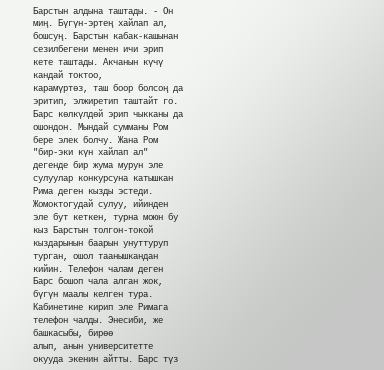Барстын алдына таштады. - Он миң. Бүгүн-эртең хайлап ал, бошсуң. Барстын кабак-кашынан сезилбегени менен ичи эрип кете таштады. Акчанын күчү кандай токтоо,
карамүртөз, таш боор болсоң да эритип, элжиретип таштайт го. Барс көлкүлдөй эрип чыкканы да ошондон. Мындай сумманы Ром бере элек болчу. Жанa Ром "бир-эки күн хайлап ал" дегенде бир жума мурун эле
сулуулар конкурсуна катышкан Рима деген кызды эстеди.
Жомоктогудай сулуу, ийинден эле бут кеткен, турна моюн бу кыз Барстын толгон-токой кыздарынын баарын унуттуруп турган, ошол таанышкандан кийин. Телефон чалам деген Барс бошоп чала алган жок, бүгүн маалы келген тура. Кабинетине кирип эле Римага телефон чалды. Энесиби, же
башкасыбы, бирөө
алып, анын университетте окууда экенин айтты. Барс түз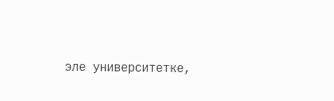эле университетке,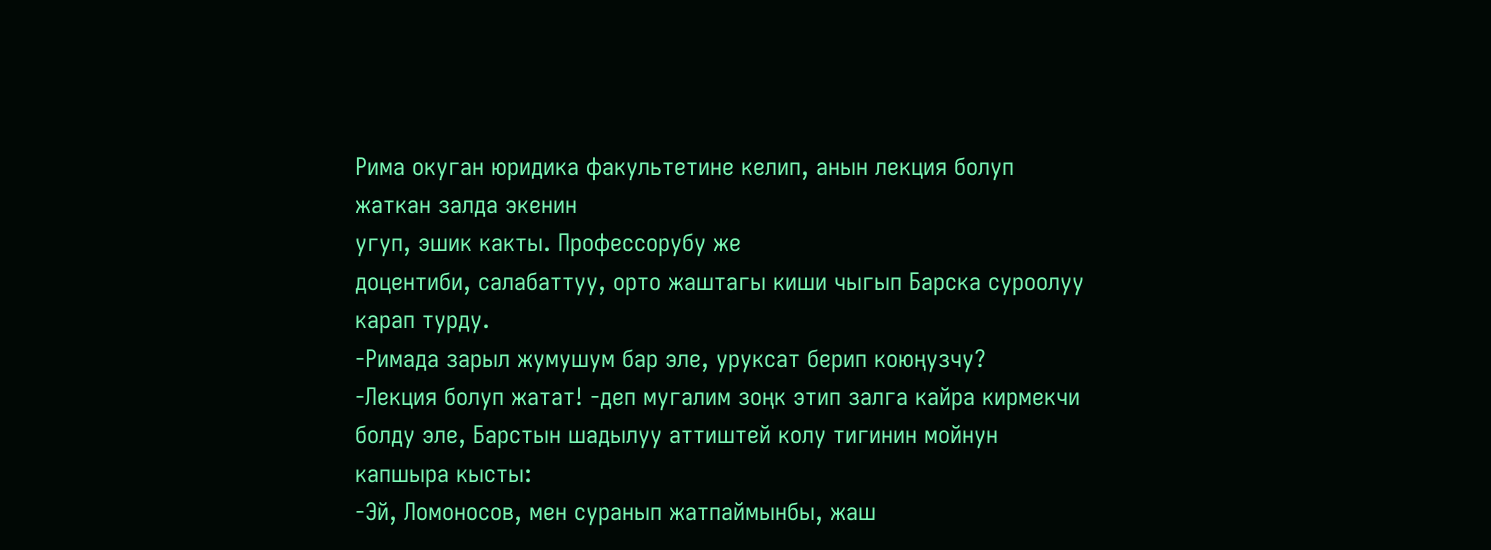Рима окуган юридика факультетине келип, анын лекция болуп жаткан залда экенин
угуп, эшик какты. Профессорубу же
доцентиби, салабаттуу, орто жаштагы киши чыгып Барска суроолуу карап турду.
-Римада зарыл жумушум бар эле, уруксат берип коюңузчу?
-Лекция болуп жатат! -деп мугалим зоңк этип залга кайра кирмекчи болду эле, Барстын шадылуу аттиштей колу тигинин мойнун
капшыра кысты:
-Эй, Ломоносов, мен суранып жатпаймынбы, жаш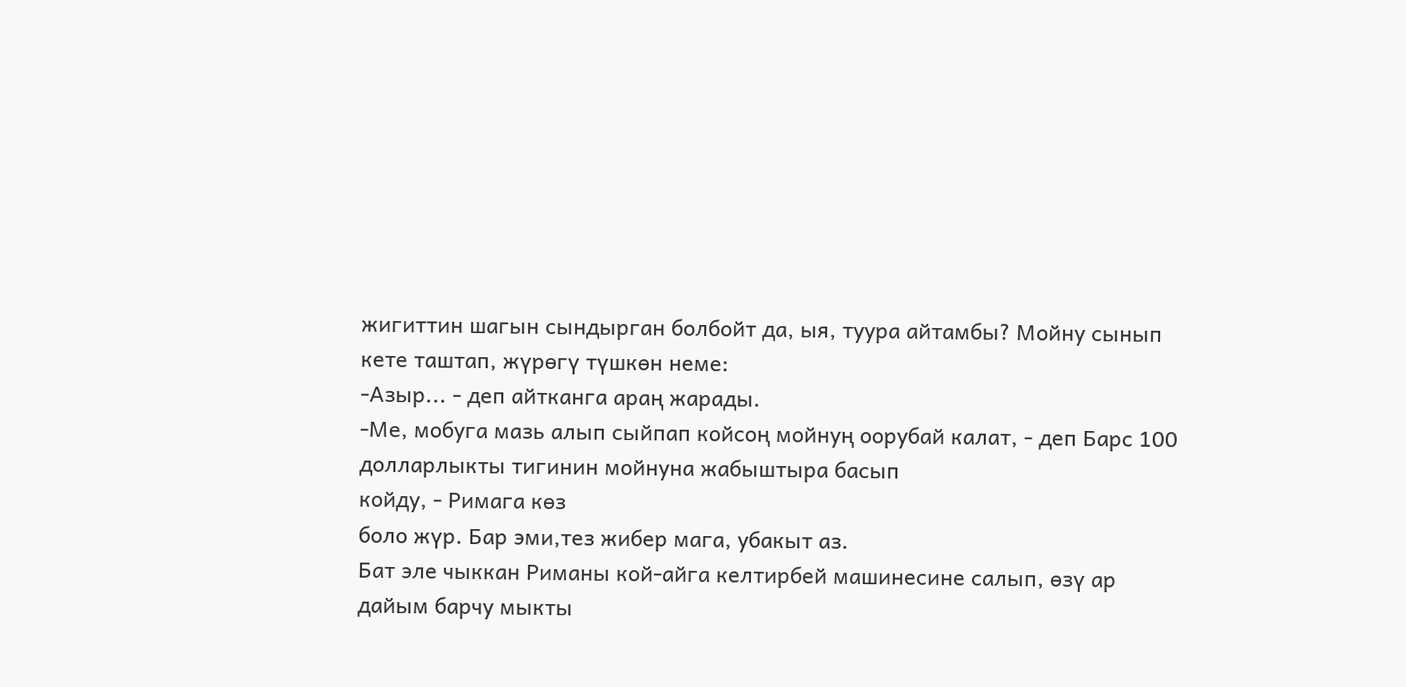жигиттин шагын сындырган болбойт да, ыя, туура айтамбы? Мойну сынып кете таштап, жүрөгү түшкөн неме:
-Азыр... - деп айтканга араң жарады.
-Ме, мобуга мазь алып сыйпап койсоң мойнуң оорубай калат, - деп Барс 100 долларлыкты тигинин мойнуна жабыштыра басып
койду, - Римага көз
боло жүр. Бар эми,тез жибер мага, убакыт аз.
Бат эле чыккан Риманы кой-айга келтирбей машинесине салып, өзү ар дайым барчу мыкты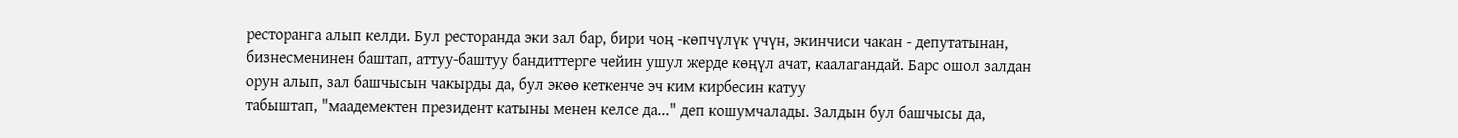ресторанга алып келди. Бул ресторанда эки зал бар, бири чоң -көпчүлүк үчүн, экинчиси чакан - депутатынан, бизнесменинен баштап, аттуу-баштуу бандиттерге чейин ушул жерде көңүл ачат, каалагандай. Барс ошол залдан орун алып, зал башчысын чакырды да, бул экөө кеткенче эч ким кирбесин катуу
табыштап, "маадемектен президент катыны менен келсе да..." деп кошумчалады. Залдын бул башчысы да,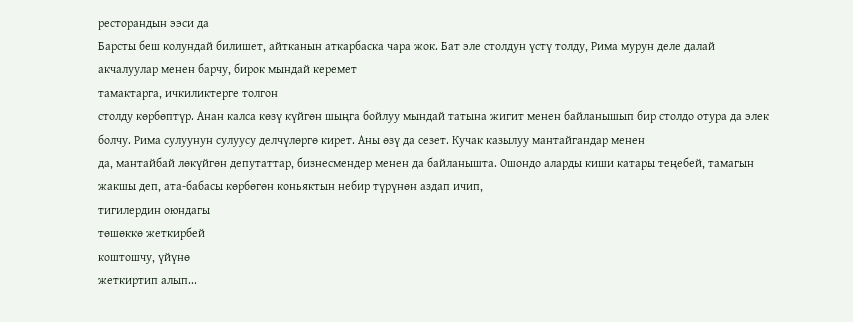ресторандын ээси да
Барсты беш колундай билишет, айтканын аткарбаска чара жок. Бат эле столдун үстү толду, Рима мурун деле далай акчалуулар менен барчу, бирок мындай керемет
тамактарга, ичкиликтерге толгон
столду көрбөптүр. Анан калса көзү күйгөн шыңга бойлуу мындай татына жигит менен байланышып бир столдо отура да элек
болчу. Рима сулуунун сулуусу делчүлөргө кирет. Аны өзү да сезет. Кучак казылуу мантайгандар менен
да, мантайбай лөкүйгөн депутаттар, бизнесмендер менен да байланышта. Ошондо аларды киши катары теңебей, тамагын жакшы деп, ата-бабасы көрбөгөн коньяктын небир түрүнөн аздап ичип,
тигилердин оюндагы
төшөккө жеткирбей
коштошчу, үйүнө
жеткиртип алып...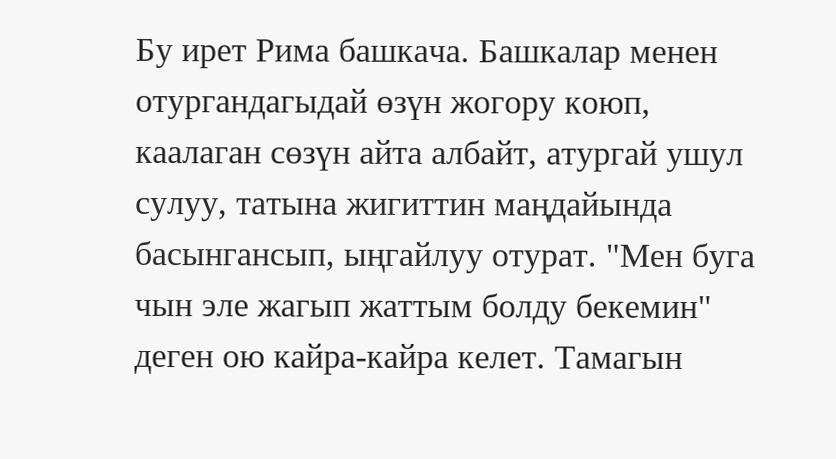Бу ирет Рима башкача. Башкалар менен отургандагыдай өзүн жогору коюп, каалаган сөзүн айта албайт, атургай ушул сулуу, татына жигиттин маңдайында басынгансып, ыңгайлуу отурат. "Мен буга чын эле жагып жаттым болду бекемин" деген ою кайра-кайра келет. Тамагын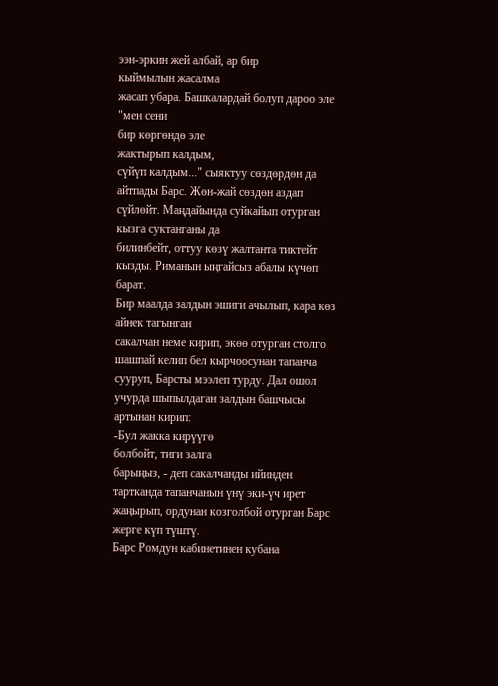ээн-эркин жей албай, ар бир
кыймылын жасалма
жасап убара. Башкалардай болуп дароо эле "мен сени
бир көргөндө эле
жактырып калдым,
сүйүп калдым..." сыяктуу сөздөрдөн да айтпады Барс. Жөн-жай сөздөн аздап сүйлөйт. Маңдайында суйкайып отурган кызга суктанганы да
билинбейт, оттуу көзү жалтанта тиктейт кызды. Риманын ыңгайсыз абалы күчөп барат.
Бир маалда залдын эшиги ачылып, кара көз айнек тагынган
сакалчан неме кирип, экөө отурган столго шашпай келип бел кырчоосунан тапанча сууруп, Барсты мээлеп турду. Дал ошол учурда шыпылдаган залдын башчысы артынан кирип:
-Бул жакка кирүүгө
болбойт, тиги залга
барыңыз, - деп сакалчанды ийинден тартканда тапанчанын үнү эки-үч ирет жаңырып, ордунан козголбой отурган Барс жерге күп түштү.
Барс Ромдун кабинетинен кубана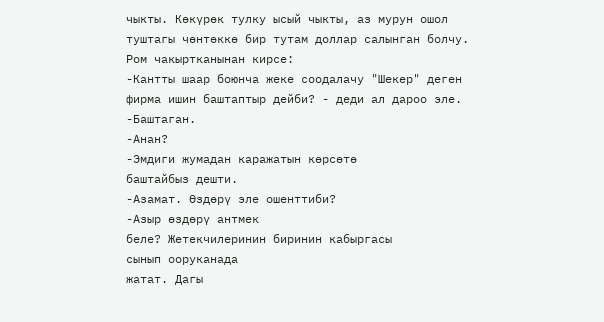чыкты. Көкүрөк тулку ысый чыкты, аз мурун ошол туштагы чөнтөккө бир тутам доллар салынган болчу. Ром чакыртканынан кирсе:
-Кантты шаар боюнча жеке соодалачу "Шекер" деген фирма ишин баштаптыр дейби? - деди ал дароо эле.
-Баштаган.
-Анан?
-Эмдиги жумадан каражатын көрсөтө
баштайбыз дешти.
-Азамат. Өздөрү эле ошенттиби?
-Азыр өздөрү антмек
беле? Жетекчилеринин биринин кабыргасы
сынып ооруканада
жатат. Дагы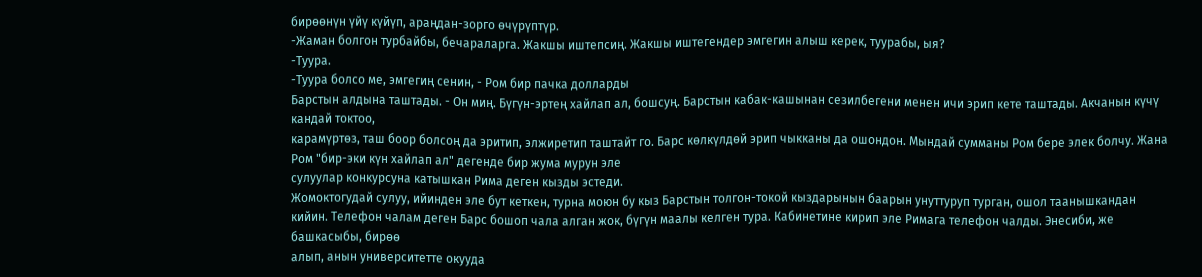бирөөнүн үйү күйүп, араңдан-зорго өчүрүптүр.
-Жаман болгон турбайбы, бечараларга. Жакшы иштепсиң. Жакшы иштегендер эмгегин алыш керек, туурабы, ыя?
-Туура.
-Туура болсо ме, эмгегиң сенин, - Ром бир пачка долларды
Барстын алдына таштады. - Он миң. Бүгүн-эртең хайлап ал, бошсуң. Барстын кабак-кашынан сезилбегени менен ичи эрип кете таштады. Акчанын күчү кандай токтоо,
карамүртөз, таш боор болсоң да эритип, элжиретип таштайт го. Барс көлкүлдөй эрип чыкканы да ошондон. Мындай сумманы Ром бере элек болчу. Жанa Ром "бир-эки күн хайлап ал" дегенде бир жума мурун эле
сулуулар конкурсуна катышкан Рима деген кызды эстеди.
Жомоктогудай сулуу, ийинден эле бут кеткен, турна моюн бу кыз Барстын толгон-токой кыздарынын баарын унуттуруп турган, ошол таанышкандан кийин. Телефон чалам деген Барс бошоп чала алган жок, бүгүн маалы келген тура. Кабинетине кирип эле Римага телефон чалды. Энесиби, же
башкасыбы, бирөө
алып, анын университетте окууда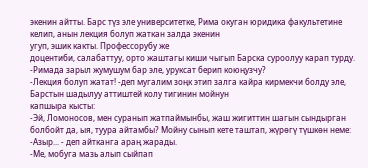экенин айтты. Барс түз эле университетке, Рима окуган юридика факультетине келип, анын лекция болуп жаткан залда экенин
угуп, эшик какты. Профессорубу же
доцентиби, салабаттуу, орто жаштагы киши чыгып Барска суроолуу карап турду.
-Римада зарыл жумушум бар эле, уруксат берип коюңузчу?
-Лекция болуп жатат! -деп мугалим зоңк этип залга кайра кирмекчи болду эле, Барстын шадылуу аттиштей колу тигинин мойнун
капшыра кысты:
-Эй, Ломоносов, мен суранып жатпаймынбы, жаш жигиттин шагын сындырган болбойт да, ыя, туура айтамбы? Мойну сынып кете таштап, жүрөгү түшкөн неме:
-Азыр... - деп айтканга араң жарады.
-Ме, мобуга мазь алып сыйпап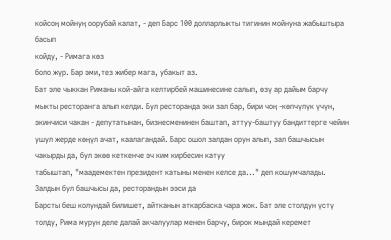койсоң мойнуң оорубай калат, - деп Барс 100 долларлыкты тигинин мойнуна жабыштыра басып
койду, - Римага көз
боло жүр. Бар эми,тез жибер мага, убакыт аз.
Бат эле чыккан Риманы кой-айга келтирбей машинесине салып, өзү ар дайым барчу мыкты ресторанга алып келди. Бул ресторанда эки зал бар, бири чоң -көпчүлүк үчүн, экинчиси чакан - депутатынан, бизнесменинен баштап, аттуу-баштуу бандиттерге чейин ушул жерде көңүл ачат, каалагандай. Барс ошол залдан орун алып, зал башчысын чакырды да, бул экөө кеткенче эч ким кирбесин катуу
табыштап, "маадемектен президент катыны менен келсе да..." деп кошумчалады. Залдын бул башчысы да, ресторандын ээси да
Барсты беш колундай билишет, айтканын аткарбаска чара жок. Бат эле столдун үстү толду, Рима мурун деле далай акчалуулар менен барчу, бирок мындай керемет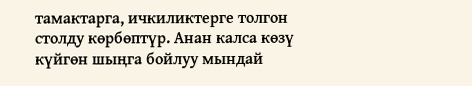тамактарга, ичкиликтерге толгон
столду көрбөптүр. Анан калса көзү күйгөн шыңга бойлуу мындай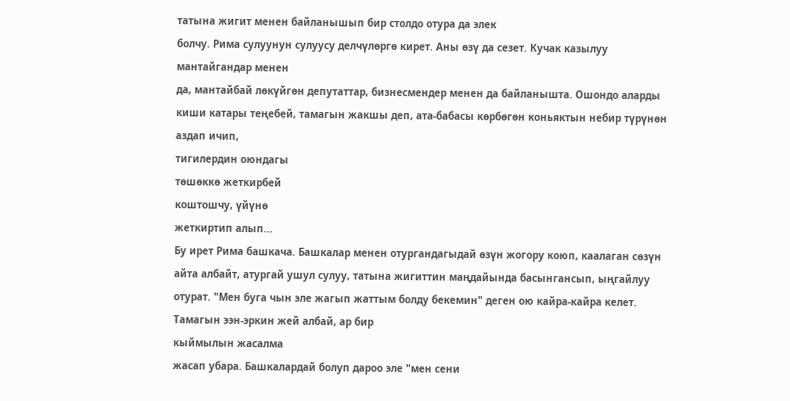татына жигит менен байланышып бир столдо отура да элек
болчу. Рима сулуунун сулуусу делчүлөргө кирет. Аны өзү да сезет. Кучак казылуу мантайгандар менен
да, мантайбай лөкүйгөн депутаттар, бизнесмендер менен да байланышта. Ошондо аларды киши катары теңебей, тамагын жакшы деп, ата-бабасы көрбөгөн коньяктын небир түрүнөн аздап ичип,
тигилердин оюндагы
төшөккө жеткирбей
коштошчу, үйүнө
жеткиртип алып...
Бу ирет Рима башкача. Башкалар менен отургандагыдай өзүн жогору коюп, каалаган сөзүн айта албайт, атургай ушул сулуу, татына жигиттин маңдайында басынгансып, ыңгайлуу отурат. "Мен буга чын эле жагып жаттым болду бекемин" деген ою кайра-кайра келет. Тамагын ээн-эркин жей албай, ар бир
кыймылын жасалма
жасап убара. Башкалардай болуп дароо эле "мен сени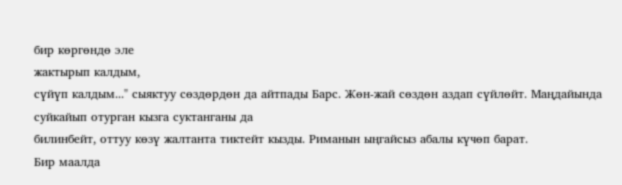бир көргөндө эле
жактырып калдым,
сүйүп калдым..." сыяктуу сөздөрдөн да айтпады Барс. Жөн-жай сөздөн аздап сүйлөйт. Маңдайында суйкайып отурган кызга суктанганы да
билинбейт, оттуу көзү жалтанта тиктейт кызды. Риманын ыңгайсыз абалы күчөп барат.
Бир маалда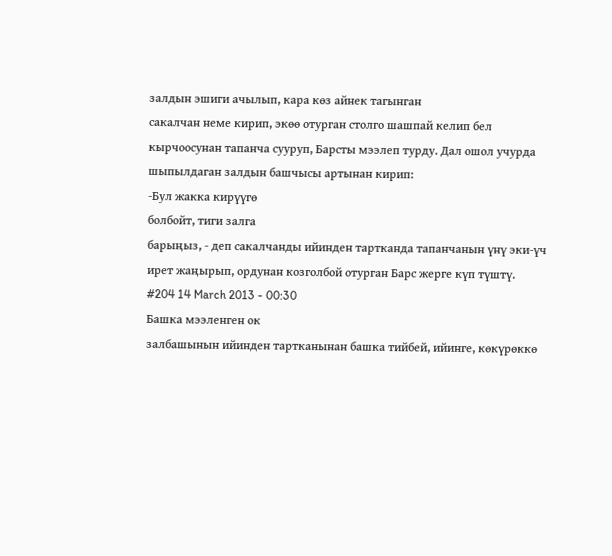залдын эшиги ачылып, кара көз айнек тагынган
сакалчан неме кирип, экөө отурган столго шашпай келип бел кырчоосунан тапанча сууруп, Барсты мээлеп турду. Дал ошол учурда шыпылдаган залдын башчысы артынан кирип:
-Бул жакка кирүүгө
болбойт, тиги залга
барыңыз, - деп сакалчанды ийинден тартканда тапанчанын үнү эки-үч ирет жаңырып, ордунан козголбой отурган Барс жерге күп түштү.
#204 14 March 2013 - 00:30
Башка мээленген ок
залбашынын ийинден тартканынан башка тийбей, ийинге, көкүрөккө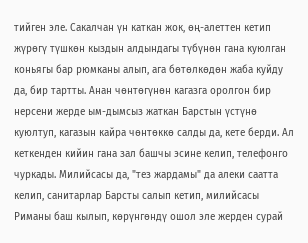тийген эле. Сакалчан үн каткан жок, өң-алеттен кетип жүрөгү түшкөн кыздын алдындагы түбүнөн гана куюлган коньягы бар рюмканы алып, ага бөтөлкөдөн жаба куйду да, бир тартты. Анан чөнтөгүнөн кагазга оролгон бир нерсени жерде ым-дымсыз жаткан Барстын үстүнө куюлтуп, кагазын кайра чөнтөккө салды да, кете берди. Ал кеткенден кийин гана зал башчы эсине келип, телефонго чуркады. Милийсасы да, "тез жардамы" да алеки саатта келип, санитарлар Барсты салып кетип, милийсасы Риманы баш кылып, көрүнгөндү ошол эле жерден сурай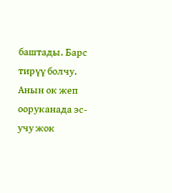баштады. Барс тирүү болчу. Анын ок жеп ооруканада эс-учу жок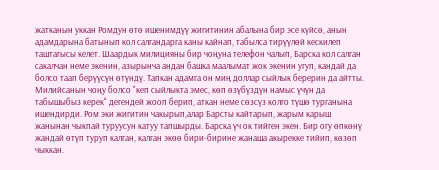жатканын уккан Ромдун өтө ишенимдүү жигитинин абалына бир эсе күйсө, анын адамдарына батынып кол салгандарга каны кайнап, табылса тирүүлөй кескилеп таштагысы келет. Шаардык милицияны бир чоңуна телефон чалып, Барска кол салган сакалчан неме экенин, азырынча андан башка маалымат жок экенин угуп, кандай да болсо таап берүүсүн өтүндү. Тапкан адамга он миң доллар сыйлык берерин да айтты. Милийсанын чоңу болсо "кеп сыйлыкта эмес, көп өзүбүздүн намыс үчүн да табышыбыз керек" дегендей жооп берип, аткан неме сөзсүз колго түшө турганына ишендирди. Ром эки жигитин чакырып,алар Барсты кайтарып, жарым карыш жанынан чыкпай туруусун катуу тапшырды. Барска үч ок тийген экен. Бир огу өпкөнү жандай өтүп туруп калган, калган экөө бири-бирине жанаша акырекке тийип, көзөп чыккан.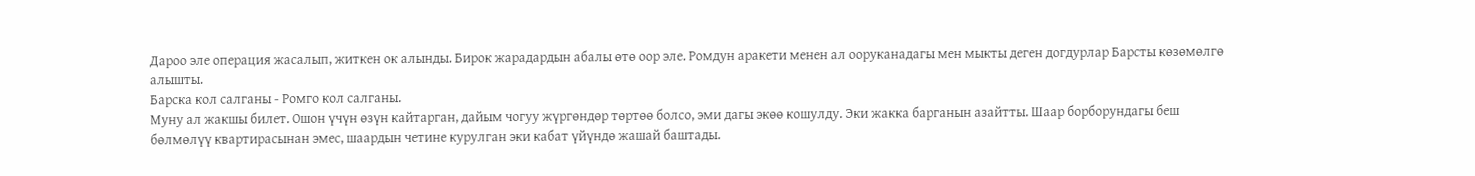Дароо эле операция жасалып, житкен ок алынды. Бирок жарадардын абалы өтө оор эле. Ромдун аракети менен ал ооруканадагы мен мыкты деген догдурлар Барсты көзөмөлгө алышты.
Барска кол салганы - Ромго кол салганы.
Муну ал жакшы билет. Ошон үчүн өзүн кайтарган, дайым чогуу жүргөндөр төртөө болсо, эми дагы экөө кошулду. Эки жакка барганын азайтты. Шаар борборундагы беш бөлмөлүү квартирасынан эмес, шаардын четине курулган эки кабат үйүндө жашай баштады.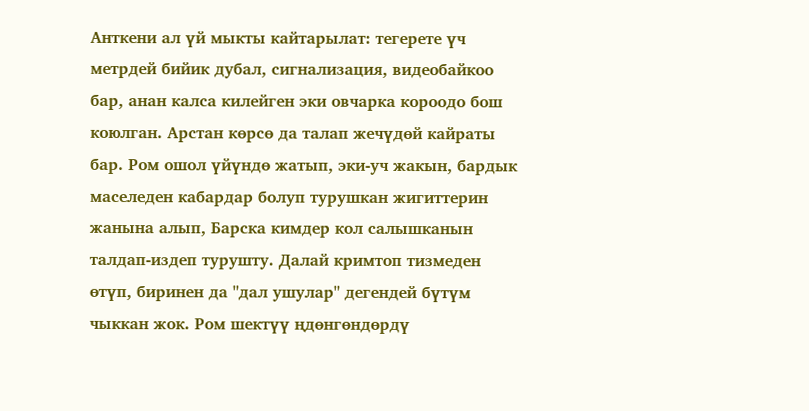Анткени ал үй мыкты кайтарылат: тегерете үч метрдей бийик дубал, сигнализация, видеобайкоо бар, анан калса килейген эки овчарка короодо бош коюлган. Арстан көрсө да талап жечүдөй кайраты бар. Ром ошол үйүндө жатып, эки-yч жакын, бардык маселеден кабардар болуп турушкан жигиттерин жанына алып, Барска кимдер кол салышканын талдап-издеп турушту. Далай кримтоп тизмеден өтүп, биринен да "дал ушулар" дегендей бүтүм чыккан жок. Ром шектүү ңдөнгөндөрдү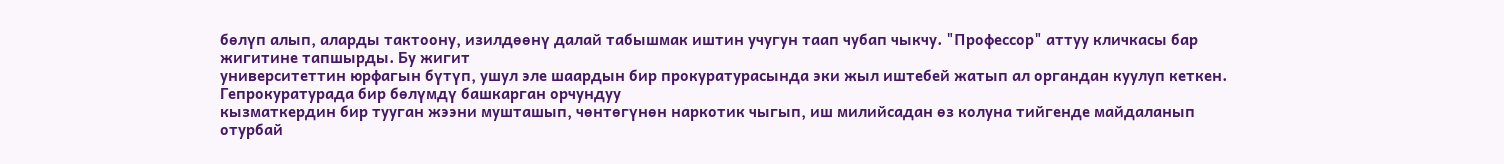бөлүп алып, аларды тактоону, изилдөөнү далай табышмак иштин учугун таап чубап чыкчу. "Профессор" аттуу кличкасы бар жигитине тапшырды. Бу жигит
университеттин юрфагын бүтүп, ушул эле шаардын бир прокуратурасында эки жыл иштебей жатып ал органдан куулуп кеткен. Гепрокуратурада бир бөлүмдү башкарган орчундуу
кызматкердин бир тууган жээни мушташып, чөнтөгүнөн наркотик чыгып, иш милийсадан өз колуна тийгенде майдаланып отурбай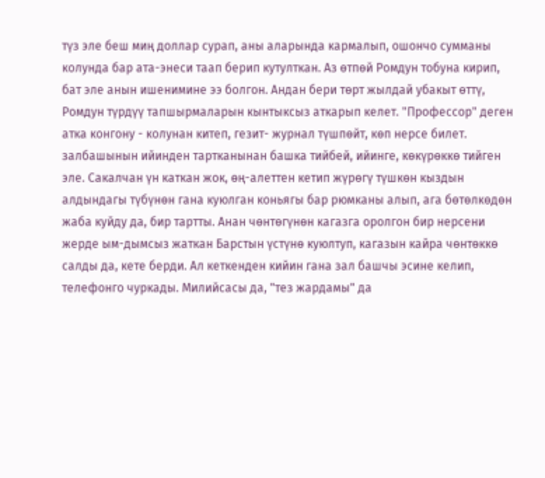түз эле беш миң доллар сурап, аны аларында кармалып, ошончо сумманы колунда бар ата-энеси таап берип кутулткан. Аз өтпөй Ромдун тобуна кирип, бат эле анын ишенимине ээ болгон. Андан бери төрт жылдай убакыт өттү, Ромдун түрдүү тапшырмаларын кынтыксыз аткарып келет. "Профессор" деген атка конгону - колунан китеп, гезит- журнал түшпөйт, көп нерсе билет.
залбашынын ийинден тартканынан башка тийбей, ийинге, көкүрөккө тийген эле. Сакалчан үн каткан жок, өң-алеттен кетип жүрөгү түшкөн кыздын алдындагы түбүнөн гана куюлган коньягы бар рюмканы алып, ага бөтөлкөдөн жаба куйду да, бир тартты. Анан чөнтөгүнөн кагазга оролгон бир нерсени жерде ым-дымсыз жаткан Барстын үстүнө куюлтуп, кагазын кайра чөнтөккө салды да, кете берди. Ал кеткенден кийин гана зал башчы эсине келип, телефонго чуркады. Милийсасы да, "тез жардамы" да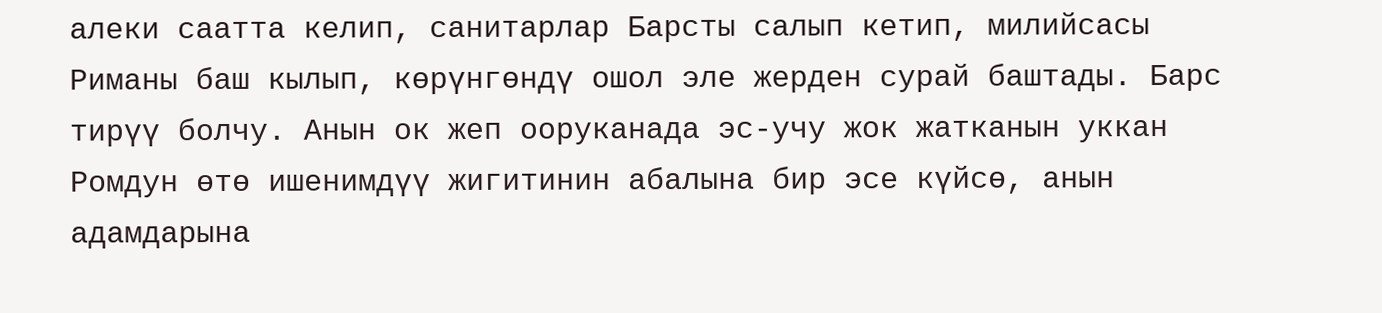алеки саатта келип, санитарлар Барсты салып кетип, милийсасы Риманы баш кылып, көрүнгөндү ошол эле жерден сурай баштады. Барс тирүү болчу. Анын ок жеп ооруканада эс-учу жок жатканын уккан Ромдун өтө ишенимдүү жигитинин абалына бир эсе күйсө, анын адамдарына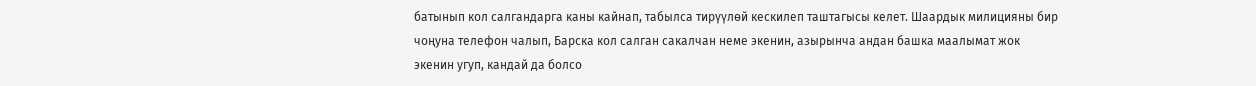батынып кол салгандарга каны кайнап, табылса тирүүлөй кескилеп таштагысы келет. Шаардык милицияны бир чоңуна телефон чалып, Барска кол салган сакалчан неме экенин, азырынча андан башка маалымат жок экенин угуп, кандай да болсо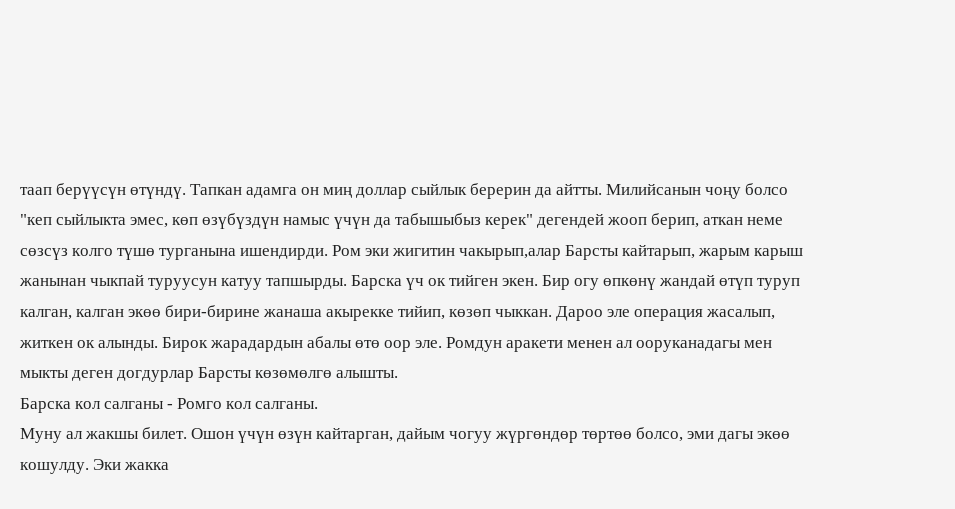таап берүүсүн өтүндү. Тапкан адамга он миң доллар сыйлык берерин да айтты. Милийсанын чоңу болсо "кеп сыйлыкта эмес, көп өзүбүздүн намыс үчүн да табышыбыз керек" дегендей жооп берип, аткан неме сөзсүз колго түшө турганына ишендирди. Ром эки жигитин чакырып,алар Барсты кайтарып, жарым карыш жанынан чыкпай туруусун катуу тапшырды. Барска үч ок тийген экен. Бир огу өпкөнү жандай өтүп туруп калган, калган экөө бири-бирине жанаша акырекке тийип, көзөп чыккан. Дароо эле операция жасалып, житкен ок алынды. Бирок жарадардын абалы өтө оор эле. Ромдун аракети менен ал ооруканадагы мен мыкты деген догдурлар Барсты көзөмөлгө алышты.
Барска кол салганы - Ромго кол салганы.
Муну ал жакшы билет. Ошон үчүн өзүн кайтарган, дайым чогуу жүргөндөр төртөө болсо, эми дагы экөө кошулду. Эки жакка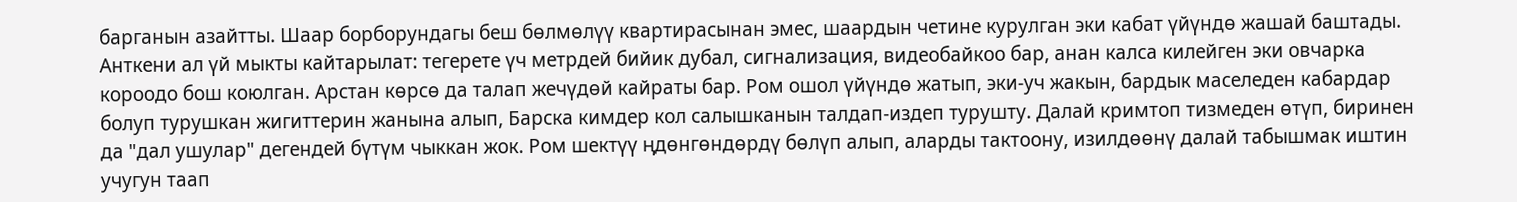барганын азайтты. Шаар борборундагы беш бөлмөлүү квартирасынан эмес, шаардын четине курулган эки кабат үйүндө жашай баштады. Анткени ал үй мыкты кайтарылат: тегерете үч метрдей бийик дубал, сигнализация, видеобайкоо бар, анан калса килейген эки овчарка короодо бош коюлган. Арстан көрсө да талап жечүдөй кайраты бар. Ром ошол үйүндө жатып, эки-yч жакын, бардык маселеден кабардар болуп турушкан жигиттерин жанына алып, Барска кимдер кол салышканын талдап-издеп турушту. Далай кримтоп тизмеден өтүп, биринен да "дал ушулар" дегендей бүтүм чыккан жок. Ром шектүү ңдөнгөндөрдү бөлүп алып, аларды тактоону, изилдөөнү далай табышмак иштин учугун таап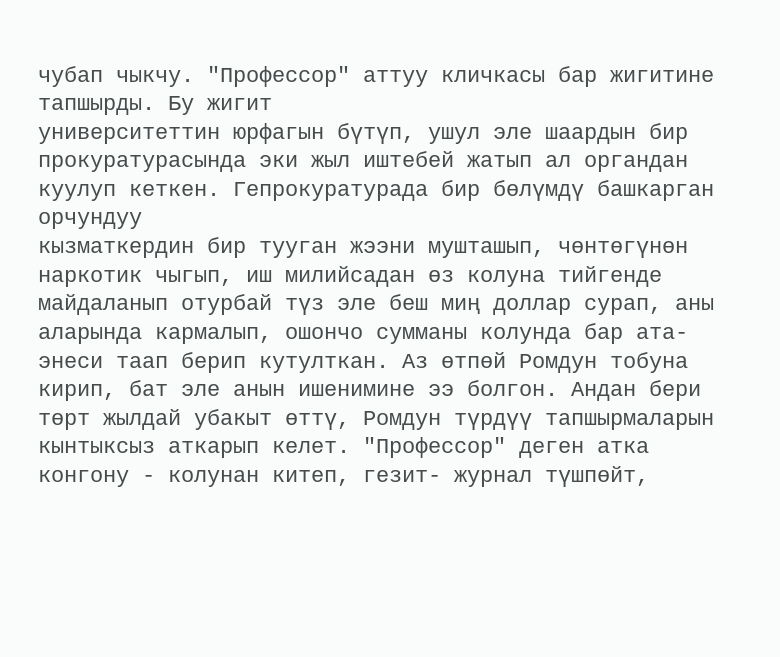чубап чыкчу. "Профессор" аттуу кличкасы бар жигитине тапшырды. Бу жигит
университеттин юрфагын бүтүп, ушул эле шаардын бир прокуратурасында эки жыл иштебей жатып ал органдан куулуп кеткен. Гепрокуратурада бир бөлүмдү башкарган орчундуу
кызматкердин бир тууган жээни мушташып, чөнтөгүнөн наркотик чыгып, иш милийсадан өз колуна тийгенде майдаланып отурбай түз эле беш миң доллар сурап, аны аларында кармалып, ошончо сумманы колунда бар ата-энеси таап берип кутулткан. Аз өтпөй Ромдун тобуна кирип, бат эле анын ишенимине ээ болгон. Андан бери төрт жылдай убакыт өттү, Ромдун түрдүү тапшырмаларын кынтыксыз аткарып келет. "Профессор" деген атка конгону - колунан китеп, гезит- журнал түшпөйт,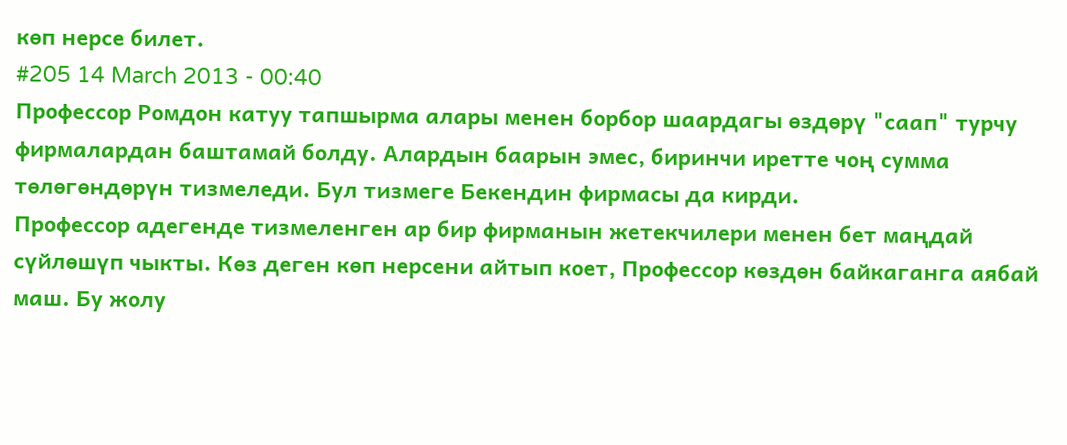көп нерсе билет.
#205 14 March 2013 - 00:40
Профессор Ромдон катуу тапшырма алары менен борбор шаардагы өздөрү "саап" турчу фирмалардан баштамай болду. Алардын баарын эмес, биринчи иретте чоң сумма төлөгөндөрүн тизмеледи. Бул тизмеге Бекендин фирмасы да кирди.
Профессор адегенде тизмеленген ар бир фирманын жетекчилери менен бет маңдай сүйлөшүп чыкты. Көз деген көп нерсени айтып коет, Профессор көздөн байкаганга аябай маш. Бу жолу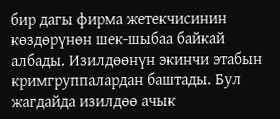бир дагы фирма жетекчисинин көздөрүнөн шек-шыбаа байкай албады. Изилдөөнүн экинчи этабын
кримгруппалардан баштады. Бул жагдайда изилдөө ачык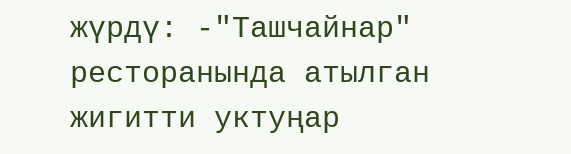жүрдү: -"Ташчайнар" ресторанында атылган жигитти уктуңар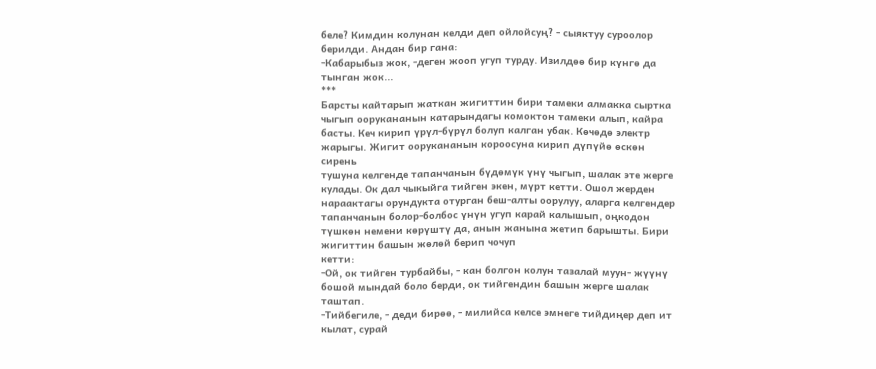беле? Кимдин колунан келди деп ойлойсуң? - сыяктуу суроолор берилди. Андан бир гана:
-Кабарыбыз жок, -деген жооп угуп турду. Изилдөө бир күнгө да тынган жок...
***
Барсты кайтарып жаткан жигиттин бири тамеки алмакка сыртка чыгып оорукананын катарындагы комоктон тамеки алып, кайра басты. Кеч кирип үрүл-бүрүл болуп калган убак. Көчөдө электр жарыгы. Жигит оорукананын короосуна кирип дүпүйө өскөн сирень
тушуна келгенде тапанчанын бүдөмүк үнү чыгып, шалак эте жерге кулады. Ок дал чыкыйга тийген экен, мүрт кетти. Ошол жерден нараактагы орундукта отурган беш-алты оорулуу, аларга келгендер тапанчанын болор-болбос үнүн угуп карай калышып, оңкодон түшкөн немени көрүштү да, анын жанына жетип барышты. Бири жигиттин башын жөлөй берип чочуп
кетти:
-Ой, ок тийген турбайбы, - кан болгон колун тазалай муун- жүүнү бошой мындай боло берди, ок тийгендин башын жерге шалак таштап.
-Тийбегиле, - деди бирөө, - милийса келсе эмнеге тийдиңер деп ит кылат, сурай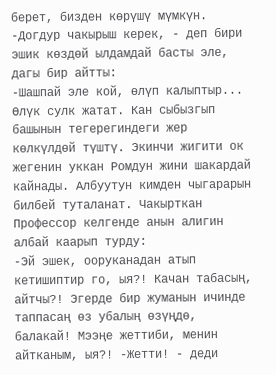берет, бизден көрүшү мүмкүн.
-Догдур чакырыш керек, - деп бири эшик көздөй ылдамдай басты эле, дагы бир айтты:
-Шашпай эле кой, өлүп калыптыр...
Өлүк сулк жатат. Кан сыбызгып башынын тегерегиндеги жер көлкүлдөй түштү. Экинчи жигити ок жегенин уккан Ромдун жини шакардай кайнады. Албуутун кимден чыгарарын билбей туталанат. Чакырткан Профессор келгенде анын алигин албай каарып турду:
-Эй эшек, ооруканадан атып кетишиптир го, ыя?! Качан табасың, айтчы?! Эгерде бир жуманын ичинде таппасаң өз убалың өзүңдө, балакай! Мээңе жеттиби, менин айтканым, ыя?! -Жетти! - деди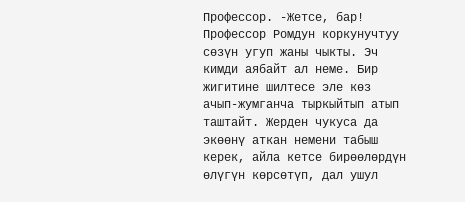Профессор. -Жетсе, бар! Профессор Ромдун коркунучтуу сөзүн угуп жаны чыкты. Эч кимди аябайт ал неме. Бир жигитине шилтесе эле көз ачып-жумганча тыркыйтып атып таштайт. Жерден чукуса да экөөнү аткан немени табыш керек, айла кетсе бирөөлөрдүн өлүгүн көрсөтүп, дал ушул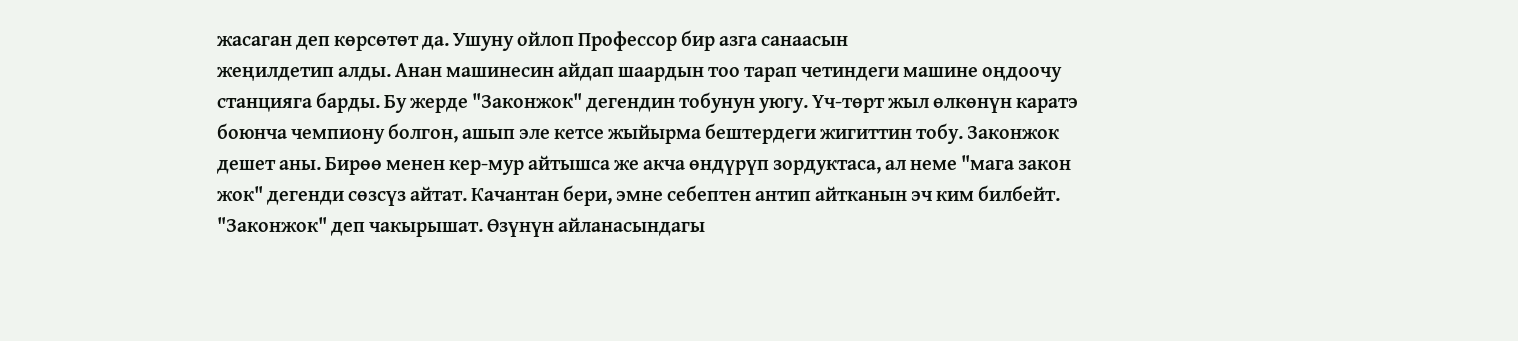жасаган деп көрсөтөт да. Ушуну ойлоп Профессор бир азга санаасын
жеңилдетип алды. Анан машинесин айдап шаардын тоо тарап четиндеги машине оңдоочу станцияга барды. Бу жерде "Законжок" дегендин тобунун уюгу. Үч-төрт жыл өлкөнүн каратэ боюнча чемпиону болгон, ашып эле кетсе жыйырма бештердеги жигиттин тобу. Законжок дешет аны. Бирөө менен кер-мур айтышса же акча өндүрүп зордуктаса, ал неме "мага закон жок" дегенди сөзсүз айтат. Качантан бери, эмне себептен антип айтканын эч ким билбейт. "Законжок" деп чакырышат. Өзүнүн айланасындагы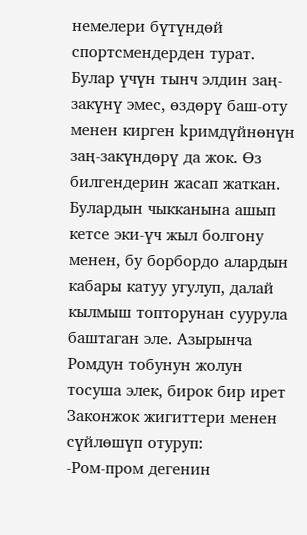немелери бүтүндөй спортсмендерден турат. Булар үчүн тынч элдин заң-закүнү эмес, өздөрү баш-оту менен кирген kримдүйнөнүн заң-закүндөрү да жок. Өз билгендерин жасап жаткан. Булардын чыкканына ашып кетсе эки-үч жыл болгону менен, бу борбордо алардын кабары катуу угулуп, далай кылмыш топторунан суурула баштаган эле. Азырынча Ромдун тобунун жолун тосуша элек, бирок бир ирет Законжок жигиттери менен сүйлөшүп отуруп:
-Ром-пром дегенин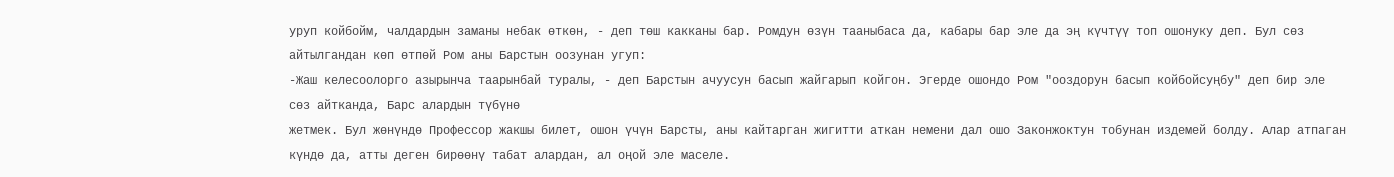уруп койбойм, чалдардын заманы небак өткөн, - деп төш какканы бар. Ромдун өзүн тааныбаса да, кабары бар эле да эң күчтүү топ ошонуку деп. Бул сөз айтылгандан көп өтпөй Ром аны Барстын оозунан угуп:
-Жаш келесоолорго азырынча таарынбай туралы, - деп Барстын ачуусун басып жайгарып койгон. Эгерде ошондо Ром "ооздорун басып койбойсуңбу" деп бир эле сөз айтканда, Барс алардын түбүнө
жетмек. Бул жөнүндө Профессор жакшы билет, ошон үчүн Барсты, аны кaйтарган жигитти аткан немени дал ошо Законжоктун тобунан издемей болду. Алар атпаган күндө да, атты деген бирөөнү табат алардан, ал оңой эле маселе.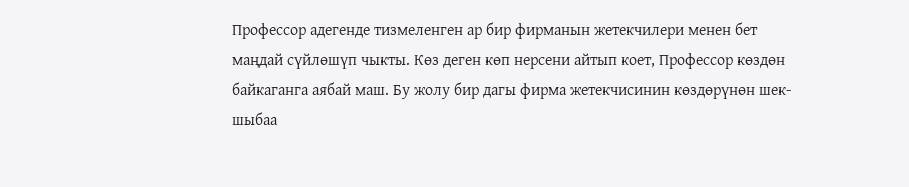Профессор адегенде тизмеленген ар бир фирманын жетекчилери менен бет маңдай сүйлөшүп чыкты. Көз деген көп нерсени айтып коет, Профессор көздөн байкаганга аябай маш. Бу жолу бир дагы фирма жетекчисинин көздөрүнөн шек-шыбаа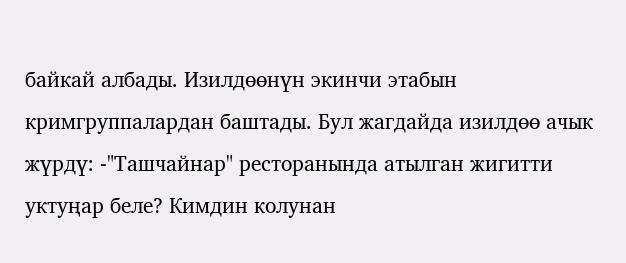байкай албады. Изилдөөнүн экинчи этабын
кримгруппалардан баштады. Бул жагдайда изилдөө ачык жүрдү: -"Ташчайнар" ресторанында атылган жигитти уктуңар беле? Кимдин колунан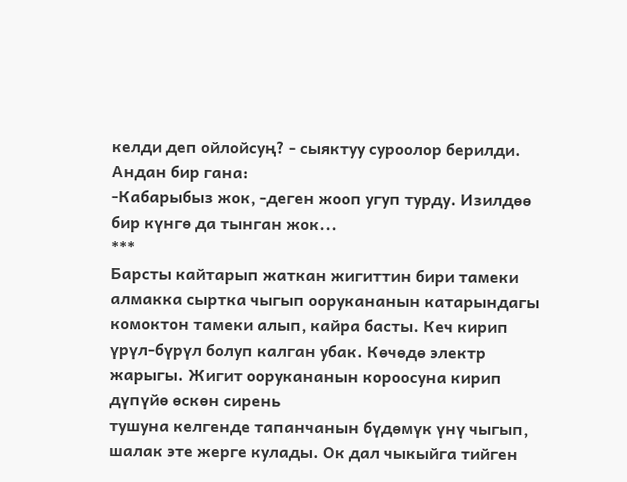келди деп ойлойсуң? - сыяктуу суроолор берилди. Андан бир гана:
-Кабарыбыз жок, -деген жооп угуп турду. Изилдөө бир күнгө да тынган жок...
***
Барсты кайтарып жаткан жигиттин бири тамеки алмакка сыртка чыгып оорукананын катарындагы комоктон тамеки алып, кайра басты. Кеч кирип үрүл-бүрүл болуп калган убак. Көчөдө электр жарыгы. Жигит оорукананын короосуна кирип дүпүйө өскөн сирень
тушуна келгенде тапанчанын бүдөмүк үнү чыгып, шалак эте жерге кулады. Ок дал чыкыйга тийген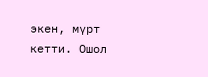экен, мүрт кетти. Ошол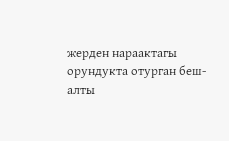жерден нараактагы орундукта отурган беш-алты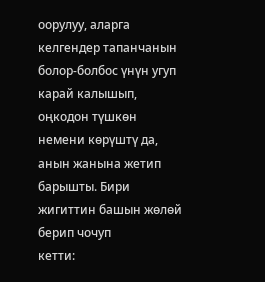оорулуу, аларга келгендер тапанчанын болор-болбос үнүн угуп карай калышып, оңкодон түшкөн немени көрүштү да, анын жанына жетип барышты. Бири жигиттин башын жөлөй берип чочуп
кетти: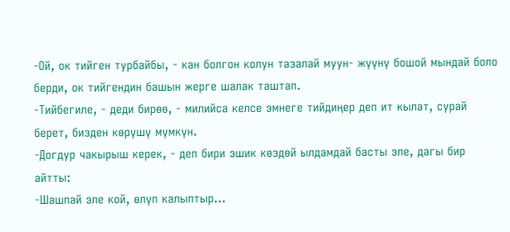-Ой, ок тийген турбайбы, - кан болгон колун тазалай муун- жүүнү бошой мындай боло берди, ок тийгендин башын жерге шалак таштап.
-Тийбегиле, - деди бирөө, - милийса келсе эмнеге тийдиңер деп ит кылат, сурай берет, бизден көрүшү мүмкүн.
-Догдур чакырыш керек, - деп бири эшик көздөй ылдамдай басты эле, дагы бир айтты:
-Шашпай эле кой, өлүп калыптыр...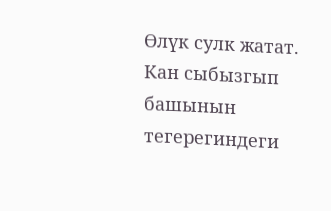Өлүк сулк жатат. Кан сыбызгып башынын тегерегиндеги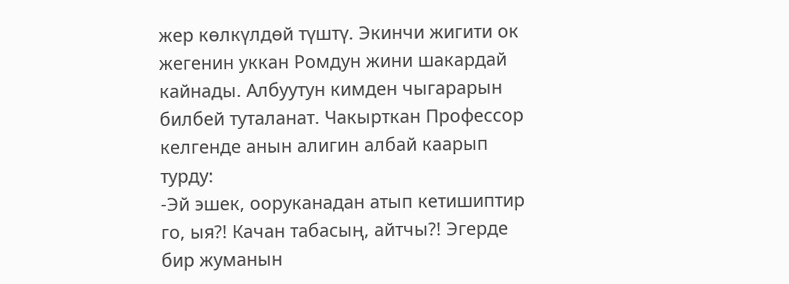жер көлкүлдөй түштү. Экинчи жигити ок жегенин уккан Ромдун жини шакардай кайнады. Албуутун кимден чыгарарын билбей туталанат. Чакырткан Профессор келгенде анын алигин албай каарып турду:
-Эй эшек, ооруканадан атып кетишиптир го, ыя?! Качан табасың, айтчы?! Эгерде бир жуманын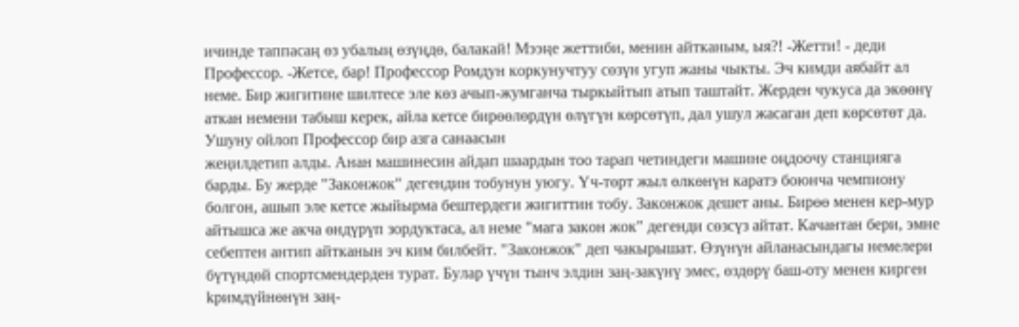ичинде таппасаң өз убалың өзүңдө, балакай! Мээңе жеттиби, менин айтканым, ыя?! -Жетти! - деди
Профессор. -Жетсе, бар! Профессор Ромдун коркунучтуу сөзүн угуп жаны чыкты. Эч кимди аябайт ал неме. Бир жигитине шилтесе эле көз ачып-жумганча тыркыйтып атып таштайт. Жерден чукуса да экөөнү аткан немени табыш керек, айла кетсе бирөөлөрдүн өлүгүн көрсөтүп, дал ушул жасаган деп көрсөтөт да. Ушуну ойлоп Профессор бир азга санаасын
жеңилдетип алды. Анан машинесин айдап шаардын тоо тарап четиндеги машине оңдоочу станцияга барды. Бу жерде "Законжок" дегендин тобунун уюгу. Үч-төрт жыл өлкөнүн каратэ боюнча чемпиону болгон, ашып эле кетсе жыйырма бештердеги жигиттин тобу. Законжок дешет аны. Бирөө менен кер-мур айтышса же акча өндүрүп зордуктаса, ал неме "мага закон жок" дегенди сөзсүз айтат. Качантан бери, эмне себептен антип айтканын эч ким билбейт. "Законжок" деп чакырышат. Өзүнүн айланасындагы немелери бүтүндөй спортсмендерден турат. Булар үчүн тынч элдин заң-закүнү эмес, өздөрү баш-оту менен кирген kримдүйнөнүн заң-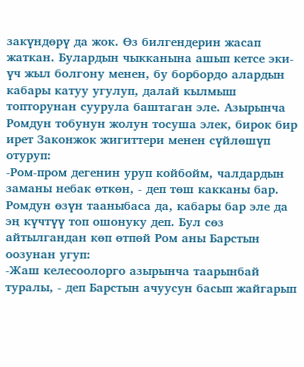закүндөрү да жок. Өз билгендерин жасап жаткан. Булардын чыкканына ашып кетсе эки-үч жыл болгону менен, бу борбордо алардын кабары катуу угулуп, далай кылмыш топторунан суурула баштаган эле. Азырынча Ромдун тобунун жолун тосуша элек, бирок бир ирет Законжок жигиттери менен сүйлөшүп отуруп:
-Ром-пром дегенин уруп койбойм, чалдардын заманы небак өткөн, - деп төш какканы бар. Ромдун өзүн тааныбаса да, кабары бар эле да эң күчтүү топ ошонуку деп. Бул сөз айтылгандан көп өтпөй Ром аны Барстын оозунан угуп:
-Жаш келесоолорго азырынча таарынбай туралы, - деп Барстын ачуусун басып жайгарып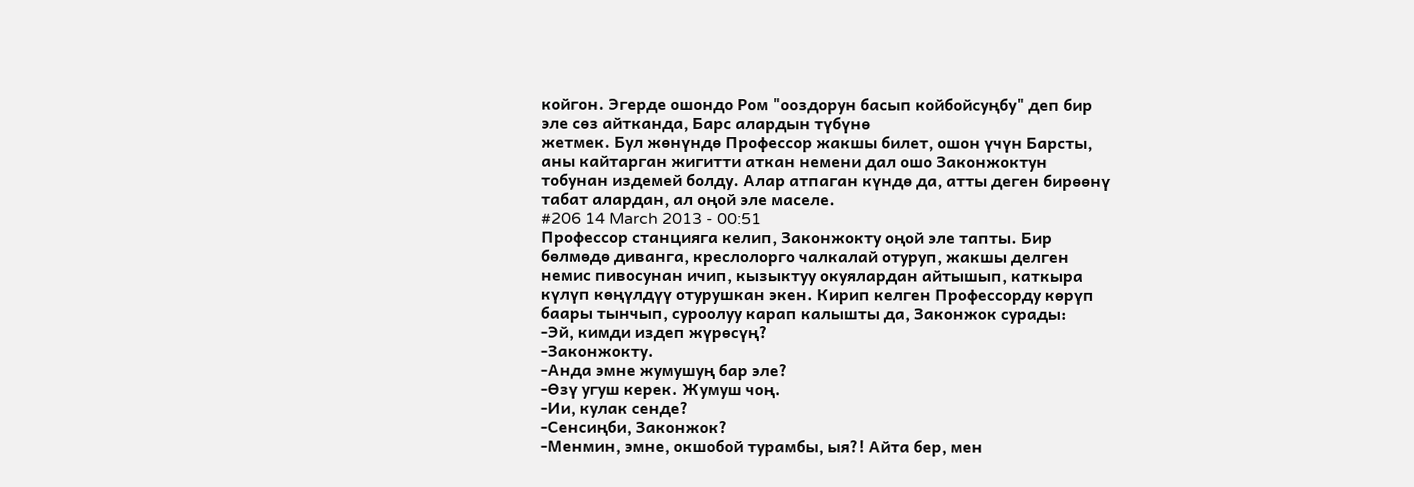койгон. Эгерде ошондо Ром "ооздорун басып койбойсуңбу" деп бир эле сөз айтканда, Барс алардын түбүнө
жетмек. Бул жөнүндө Профессор жакшы билет, ошон үчүн Барсты, аны кaйтарган жигитти аткан немени дал ошо Законжоктун тобунан издемей болду. Алар атпаган күндө да, атты деген бирөөнү табат алардан, ал оңой эле маселе.
#206 14 March 2013 - 00:51
Профессор станцияга келип, Законжокту оңой эле тапты. Бир бөлмөдө диванга, креслолорго чалкалай отуруп, жакшы делген немис пивосунан ичип, кызыктуу окуялардан айтышып, каткыра күлүп көңүлдүү отурушкан экен. Кирип келген Профессорду көрүп баары тынчып, суроолуу карап калышты да, Законжок сурады:
-Эй, кимди издеп жүрөсүң?
-Законжокту.
-Анда эмне жумушуң бар эле?
-Өзү угуш керек. Жумуш чоң.
-Ии, кулак сенде?
-Сенсиңби, Законжок?
-Менмин, эмне, окшобой турамбы, ыя?! Айта бер, мен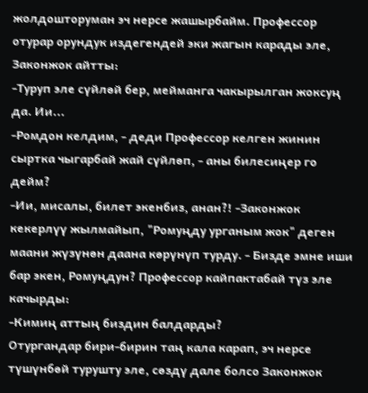жолдошторуман эч нерсе жашырбайм. Профессор отурар орундук издегендей эки жагын карады эле, Законжок айтты:
-Туруп эле сүйлөй бер, мейманга чакырылган жоксуң да. Ии...
-Ромдон келдим, - деди Профессор келген жинин сыртка чыгарбай жай сүйлөп, - аны билесиңер го дейм?
-Ии, мисалы, билет экенбиз, анан?! -Законжок кекерлүү жылмайып, "Ромуңду урганым жок" деген маани жүзүнөн даана көрүнүп турду. - Бизде эмне иши бар экен, Ромуңдун? Профессор кайпактабай түз эле качырды:
-Кимиң аттың биздин балдарды?
Отургандар бири-бирин таң кала карап, эч нерсе түшүнбөй турушту эле, сөздү дале болсо Законжок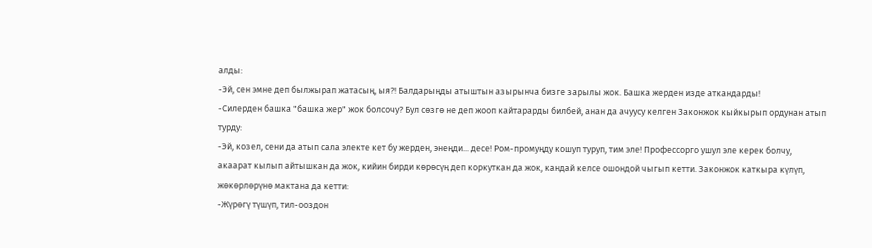алды:
-Эй, сен эмне деп былжырап жатасың, ыя?! Балдарыңды атыштын азырынча бизге зарылы жок. Башка жерден изде аткандарды!
-Силерден башка "башка жер" жок болсочу? Бул сөзгө не деп жооп кайтарарды билбей, анан да ачуусу келген Законжок кыйкырып ордунан атып турду:
-Эй, козел, сени да атып сала электе кет бу жерден, энеңди... десе! Ром-промуңду кошуп туруп, тим эле! Профессорго ушул эле керек болчу, акаарат кылып айтышкан да жок, кийин бирди көрөсүң деп коркуткан да жок, кандай келсе ошондой чыгып кетти. Законжок каткыра күлүп, жөкөрлөрүнө мактана да кетти:
-Жүрөгү түшүп, тил-ооздон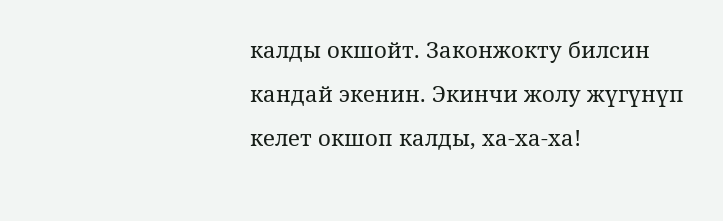калды окшойт. Законжокту билсин кандай экенин. Экинчи жолу жүгүнүп келет окшоп калды, ха-ха-ха!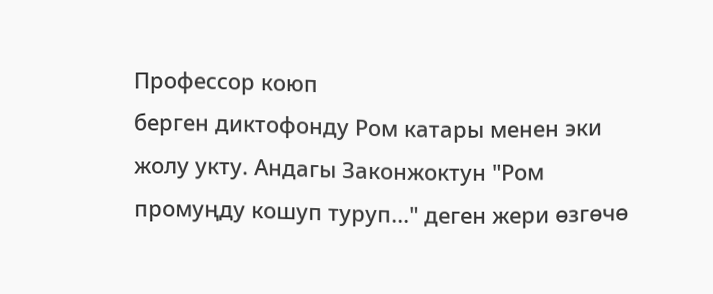Профессор коюп
берген диктофонду Ром катары менен эки жолу укту. Андагы Законжоктун "Ром промуңду кошуп туруп..." деген жери өзгөчө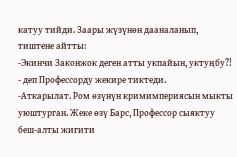катуу тийди. Заары жүзүнөн дааналанып, тиштене айтты:
-Экинчи Законжок деген атты укпайын, уктуңбу?! - деп Профессорду жекире тиктеди.
-Аткарылат. Ром өзүнүн кримимпериясын мыкты уюштурган. Жеке өзү Барс, Профессор сыяктуу беш-алты жигити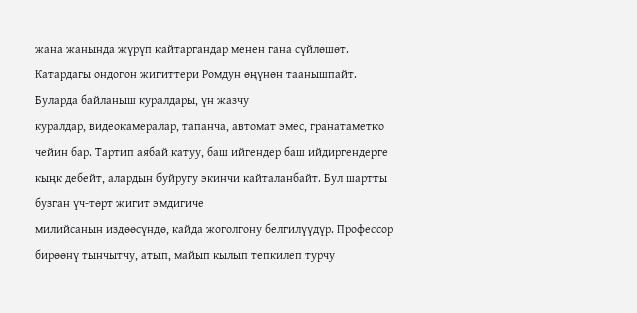жана жанында жүрүп кайтаргандар менен гана сүйлөшөт. Катардагы ондогон жигиттери Ромдун өңүнөн таанышпайт. Буларда байланыш куралдары, үн жазчу
куралдар, видеокамералар, тапанча, автомат эмес, гранатаметко чейин бар. Тартип аябай катуу, баш ийгендер баш ийдиргендерге кыңк дебейт, алардын буйругу экинчи кайталанбайт. Бул шартты бузган үч-төрт жигит эмдигиче
милийсанын издөөсүндө, кайда жоголгону белгилүүдүр. Профессор бирөөнү тынчытчу, атып, майып кылып тепкилеп турчу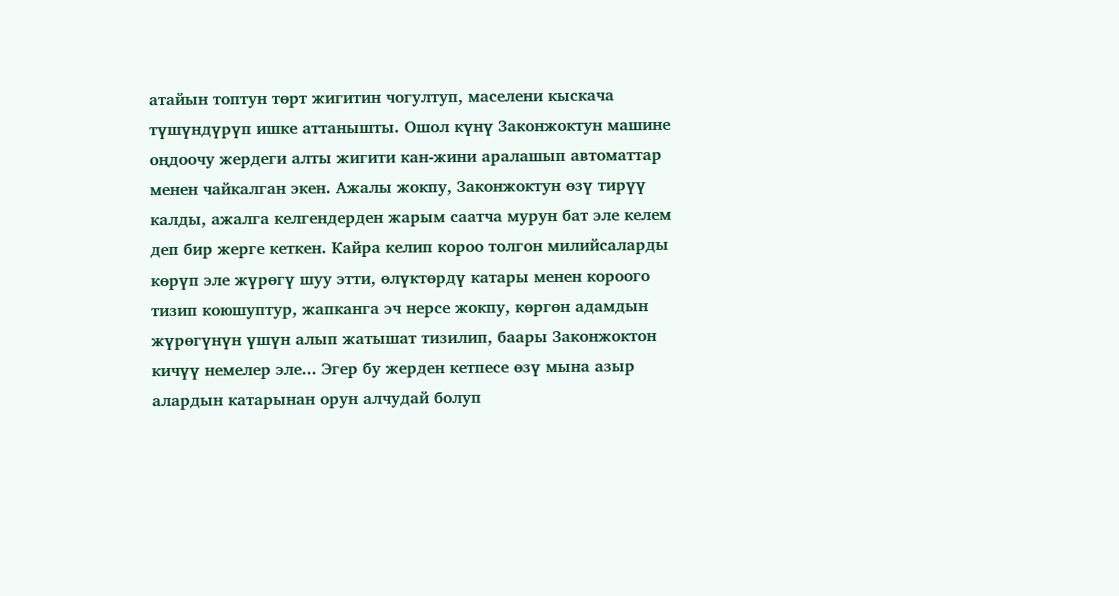атайын топтун төрт жигитин чогултуп, маселени кыскача түшүндүрүп ишке аттанышты. Ошол күнү Законжоктун машине оңдоочу жердеги алты жигити кан-жини аралашып автоматтар менен чайкалган экен. Ажалы жокпу, Законжоктун өзү тирүү калды, ажалга келгендерден жарым саатча мурун бат эле келем деп бир жерге кеткен. Кайра келип короо толгон милийсаларды көрүп эле жүрөгү шуу этти, өлүктөрдү катары менен короого тизип коюшуптур, жапканга эч нерсе жокпу, көргөн адамдын жүрөгүнүн үшүн алып жатышат тизилип, баары Законжоктон кичүү немелер эле... Эгер бу жерден кетпесе өзү мына азыр алардын катарынан орун алчудай болуп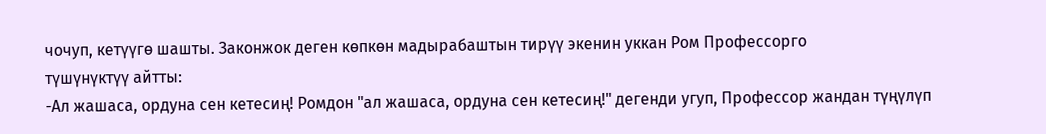чочуп, кетүүгө шашты. Законжок деген көпкөн мадырабаштын тирүү экенин уккан Ром Профессорго
түшүнүктүү айтты:
-Ал жашаса, ордуна сен кетесиң! Ромдон "ал жашаса, ордуна сен кетесиң!" дегенди угуп, Профессор жандан түңүлүп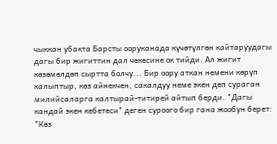чыккан убакта Барсты ооруканада күчөтүлгөн кайтаруудагы дагы бир жигиттин дал чекесине ок тийди. Ал жигит көзөмөлдөп сыртта болчу... Бир оору аткан немени көрүп
калыптыр, көз айнекчен, сакалдуу неме экен деп сураган милийсаларга калтырай-титирей айтып берди. "Дагы кандай экен кебетеси" деген суроого бир гана жообун берет: "Көз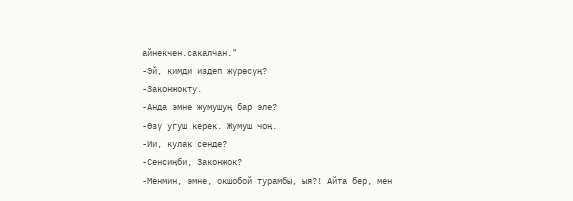айнекчен.сакалчан."
-Эй, кимди издеп жүрөсүң?
-Законжокту.
-Анда эмне жумушуң бар эле?
-Өзү угуш керек. Жумуш чоң.
-Ии, кулак сенде?
-Сенсиңби, Законжок?
-Менмин, эмне, окшобой турамбы, ыя?! Айта бер, мен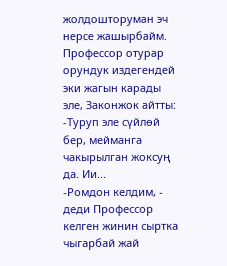жолдошторуман эч нерсе жашырбайм. Профессор отурар орундук издегендей эки жагын карады эле, Законжок айтты:
-Туруп эле сүйлөй бер, мейманга чакырылган жоксуң да. Ии...
-Ромдон келдим, - деди Профессор келген жинин сыртка чыгарбай жай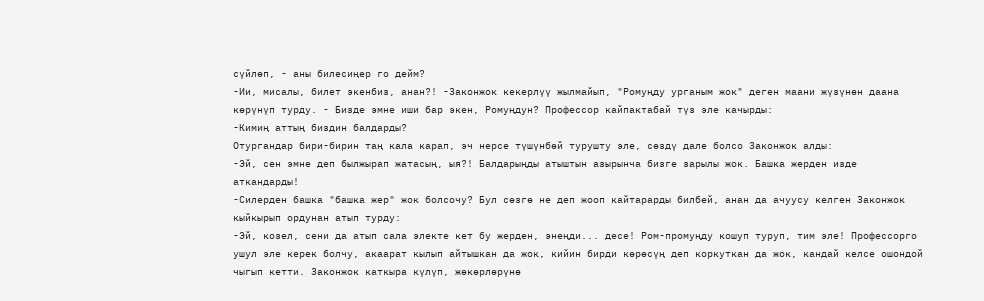сүйлөп, - аны билесиңер го дейм?
-Ии, мисалы, билет экенбиз, анан?! -Законжок кекерлүү жылмайып, "Ромуңду урганым жок" деген маани жүзүнөн даана көрүнүп турду. - Бизде эмне иши бар экен, Ромуңдун? Профессор кайпактабай түз эле качырды:
-Кимиң аттың биздин балдарды?
Отургандар бири-бирин таң кала карап, эч нерсе түшүнбөй турушту эле, сөздү дале болсо Законжок алды:
-Эй, сен эмне деп былжырап жатасың, ыя?! Балдарыңды атыштын азырынча бизге зарылы жок. Башка жерден изде аткандарды!
-Силерден башка "башка жер" жок болсочу? Бул сөзгө не деп жооп кайтарарды билбей, анан да ачуусу келген Законжок кыйкырып ордунан атып турду:
-Эй, козел, сени да атып сала электе кет бу жерден, энеңди... десе! Ром-промуңду кошуп туруп, тим эле! Профессорго ушул эле керек болчу, акаарат кылып айтышкан да жок, кийин бирди көрөсүң деп коркуткан да жок, кандай келсе ошондой чыгып кетти. Законжок каткыра күлүп, жөкөрлөрүнө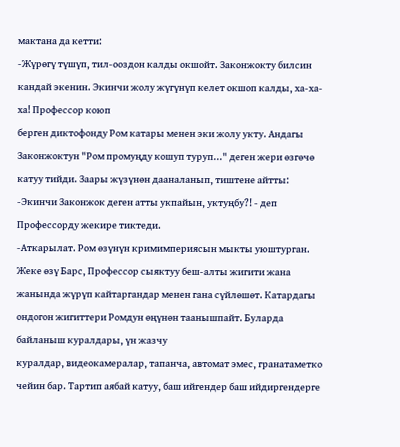мактана да кетти:
-Жүрөгү түшүп, тил-ооздон калды окшойт. Законжокту билсин кандай экенин. Экинчи жолу жүгүнүп келет окшоп калды, ха-ха-ха! Профессор коюп
берген диктофонду Ром катары менен эки жолу укту. Андагы Законжоктун "Ром промуңду кошуп туруп..." деген жери өзгөчө катуу тийди. Заары жүзүнөн дааналанып, тиштене айтты:
-Экинчи Законжок деген атты укпайын, уктуңбу?! - деп Профессорду жекире тиктеди.
-Аткарылат. Ром өзүнүн кримимпериясын мыкты уюштурган. Жеке өзү Барс, Профессор сыяктуу беш-алты жигити жана жанында жүрүп кайтаргандар менен гана сүйлөшөт. Катардагы ондогон жигиттери Ромдун өңүнөн таанышпайт. Буларда байланыш куралдары, үн жазчу
куралдар, видеокамералар, тапанча, автомат эмес, гранатаметко чейин бар. Тартип аябай катуу, баш ийгендер баш ийдиргендерге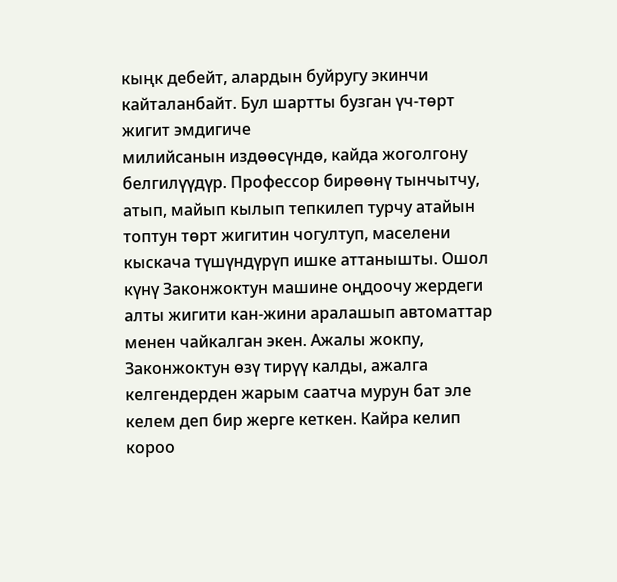кыңк дебейт, алардын буйругу экинчи кайталанбайт. Бул шартты бузган үч-төрт жигит эмдигиче
милийсанын издөөсүндө, кайда жоголгону белгилүүдүр. Профессор бирөөнү тынчытчу, атып, майып кылып тепкилеп турчу атайын топтун төрт жигитин чогултуп, маселени кыскача түшүндүрүп ишке аттанышты. Ошол күнү Законжоктун машине оңдоочу жердеги алты жигити кан-жини аралашып автоматтар менен чайкалган экен. Ажалы жокпу, Законжоктун өзү тирүү калды, ажалга келгендерден жарым саатча мурун бат эле келем деп бир жерге кеткен. Кайра келип короо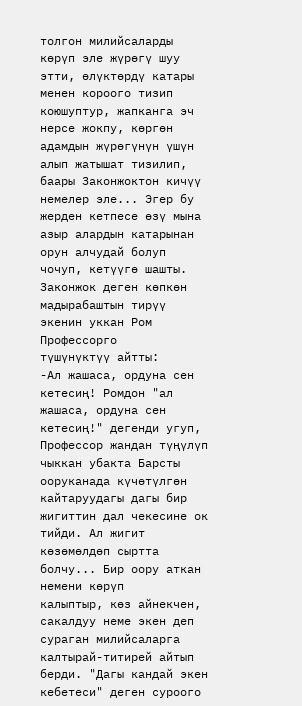толгон милийсаларды көрүп эле жүрөгү шуу этти, өлүктөрдү катары менен короого тизип коюшуптур, жапканга эч нерсе жокпу, көргөн адамдын жүрөгүнүн үшүн алып жатышат тизилип, баары Законжоктон кичүү немелер эле... Эгер бу жерден кетпесе өзү мына азыр алардын катарынан орун алчудай болуп чочуп, кетүүгө шашты. Законжок деген көпкөн мадырабаштын тирүү экенин уккан Ром Профессорго
түшүнүктүү айтты:
-Ал жашаса, ордуна сен кетесиң! Ромдон "ал жашаса, ордуна сен кетесиң!" дегенди угуп, Профессор жандан түңүлүп чыккан убакта Барсты ооруканада күчөтүлгөн кайтаруудагы дагы бир жигиттин дал чекесине ок тийди. Ал жигит көзөмөлдөп сыртта болчу... Бир оору аткан немени көрүп
калыптыр, көз айнекчен, сакалдуу неме экен деп сураган милийсаларга калтырай-титирей айтып берди. "Дагы кандай экен кебетеси" деген суроого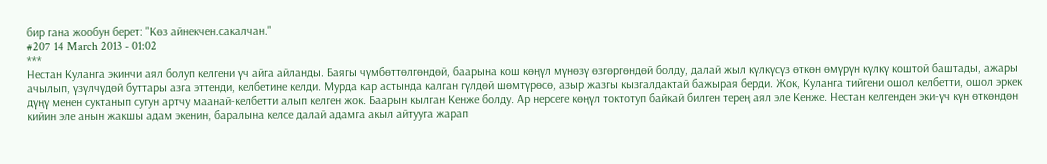бир гана жообун берет: "Көз айнекчен.сакалчан."
#207 14 March 2013 - 01:02
***
Нестан Куланга экинчи аял болуп келгени үч айга айланды. Баягы чүмбөттөлгөндөй, баарына кош көңүл мүнөзү өзгөргөндөй болду, далай жыл күлкүсүз өткөн өмүрүн күлкү коштой баштады, ажары ачылып, үзүлчүдөй буттары азга эттенди, келбетине келди. Мурда кар астында калган гүлдөй шөмтүрөсө, азыр жазгы кызгалдактай бажырая берди. Жок, Куланга тийгени ошол келбетти, ошол эркек дүңү менен суктанып сугун артчу маанай-келбетти алып келген жок. Баарын кылган Кенже болду. Ар нерсеге көңүл токтотуп байкай билген терең аял эле Кенже. Нестан келгенден эки-үч күн өткөндөн кийин эле анын жакшы адам экенин, баралына келсе далай адамга акыл айтууга жарап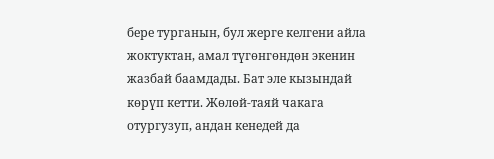бере турганын, бул жерге келгени айла жоктуктан, амал түгөнгөндөн экенин жазбай баамдады. Бат эле кызындай көрүп кетти. Жөлөй-таяй чакага отургузуп, андан кенедей да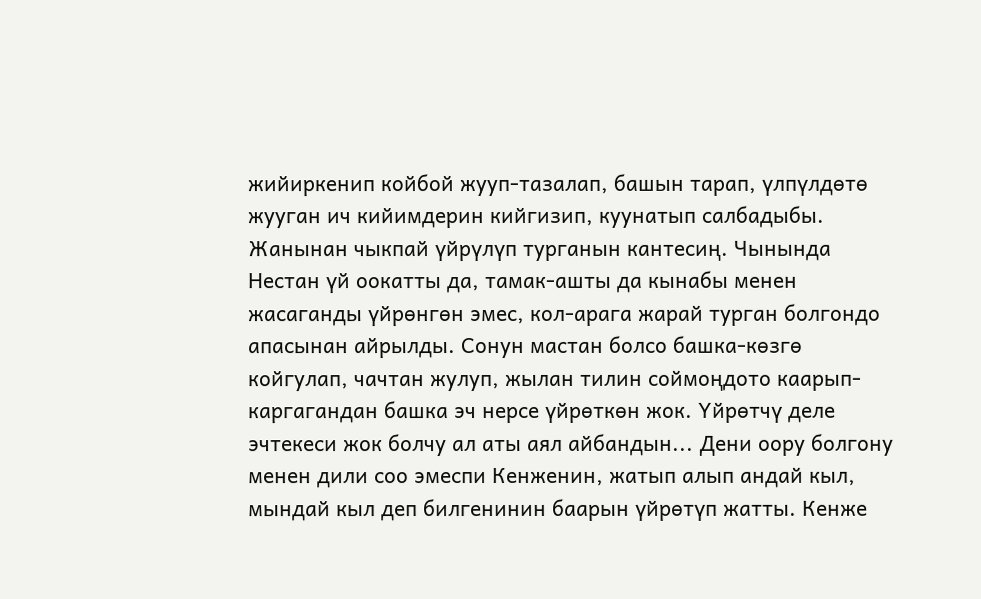жийиркенип койбой жууп-тазалап, башын тарап, үлпүлдөтө жууган ич кийимдерин кийгизип, куунатып салбадыбы. Жанынан чыкпай үйрүлүп турганын кантесиң. Чынында Нестан үй оокатты да, тамак-ашты да кынабы менен жасаганды үйрөнгөн эмес, кол-арага жарай турган болгондо апасынан айрылды. Сонун мастан болсо башка-көзгө койгулап, чачтан жулуп, жылан тилин соймоңдото каарып-каргагандан башка эч нерсе үйрөткөн жок. Үйрөтчү деле эчтекеси жок болчу ал аты аял айбандын... Дени оору болгону менен дили соо эмеспи Кенженин, жатып алып андай кыл, мындай кыл деп билгенинин баарын үйрөтүп жатты. Кенже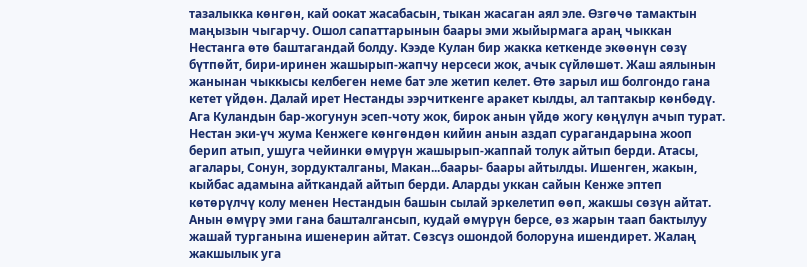тазалыкка көнгөн, кай оокат жасабасын, тыкан жасаган аял эле. Өзгөчө тамактын маңызын чыгарчу. Ошол сапаттарынын баары эми жыйырмага араң чыккан Нестанга өтө баштагандай болду. Кээде Кулан бир жакка кеткенде экөөнүн сөзү бүтпөйт, бири-иринен жашырып-жапчу нерсеси жок, ачык сүйлөшөт. Жаш аялынын жанынан чыккысы келбеген неме бат эле жетип келет. Өтө зарыл иш болгондо гана кетет үйдөн. Далай ирет Нестанды ээрчиткенге аракет кылды, ал таптакыр көнбөдү. Ага Куландын бар-жогунун эсеп-чоту жок, бирок анын үйдө жогу көңүлүн ачып турат. Нестан эки-үч жума Кенжеге көнгөндөн кийин анын аздап сурагандарына жооп берип атып, ушуга чейинки өмүрүн жашырып-жаппай толук айтып берди. Атасы, агалары, Сонун, зордукталганы, Макан...баары- баары айтылды. Ишенген, жакын, кыйбас адамына айткандай айтып берди. Аларды уккан сайын Кенже эптеп көтөрүлчү колу менен Нестандын башын сылай эркелетип өөп, жакшы сөзүн айтат. Анын өмүрү эми гана башталгансып, кудай өмүрүн берсе, өз жарын таап бактылуу жашай турганына ишенерин айтат. Сөзсүз ошондой болоруна ишендирет. Жалаң жакшылык уга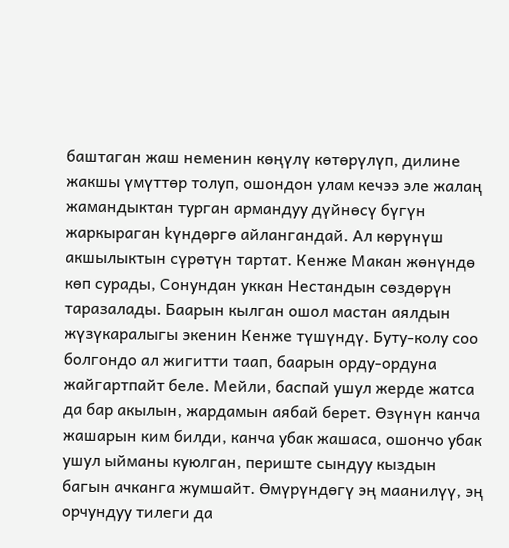баштаган жаш неменин көңүлү көтөрүлүп, дилине жакшы үмүттөр толуп, ошондон улам кечээ эле жалаң жамандыктан турган армандуу дүйнөсү бүгүн жаркыраган kүндөргө айлангандай. Ал көрүнүш акшылыктын сүрөтүн тартат. Кенже Макан жөнүндө көп сурады, Сонундан уккан Нестандын сөздөрүн таразалады. Баарын кылган ошол мастан аялдын жүзүкаралыгы экенин Кенже түшүндү. Буту-колу соо болгондо ал жигитти таап, баарын орду-ордуна
жайгартпайт беле. Мейли, баспай ушул жерде жатса да бар акылын, жардамын аябай берет. Өзүнүн канча жашарын ким билди, канча убак жашаса, ошончо убак ушул ыйманы куюлган, периште сындуу кыздын багын ачканга жумшайт. Өмүрүндөгү эң маанилүү, эң орчундуу тилеги да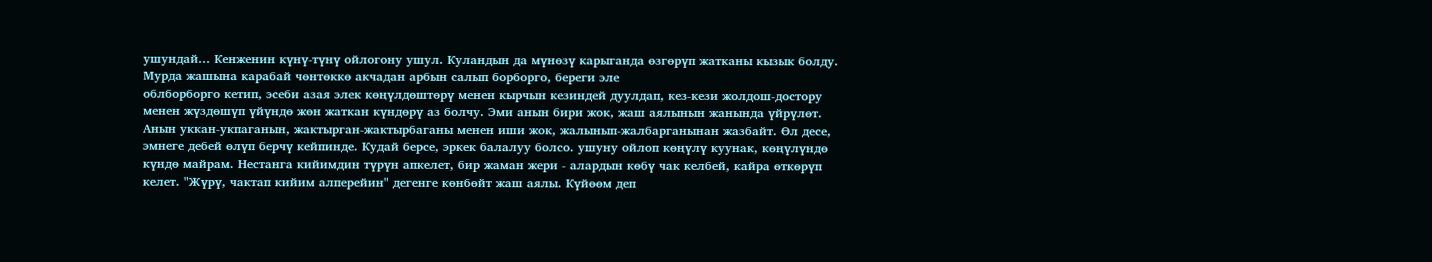ушундай... Кенженин күнү-түнү ойлогону ушул. Куландын да мүнөзү карыганда өзгөрүп жатканы кызык болду. Мурда жашына карабай чөнтөккө акчадан арбын салып борборго, береги эле
облборборго кетип, эсеби азая элек көңүлдөштөрү менен кырчын кезиндей дуулдап, кез-кези жолдош-достору менен жүздөшүп үйүндө жөн жаткан күндөрү аз болчу. Эми анын бири жок, жаш аялынын жанында үйрүлөт. Анын уккан-укпаганын, жактырган-жактырбаганы менен иши жок, жалынып-жалбарганынан жазбайт. Өл десе, эмнеге дебей өлүп берчү кейпинде. Кудай берсе, эркек балалуу болсо. ушуну ойлоп көңүлү куунак, көңүлүндө күндө майрам. Нестанга кийимдин түрүн апкелет, бир жаман жери - алардын көбү чак келбей, кайра өткөрүп келет. "Жүрү, чактап кийим алперейин" дегенге көнбөйт жаш аялы. Күйөөм деп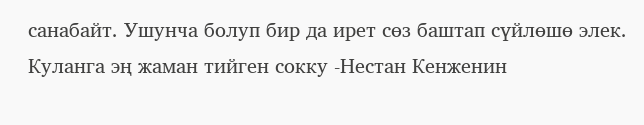санабайт. Ушунча болуп бир да ирет сөз баштап сүйлөшө элек. Куланга эң жаман тийген сокку -Нестан Кенженин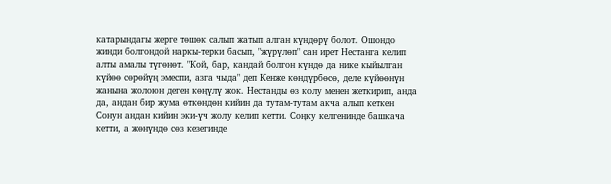катарындагы жерге төшөк салып жатып алган күндөрү болот. Ошондо жинди болгондой наркы-терки басып, "жүрүлөп" сан ирет Нестанга келип алты амалы түгөнөт. "Кой, бар, кандай болгон күндө да нике кыйылган күйөө сөрөйүң эмеспи, азга чыда" деп Кенже көндүрбөсө, деле күйөөнүн жанына жолоюн деген көңүлү жок. Нестанды өз колу менен жеткирип, анда да, андан бир жума өткөндөн кийин да тутам-тутам акча алып кеткен Сонун андан кийин эки-үч жолу келип кетти. Соңку келгенинде башкача кетти, а жөнүндө сөз кезегинде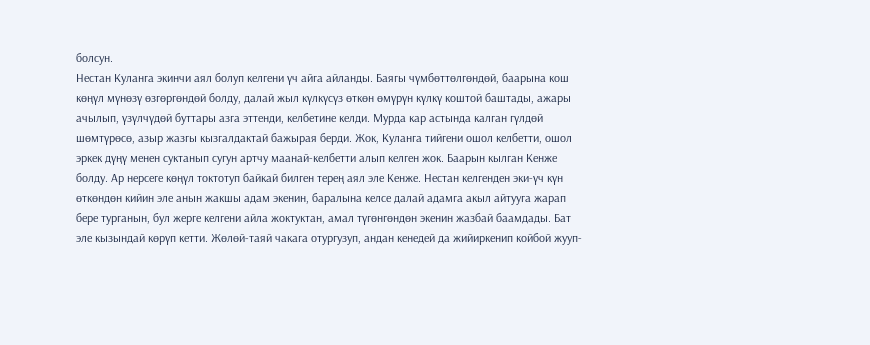болсун.
Нестан Куланга экинчи аял болуп келгени үч айга айланды. Баягы чүмбөттөлгөндөй, баарына кош көңүл мүнөзү өзгөргөндөй болду, далай жыл күлкүсүз өткөн өмүрүн күлкү коштой баштады, ажары ачылып, үзүлчүдөй буттары азга эттенди, келбетине келди. Мурда кар астында калган гүлдөй шөмтүрөсө, азыр жазгы кызгалдактай бажырая берди. Жок, Куланга тийгени ошол келбетти, ошол эркек дүңү менен суктанып сугун артчу маанай-келбетти алып келген жок. Баарын кылган Кенже болду. Ар нерсеге көңүл токтотуп байкай билген терең аял эле Кенже. Нестан келгенден эки-үч күн өткөндөн кийин эле анын жакшы адам экенин, баралына келсе далай адамга акыл айтууга жарап бере турганын, бул жерге келгени айла жоктуктан, амал түгөнгөндөн экенин жазбай баамдады. Бат эле кызындай көрүп кетти. Жөлөй-таяй чакага отургузуп, андан кенедей да жийиркенип койбой жууп-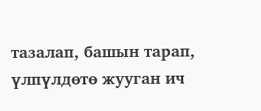тазалап, башын тарап, үлпүлдөтө жууган ич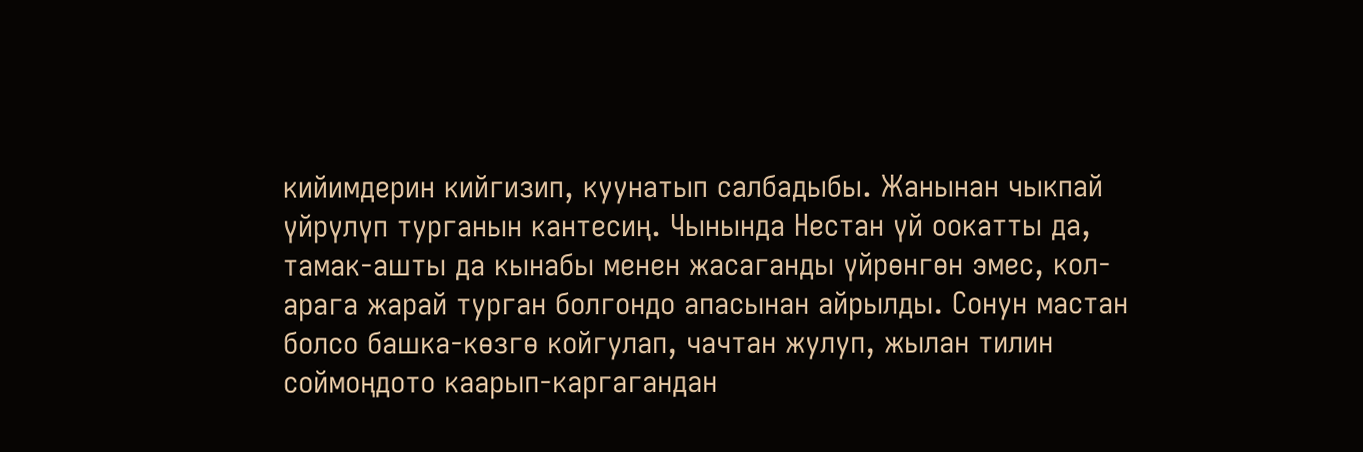кийимдерин кийгизип, куунатып салбадыбы. Жанынан чыкпай үйрүлүп турганын кантесиң. Чынында Нестан үй оокатты да, тамак-ашты да кынабы менен жасаганды үйрөнгөн эмес, кол-арага жарай турган болгондо апасынан айрылды. Сонун мастан болсо башка-көзгө койгулап, чачтан жулуп, жылан тилин соймоңдото каарып-каргагандан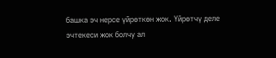башка эч нерсе үйрөткөн жок. Үйрөтчү деле эчтекеси жок болчу ал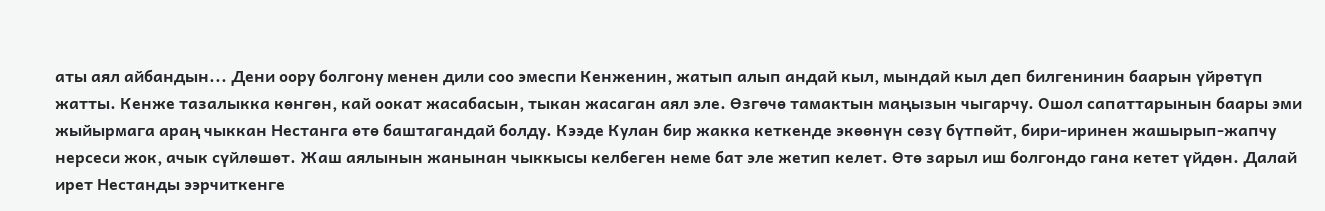аты аял айбандын... Дени оору болгону менен дили соо эмеспи Кенженин, жатып алып андай кыл, мындай кыл деп билгенинин баарын үйрөтүп жатты. Кенже тазалыкка көнгөн, кай оокат жасабасын, тыкан жасаган аял эле. Өзгөчө тамактын маңызын чыгарчу. Ошол сапаттарынын баары эми жыйырмага араң чыккан Нестанга өтө баштагандай болду. Кээде Кулан бир жакка кеткенде экөөнүн сөзү бүтпөйт, бири-иринен жашырып-жапчу нерсеси жок, ачык сүйлөшөт. Жаш аялынын жанынан чыккысы келбеген неме бат эле жетип келет. Өтө зарыл иш болгондо гана кетет үйдөн. Далай ирет Нестанды ээрчиткенге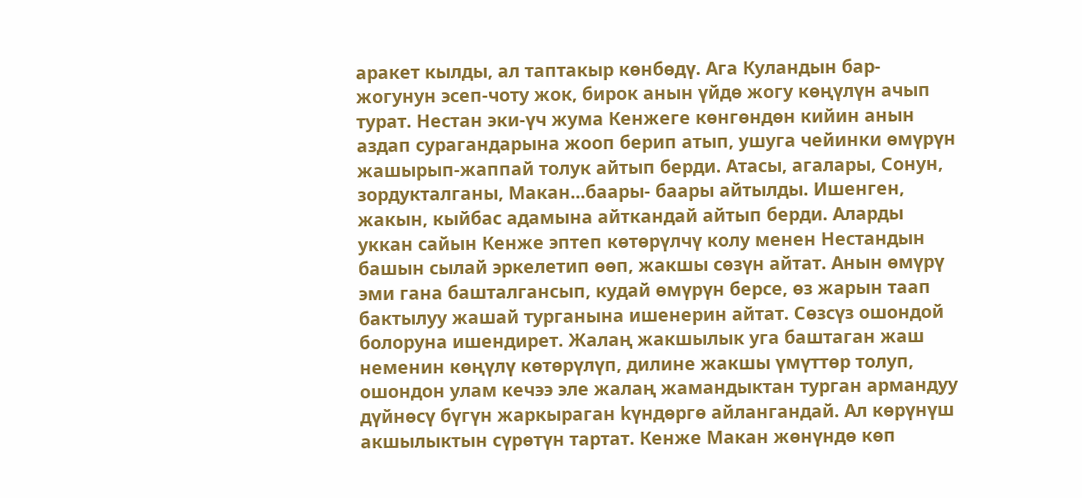аракет кылды, ал таптакыр көнбөдү. Ага Куландын бар-жогунун эсеп-чоту жок, бирок анын үйдө жогу көңүлүн ачып турат. Нестан эки-үч жума Кенжеге көнгөндөн кийин анын аздап сурагандарына жооп берип атып, ушуга чейинки өмүрүн жашырып-жаппай толук айтып берди. Атасы, агалары, Сонун, зордукталганы, Макан...баары- баары айтылды. Ишенген, жакын, кыйбас адамына айткандай айтып берди. Аларды уккан сайын Кенже эптеп көтөрүлчү колу менен Нестандын башын сылай эркелетип өөп, жакшы сөзүн айтат. Анын өмүрү эми гана башталгансып, кудай өмүрүн берсе, өз жарын таап бактылуу жашай турганына ишенерин айтат. Сөзсүз ошондой болоруна ишендирет. Жалаң жакшылык уга баштаган жаш неменин көңүлү көтөрүлүп, дилине жакшы үмүттөр толуп, ошондон улам кечээ эле жалаң жамандыктан турган армандуу дүйнөсү бүгүн жаркыраган kүндөргө айлангандай. Ал көрүнүш акшылыктын сүрөтүн тартат. Кенже Макан жөнүндө көп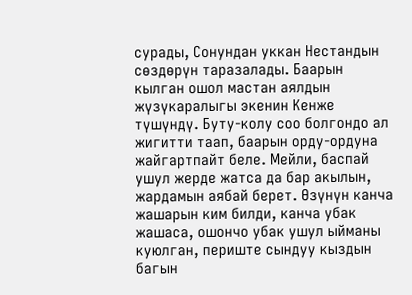сурады, Сонундан уккан Нестандын сөздөрүн таразалады. Баарын кылган ошол мастан аялдын жүзүкаралыгы экенин Кенже түшүндү. Буту-колу соо болгондо ал жигитти таап, баарын орду-ордуна
жайгартпайт беле. Мейли, баспай ушул жерде жатса да бар акылын, жардамын аябай берет. Өзүнүн канча жашарын ким билди, канча убак жашаса, ошончо убак ушул ыйманы куюлган, периште сындуу кыздын багын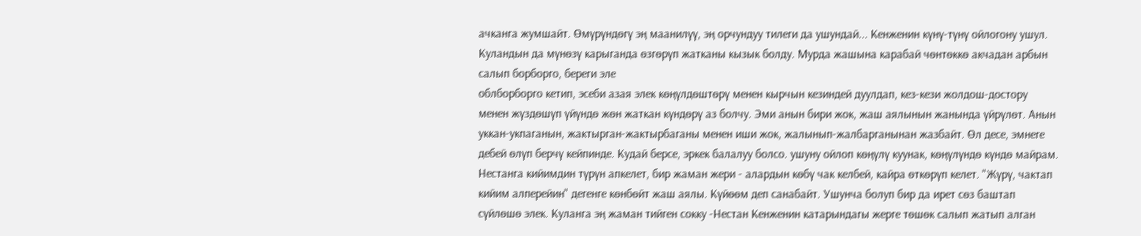ачканга жумшайт. Өмүрүндөгү эң маанилүү, эң орчундуу тилеги да ушундай... Кенженин күнү-түнү ойлогону ушул. Куландын да мүнөзү карыганда өзгөрүп жатканы кызык болду. Мурда жашына карабай чөнтөккө акчадан арбын салып борборго, береги эле
облборборго кетип, эсеби азая элек көңүлдөштөрү менен кырчын кезиндей дуулдап, кез-кези жолдош-достору менен жүздөшүп үйүндө жөн жаткан күндөрү аз болчу. Эми анын бири жок, жаш аялынын жанында үйрүлөт. Анын уккан-укпаганын, жактырган-жактырбаганы менен иши жок, жалынып-жалбарганынан жазбайт. Өл десе, эмнеге дебей өлүп берчү кейпинде. Кудай берсе, эркек балалуу болсо. ушуну ойлоп көңүлү куунак, көңүлүндө күндө майрам. Нестанга кийимдин түрүн апкелет, бир жаман жери - алардын көбү чак келбей, кайра өткөрүп келет. "Жүрү, чактап кийим алперейин" дегенге көнбөйт жаш аялы. Күйөөм деп санабайт. Ушунча болуп бир да ирет сөз баштап сүйлөшө элек. Куланга эң жаман тийген сокку -Нестан Кенженин катарындагы жерге төшөк салып жатып алган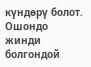күндөрү болот. Ошондо жинди болгондой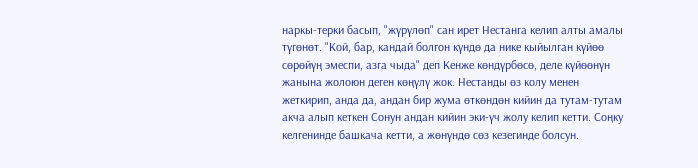наркы-терки басып, "жүрүлөп" сан ирет Нестанга келип алты амалы түгөнөт. "Кой, бар, кандай болгон күндө да нике кыйылган күйөө сөрөйүң эмеспи, азга чыда" деп Кенже көндүрбөсө, деле күйөөнүн жанына жолоюн деген көңүлү жок. Нестанды өз колу менен жеткирип, анда да, андан бир жума өткөндөн кийин да тутам-тутам акча алып кеткен Сонун андан кийин эки-үч жолу келип кетти. Соңку келгенинде башкача кетти, а жөнүндө сөз кезегинде болсун.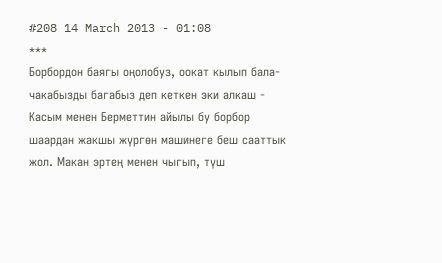#208 14 March 2013 - 01:08
***
Борбордон баягы оңолобуз, оокат кылып бала-чакабызды багабыз деп кеткен эки алкаш - Касым менен Берметтин айылы бу борбор шаардан жакшы жүргөн машинеге беш сааттык жол. Макан эртең менен чыгып, түш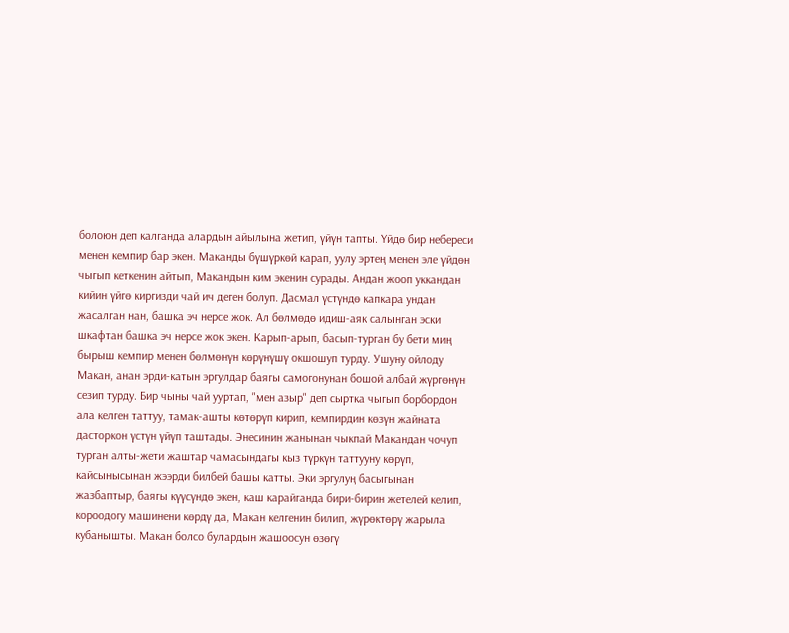болоюн деп калганда алардын айылына жетип, үйүн тапты. Үйдө бир небереси менен кемпир бар экен. Маканды бүшүркөй карап, уулу эртең менен эле үйдөн чыгып кеткенин айтып, Макандын ким экенин сурады. Андан жооп уккандан кийин үйгө киргизди чай ич деген болуп. Дасмал үстүндө капкара ундан жасалган нан, башка эч нерсе жок. Ал бөлмөдө идиш-аяк салынган эски шкафтан башка эч нерсе жок экен. Карып-арып, басып-турган бу бети миң бырыш кемпир менен бөлмөнүн көрүнүшү окшошуп турду. Ушуну ойлоду Макан, анан эрди-катын эргулдар баягы самогонунан бошой албай жүргөнүн сезип турду. Бир чыны чай ууртап, "мен азыр" деп сыртка чыгып борбордон ала келген таттуу, тамак-ашты көтөрүп кирип, кемпирдин көзүн жайната дасторкон үстүн үйүп таштады. Энесинин жанынан чыкпай Макандан чочуп турган алты-жети жаштар чамасындагы кыз түркүн таттууну көрүп, кайсынысынан жээрди билбей башы катты. Эки эргулуң басыгынан жазбаптыр, баягы күүсүндө экен, каш карайганда бири-бирин жетелей келип, короодогу машинени көрдү да, Макан келгенин билип, жүрөктөрү жарыла кубанышты. Макан болсо булардын жашоосун өзөгү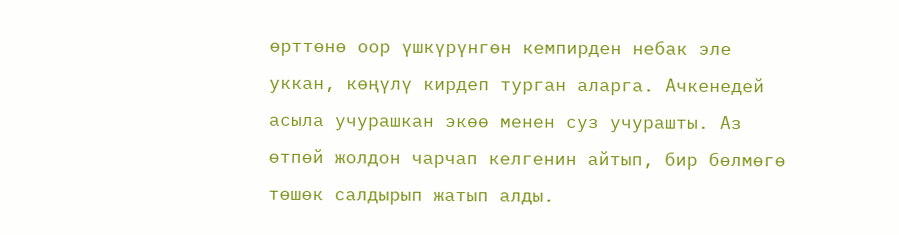өрттөнө оор үшкүрүнгөн кемпирден небак эле уккан, көңүлү кирдеп турган аларга. Ачкенедей асыла учурашкан экөө менен суз учурашты. Аз өтпөй жолдон чарчап келгенин айтып, бир бөлмөгө төшөк салдырып жатып алды.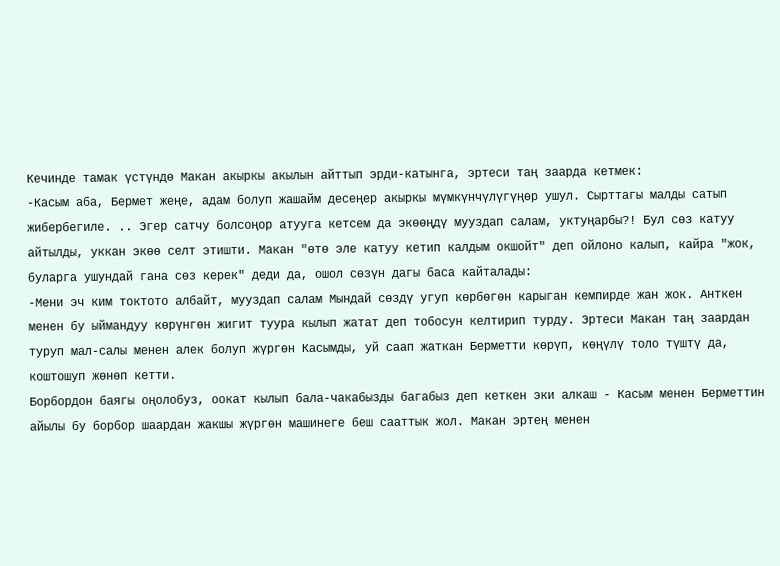Кечинде тамак үстүндө Макан акыркы акылын айттып эрди-катынга, эртеси таң заарда кетмек:
-Касым аба, Бермет жеңе, адам болуп жашайм десеңер акыркы мүмкүнчүлүгүңөр ушул. Сырттагы малды сатып жибербегиле. .. Эгер сатчу болсоңор атууга кетсем да экөөңдү мууздап салам, уктуңарбы?! Бул сөз катуу айтылды, уккан экөө селт этишти. Макан "өтө эле катуу кетип калдым окшойт" деп ойлоно калып, кайра "жок, буларга ушундай гана сөз керек" деди да, ошол сөзүн дагы баса кайталады:
-Мени эч ким токтото албайт, мууздап салам Мындай сөздү угуп көрбөгөн карыган кемпирде жан жок. Анткен менен бу ыймандуу көрүнгөн жигит туура кылып жатат деп тобосун келтирип турду. Эртеси Макан таң заардан туруп мал-салы менен алек болуп жүргөн Касымды, уй саап жаткан Берметти көрүп, көңүлү толо түштү да, коштошуп жөнөп кетти.
Борбордон баягы оңолобуз, оокат кылып бала-чакабызды багабыз деп кеткен эки алкаш - Касым менен Берметтин айылы бу борбор шаардан жакшы жүргөн машинеге беш сааттык жол. Макан эртең менен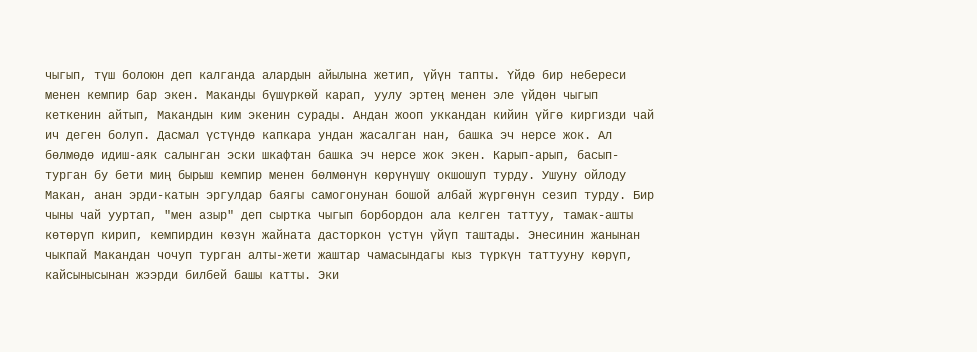чыгып, түш болоюн деп калганда алардын айылына жетип, үйүн тапты. Үйдө бир небереси менен кемпир бар экен. Маканды бүшүркөй карап, уулу эртең менен эле үйдөн чыгып кеткенин айтып, Макандын ким экенин сурады. Андан жооп уккандан кийин үйгө киргизди чай ич деген болуп. Дасмал үстүндө капкара ундан жасалган нан, башка эч нерсе жок. Ал бөлмөдө идиш-аяк салынган эски шкафтан башка эч нерсе жок экен. Карып-арып, басып-турган бу бети миң бырыш кемпир менен бөлмөнүн көрүнүшү окшошуп турду. Ушуну ойлоду Макан, анан эрди-катын эргулдар баягы самогонунан бошой албай жүргөнүн сезип турду. Бир чыны чай ууртап, "мен азыр" деп сыртка чыгып борбордон ала келген таттуу, тамак-ашты көтөрүп кирип, кемпирдин көзүн жайната дасторкон үстүн үйүп таштады. Энесинин жанынан чыкпай Макандан чочуп турган алты-жети жаштар чамасындагы кыз түркүн таттууну көрүп, кайсынысынан жээрди билбей башы катты. Эки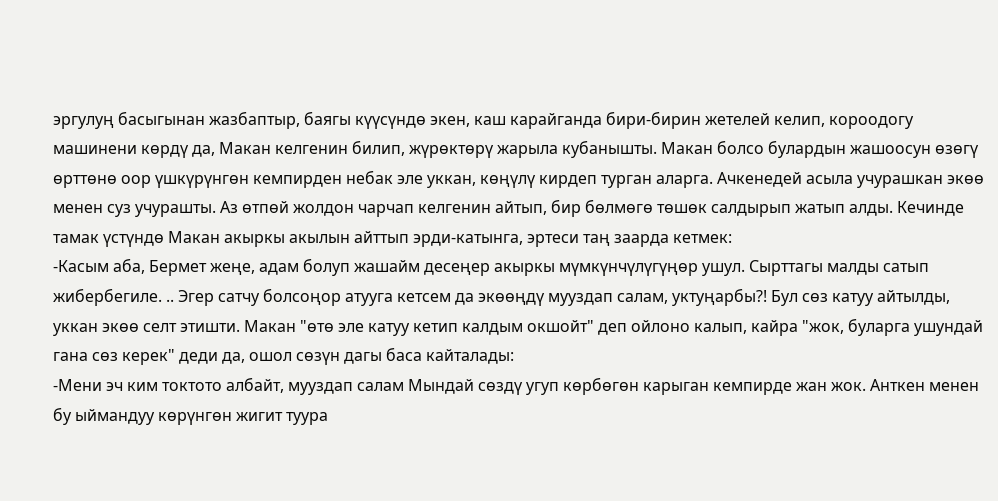эргулуң басыгынан жазбаптыр, баягы күүсүндө экен, каш карайганда бири-бирин жетелей келип, короодогу машинени көрдү да, Макан келгенин билип, жүрөктөрү жарыла кубанышты. Макан болсо булардын жашоосун өзөгү
өрттөнө оор үшкүрүнгөн кемпирден небак эле уккан, көңүлү кирдеп турган аларга. Ачкенедей асыла учурашкан экөө менен суз учурашты. Аз өтпөй жолдон чарчап келгенин айтып, бир бөлмөгө төшөк салдырып жатып алды. Кечинде тамак үстүндө Макан акыркы акылын айттып эрди-катынга, эртеси таң заарда кетмек:
-Касым аба, Бермет жеңе, адам болуп жашайм десеңер акыркы мүмкүнчүлүгүңөр ушул. Сырттагы малды сатып жибербегиле. .. Эгер сатчу болсоңор атууга кетсем да экөөңдү мууздап салам, уктуңарбы?! Бул сөз катуу айтылды, уккан экөө селт этишти. Макан "өтө эле катуу кетип калдым окшойт" деп ойлоно калып, кайра "жок, буларга ушундай гана сөз керек" деди да, ошол сөзүн дагы баса кайталады:
-Мени эч ким токтото албайт, мууздап салам Мындай сөздү угуп көрбөгөн карыган кемпирде жан жок. Анткен менен бу ыймандуу көрүнгөн жигит туура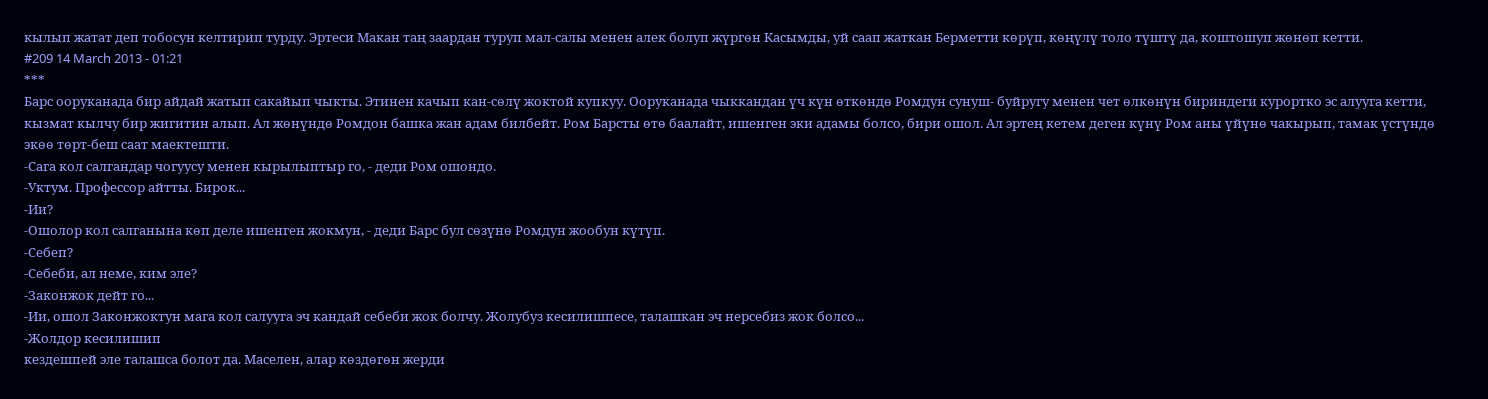кылып жатат деп тобосун келтирип турду. Эртеси Макан таң заардан туруп мал-салы менен алек болуп жүргөн Касымды, уй саап жаткан Берметти көрүп, көңүлү толо түштү да, коштошуп жөнөп кетти.
#209 14 March 2013 - 01:21
***
Барс ооруканада бир айдай жатып сакайып чыкты. Этинен качып кан-сөлү жоктой купкуу. Ооруканада чыккандан үч күн өткөндө Ромдун сунуш- буйругу менен чет өлкөнүн бириндеги курортко эс алууга кетти, кызмат кылчу бир жигитин алып. Ал жөнүндө Ромдон башка жан адам билбейт. Ром Барсты өтө баалайт, ишенген эки адамы болсо, бири ошол. Ал эртең кетем деген күнү Ром аны үйүнө чакырып, тамак үстүндө экөө төрт-беш саат маектешти.
-Сага кол салгандар чогуусу менен кырылыптыр го, - деди Ром ошондо.
-Уктум. Профессор айтты. Бирок...
-Ии?
-Ошолор кол салганына көп деле ишенген жокмун, - деди Барс бул сөзүнө Ромдун жообун күтүп.
-Себеп?
-Себеби, ал неме, ким эле?
-Законжок дейт го...
-Ии, ошол Законжоктун мага кол салууга эч кандай себеби жок болчу. Жолубуз кесилишпесе, талашкан эч нерсебиз жок болсо...
-Жолдор кесилишип
кездешпей эле талашса болот да. Маселен, алар көздөгөн жерди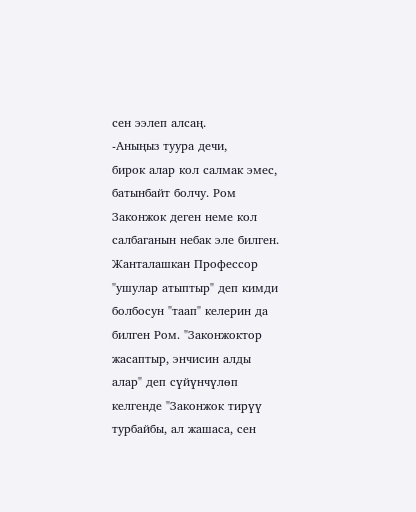сен ээлеп алсаң.
-Аныңыз туура дечи,
бирок алар кол салмак эмес, батынбайт болчу. Ром Законжок деген неме кол салбаганын небак эле билген. Жанталашкан Профессор "ушулар атыптыр" деп кимди болбосун "таап" келерин да билген Ром. "Законжоктор жасаптыр, энчисин алды алар" деп сүйүнчүлөп келгенде "Законжок тирүү турбайбы, ал жашаса, сен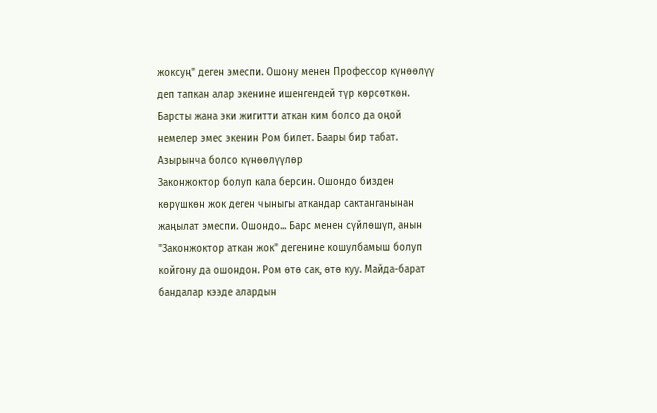жоксуң" деген эмеспи. Ошону менен Профессор күнөөлүү деп тапкан алар экенине ишенгендей түр көрсөткөн. Барсты жана эки жигитти аткан ким болсо да оңой немелер эмес экенин Ром билет. Баары бир табат. Азырынча болсо күнөөлүүлөр
Законжоктор болуп кала берсин. Ошондо бизден көрүшкөн жок деген чыныгы аткандар сактанганынан жаңылат эмеспи. Ошондо... Барс менен сүйлөшүп, анын "Законжоктор аткан жок" дегенине кошулбамыш болуп
койгону да ошондон. Ром өтө сак, өтө куу. Майда-барат бандалар кээде алардын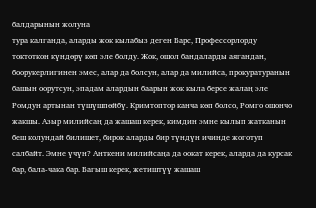балдарынын жолуна
тура калганда, аларды жок кылабыз деген Барс, Профессорлорду токтоткон күндөрү көп эле болду. Жок, ошол бандаларды аягандан, боорукерлигинен эмес, алар да болсун, алар да милийса, прокуратуранын башын оорутсун, эпадам алардын баарын жок кыла берсе жалаң эле Ромдун артынан түшүшпөйбү. Кримтоптор канча көп болсо, Ромго ошончо жакшы. Азыр милийсаң да жашаш керек, кимдин эмне кылып жатканын беш колундай билишет, бирок аларды бир түндүн ичинде жоготуп салбайт. Эмне үчүн? Анткени милийсаңа да оокат керек, аларда да курсак бар, бала-чака бар. Багыш керек, жетиштүү жашаш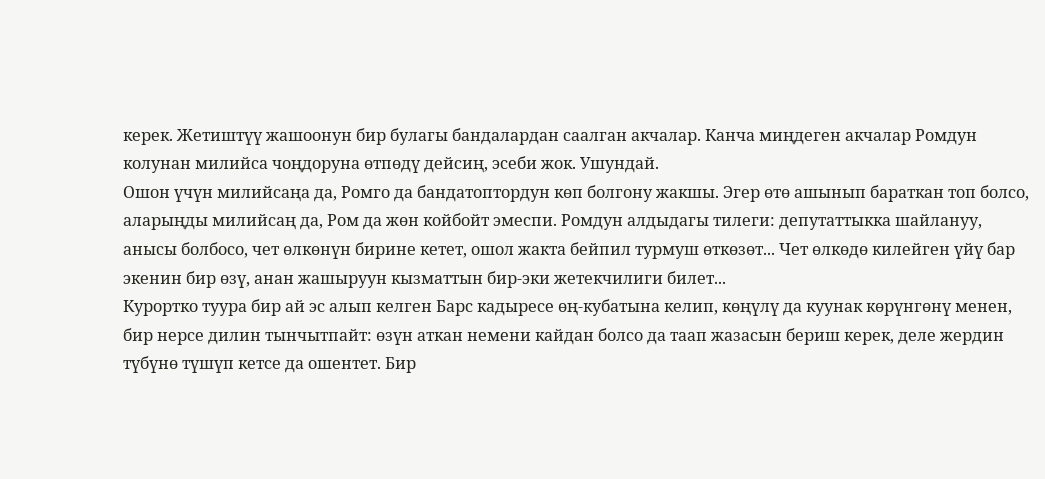керек. Жетиштүү жашоонун бир булагы бандалардан саалган акчалар. Канча миңдеген акчалар Ромдун колунан милийса чоңдоруна өтпөдү дейсиң, эсеби жок. Ушундай.
Ошон үчүн милийсаңа да, Ромго да бандатоптордун көп болгону жакшы. Эгер өтө ашынып бараткан топ болсо, аларыңды милийсаң да, Ром да жөн койбойт эмеспи. Ромдун алдыдагы тилеги: депутаттыкка шайлануу, анысы болбосо, чет өлкөнүн бирине кетет, ошол жакта бейпил турмуш өткөзөт... Чет өлкөдө килейген үйү бар экенин бир өзү, анан жашыруун кызматтын бир-эки жетекчилиги билет...
Курортко туура бир ай эс алып келген Барс кадыресе өң-кубатына келип, көңүлү да куунак көрүнгөнү менен, бир нерсе дилин тынчытпайт: өзүн аткан немени кайдан болсо да таап жазасын бериш керек, деле жердин түбүнө түшүп кетсе да ошентет. Бир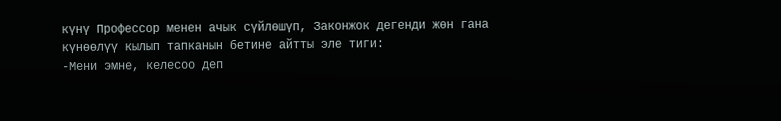күнү Профессор менен ачык сүйлөшүп, Законжок дегенди жөн гана күнөөлүү кылып тапканын бетине айтты эле тиги:
-Мени эмне, келесоо деп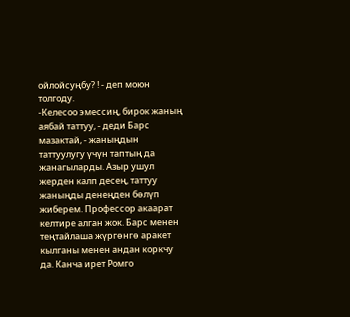ойлойсуңбу? ! - деп моюн толгоду.
-Келесоо эмессиң, бирок жаның аябай таттуу, - деди Барс мазактай, - жаныңдын таттуулугу үчүн таптың да жанагыларды. Азыр ушул жерден калп десең, таттуу жаныңды денеңден бөлүп жиберем. Профессор акаарат келтире алган жок. Барс менен теңтайлаша жүргөнгө аракет кылганы менен андан коркчу да. Канча ирет Ромго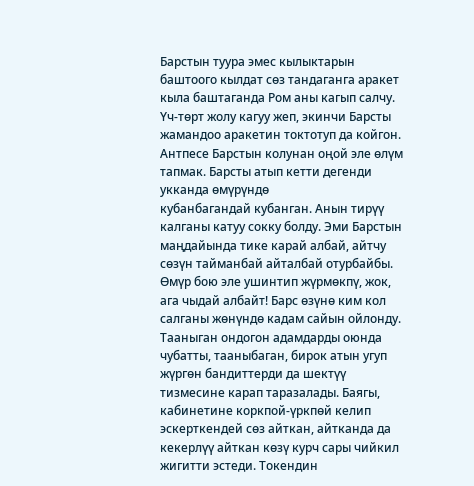Барстын туура эмес кылыктарын баштоого кылдат сөз тандаганга аракет кыла баштаганда Ром аны кагып салчу. Үч-төрт жолу кагуу жеп, экинчи Барсты жамандоо аракетин токтотуп да койгон. Антпесе Барстын колунан оңой эле өлүм тапмак. Барсты атып кетти дегенди укканда өмүрүндө
кубанбагандай кубанган. Анын тирүү калганы катуу сокку болду. Эми Барстын маңдайында тике карай албай, айтчу сөзүн тайманбай айталбай отурбайбы. Өмүр бою эле ушинтип жүрмөкпү, жок, ага чыдай албайт! Барс өзүнө ким кол салганы жөнүндө кадам сайын ойлонду. Тааныган ондогон адамдарды оюнда чубатты, тааныбаган, бирок атын угуп жүргөн бандиттерди да шектүү тизмесине карап таразалады. Баягы, кабинетине коркпой-үркпөй келип эскерткендей сөз айткан, айтканда да кекерлүү айткан көзү курч сары чийкил жигитти эстеди. Токендин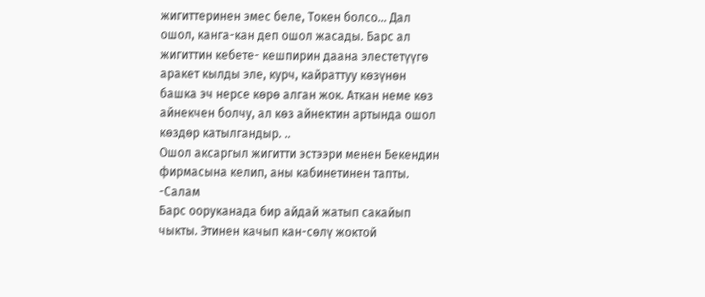жигиттеринен эмес беле, Токен болсо... Дал ошол, канга-кан деп ошол жасады. Барс ал жигиттин кебете- кешпирин даана элестетүүгө аракет кылды эле, курч, кайраттуу көзүнөн башка эч нерсе көрө алган жок. Аткан неме көз айнекчен болчу, ал көз айнектин артында ошол көздөр катылгандыр. ..
Ошол аксаргыл жигитти эстээри менен Бекендин фирмасына келип, аны кабинетинен тапты.
-Салам
Барс ооруканада бир айдай жатып сакайып чыкты. Этинен качып кан-сөлү жоктой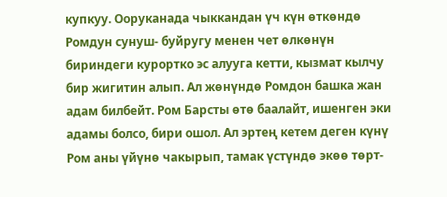купкуу. Ооруканада чыккандан үч күн өткөндө Ромдун сунуш- буйругу менен чет өлкөнүн бириндеги курортко эс алууга кетти, кызмат кылчу бир жигитин алып. Ал жөнүндө Ромдон башка жан адам билбейт. Ром Барсты өтө баалайт, ишенген эки адамы болсо, бири ошол. Ал эртең кетем деген күнү Ром аны үйүнө чакырып, тамак үстүндө экөө төрт-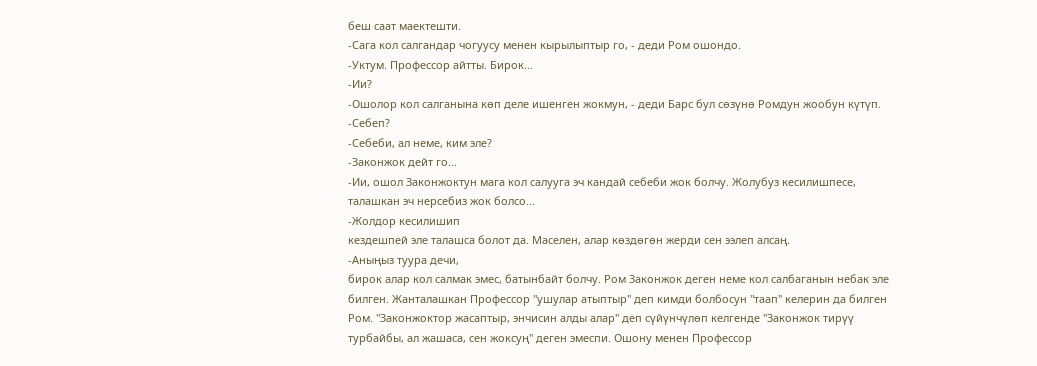беш саат маектешти.
-Сага кол салгандар чогуусу менен кырылыптыр го, - деди Ром ошондо.
-Уктум. Профессор айтты. Бирок...
-Ии?
-Ошолор кол салганына көп деле ишенген жокмун, - деди Барс бул сөзүнө Ромдун жообун күтүп.
-Себеп?
-Себеби, ал неме, ким эле?
-Законжок дейт го...
-Ии, ошол Законжоктун мага кол салууга эч кандай себеби жок болчу. Жолубуз кесилишпесе, талашкан эч нерсебиз жок болсо...
-Жолдор кесилишип
кездешпей эле талашса болот да. Маселен, алар көздөгөн жерди сен ээлеп алсаң.
-Аныңыз туура дечи,
бирок алар кол салмак эмес, батынбайт болчу. Ром Законжок деген неме кол салбаганын небак эле билген. Жанталашкан Профессор "ушулар атыптыр" деп кимди болбосун "таап" келерин да билген Ром. "Законжоктор жасаптыр, энчисин алды алар" деп сүйүнчүлөп келгенде "Законжок тирүү турбайбы, ал жашаса, сен жоксуң" деген эмеспи. Ошону менен Профессор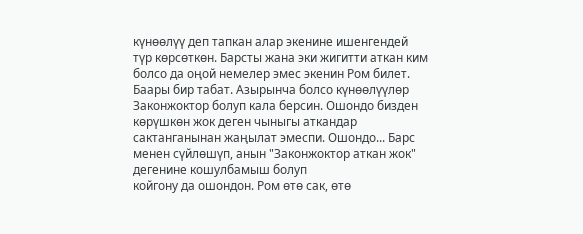күнөөлүү деп тапкан алар экенине ишенгендей түр көрсөткөн. Барсты жана эки жигитти аткан ким болсо да оңой немелер эмес экенин Ром билет. Баары бир табат. Азырынча болсо күнөөлүүлөр
Законжоктор болуп кала берсин. Ошондо бизден көрүшкөн жок деген чыныгы аткандар сактанганынан жаңылат эмеспи. Ошондо... Барс менен сүйлөшүп, анын "Законжоктор аткан жок" дегенине кошулбамыш болуп
койгону да ошондон. Ром өтө сак, өтө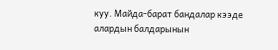куу. Майда-барат бандалар кээде алардын балдарынын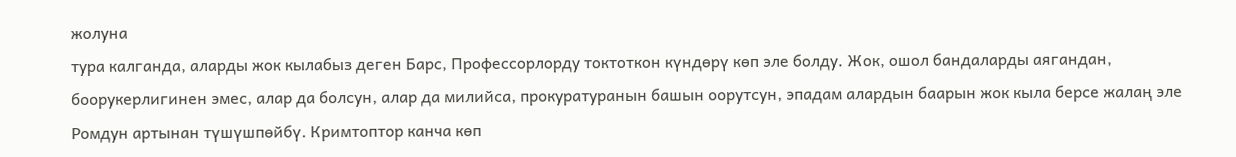жолуна
тура калганда, аларды жок кылабыз деген Барс, Профессорлорду токтоткон күндөрү көп эле болду. Жок, ошол бандаларды аягандан, боорукерлигинен эмес, алар да болсун, алар да милийса, прокуратуранын башын оорутсун, эпадам алардын баарын жок кыла берсе жалаң эле Ромдун артынан түшүшпөйбү. Кримтоптор канча көп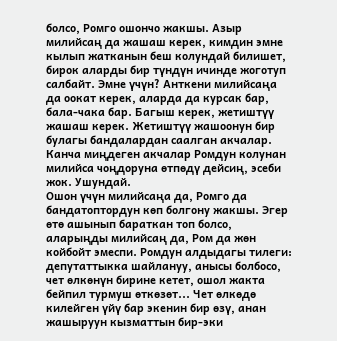болсо, Ромго ошончо жакшы. Азыр милийсаң да жашаш керек, кимдин эмне кылып жатканын беш колундай билишет, бирок аларды бир түндүн ичинде жоготуп салбайт. Эмне үчүн? Анткени милийсаңа да оокат керек, аларда да курсак бар, бала-чака бар. Багыш керек, жетиштүү жашаш керек. Жетиштүү жашоонун бир булагы бандалардан саалган акчалар. Канча миңдеген акчалар Ромдун колунан милийса чоңдоруна өтпөдү дейсиң, эсеби жок. Ушундай.
Ошон үчүн милийсаңа да, Ромго да бандатоптордун көп болгону жакшы. Эгер өтө ашынып бараткан топ болсо, аларыңды милийсаң да, Ром да жөн койбойт эмеспи. Ромдун алдыдагы тилеги: депутаттыкка шайлануу, анысы болбосо, чет өлкөнүн бирине кетет, ошол жакта бейпил турмуш өткөзөт... Чет өлкөдө килейген үйү бар экенин бир өзү, анан жашыруун кызматтын бир-эки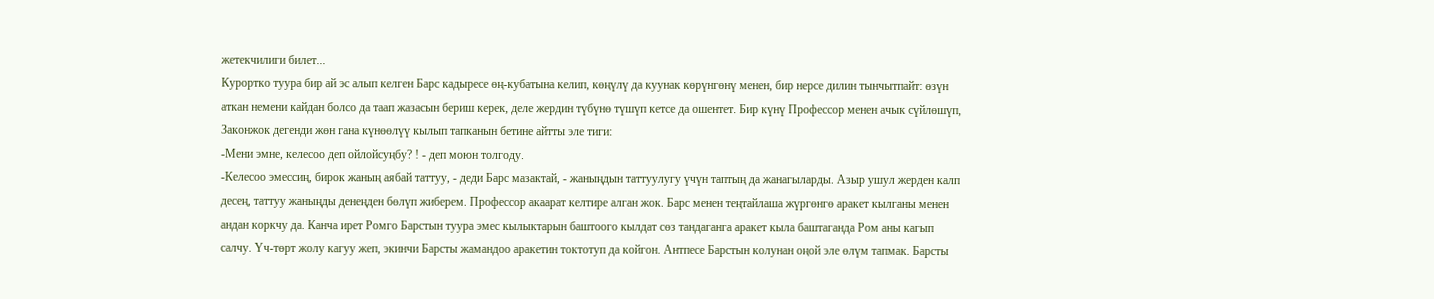жетекчилиги билет...
Курортко туура бир ай эс алып келген Барс кадыресе өң-кубатына келип, көңүлү да куунак көрүнгөнү менен, бир нерсе дилин тынчытпайт: өзүн аткан немени кайдан болсо да таап жазасын бериш керек, деле жердин түбүнө түшүп кетсе да ошентет. Бир күнү Профессор менен ачык сүйлөшүп, Законжок дегенди жөн гана күнөөлүү кылып тапканын бетине айтты эле тиги:
-Мени эмне, келесоо деп ойлойсуңбу? ! - деп моюн толгоду.
-Келесоо эмессиң, бирок жаның аябай таттуу, - деди Барс мазактай, - жаныңдын таттуулугу үчүн таптың да жанагыларды. Азыр ушул жерден калп десең, таттуу жаныңды денеңден бөлүп жиберем. Профессор акаарат келтире алган жок. Барс менен теңтайлаша жүргөнгө аракет кылганы менен андан коркчу да. Канча ирет Ромго Барстын туура эмес кылыктарын баштоого кылдат сөз тандаганга аракет кыла баштаганда Ром аны кагып салчу. Үч-төрт жолу кагуу жеп, экинчи Барсты жамандоо аракетин токтотуп да койгон. Антпесе Барстын колунан оңой эле өлүм тапмак. Барсты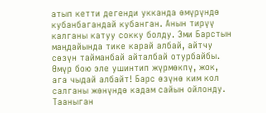атып кетти дегенди укканда өмүрүндө
кубанбагандай кубанган. Анын тирүү калганы катуу сокку болду. Эми Барстын маңдайында тике карай албай, айтчу сөзүн тайманбай айталбай отурбайбы. Өмүр бою эле ушинтип жүрмөкпү, жок, ага чыдай албайт! Барс өзүнө ким кол салганы жөнүндө кадам сайын ойлонду. Тааныган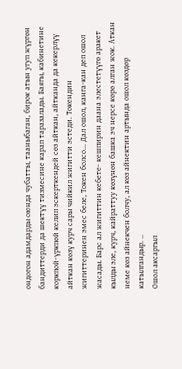ондогон адамдарды оюнда чубатты, тааныбаган, бирок атын угуп жүргөн бандиттерди да шектүү тизмесине карап таразалады. Баягы, кабинетине коркпой-үркпөй келип эскерткендей сөз айткан, айтканда да кекерлүү айткан көзү курч сары чийкил жигитти эстеди. Токендин
жигиттеринен эмес беле, Токен болсо... Дал ошол, канга-кан деп ошол жасады. Барс ал жигиттин кебете- кешпирин даана элестетүүгө аракет кылды эле, курч, кайраттуу көзүнөн башка эч нерсе көрө алган жок. Аткан неме көз айнекчен болчу, ал көз айнектин артында ошол көздөр катылгандыр. ..
Ошол аксаргыл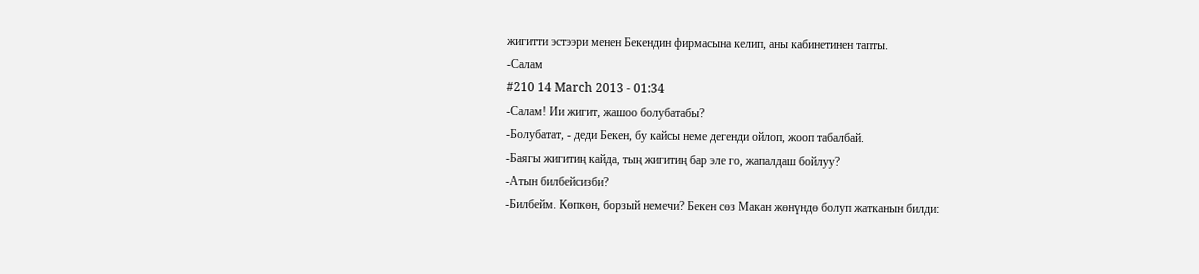жигитти эстээри менен Бекендин фирмасына келип, аны кабинетинен тапты.
-Салам
#210 14 March 2013 - 01:34
-Салам! Ии жигит, жашоо болубатабы?
-Болубатат, - деди Бекен, бу кайсы неме дегенди ойлоп, жооп табалбай.
-Баягы жигитиң кайда, тың жигитиң бар эле го, жапалдаш бойлуу?
-Атын билбейсизби?
-Билбейм. Көпкөн, борзый немечи? Бекен сөз Макан жөнүндө болуп жатканын билди: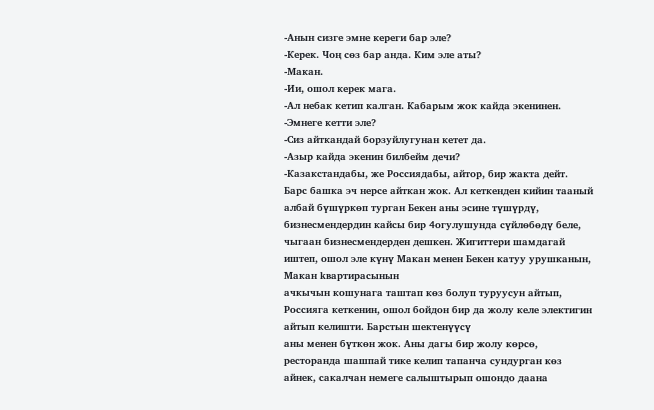-Анын сизге эмне кереги бар эле?
-Керек. Чоң сөз бар анда. Ким эле аты?
-Макан.
-Ии, ошол керек мага.
-Ал небак кетип калган. Кабарым жок кайда экенинен.
-Эмнеге кетти эле?
-Сиз айткандай борзуйлугунан кетет да.
-Азыр кайда экенин билбейм дечи?
-Казакстандабы, же Россиядабы, айтор, бир жакта дейт.
Барс башка эч нерсе айткан жок. Ал кеткенден кийин тааный албай бүшүркөп турган Бекен аны эсине түшүрдү, бизнесмендердин кайсы бир 4огулушунда сүйлөбөдү беле, чыгаан бизнесмендерден дешкен. Жигиттери шамдагай иштеп, ошол эле күнү Макан менен Бекен катуу урушканын, Макан kвартирасынын
ачкычын кошунага таштап көз болуп туруусун айтып, Россияга кеткенин, ошол бойдон бир да жолу келе электигин айтып келишти. Барстын шектенүүсү
aны менен бүткөн жок. Аны дагы бир жолу көрсө, ресторанда шашпай тике келип тапанча сундурган көз айнек, сакалчан немеге салыштырып ошондо даана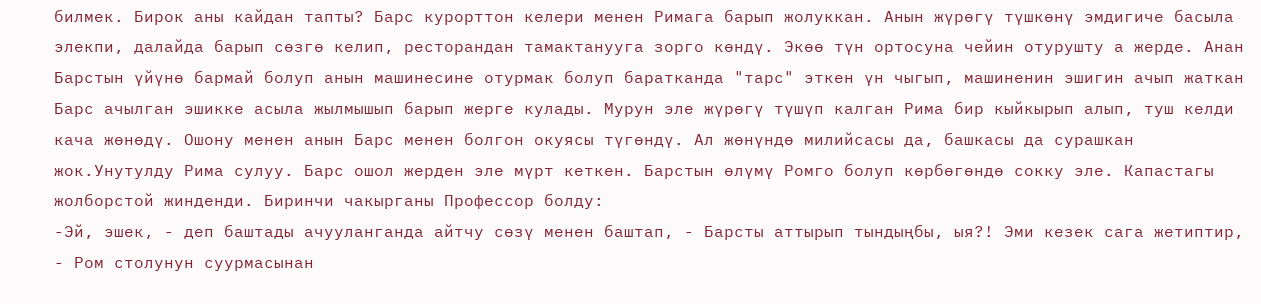билмек. Бирок аны кайдан тапты? Барс курорттон келери менен Римага барып жолуккан. Анын жүрөгү түшкөнү эмдигиче басыла элекпи, далайда барып сөзгө келип, ресторандан тамактанууга зорго көндү. Экөө түн ортосуна чейин отурушту а жерде. Анан Барстын үйүнө бармай болуп анын машинесине отурмак болуп баратканда "тарс" эткен үн чыгып, машиненин эшигин ачып жаткан Барс ачылган эшикке асыла жылмышып барып жерге кулады. Мурун эле жүрөгү түшүп кaлган Рима бир кыйкырып алып, туш келди кача жөнөдү. Ошону менен анын Барс менен болгон окуясы түгөндү. Ал жөнүндө милийсасы да, башкасы да сурашкан жок.Унутулду Рима сулуу. Барс ошол жерден эле мүрт кеткен. Барстын өлүмү Ромго болуп көрбөгөндө сокку эле. Капастагы жолборстой жинденди. Биринчи чакырганы Профессор болду:
-Эй, эшек, - деп баштады ачууланганда айтчу сөзү менен баштап, - Барсты аттырып тындыңбы, ыя?! Эми кезек сага жетиптир, - Ром столунун суурмасынан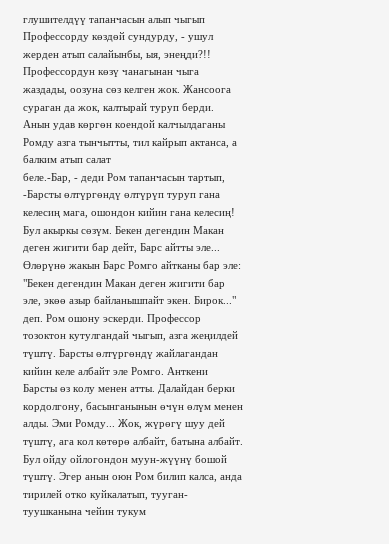глушителдүү тапанчасын алып чыгып Профессорду көздөй сундурду, - ушул жерден атып салайынбы, ыя, энеңди?!! Профессордун көзү чанагынан чыга жаздады, оозуна сөз келген жок. Жансоога сураган да жок, калтырай туруп берди. Анын удав көргөн коендой калчылдаганы Ромду азга тынчытты, тил кайрып актанса, а балким атып салат
беле.-Бар, - деди Ром тапанчасын тартып, -Барсты өлтүргөндү өлтүрүп туруп гана келесиң мага, ошондон кийин гана келесиң! Бул акыркы сөзүм. Бекен дегендин Макан деген жигити бар дейт, Барс айтты эле... Өлөрүнө жакын Барс Ромго айтканы бар эле: "Бекен дегендин Макан деген жигити бар эле, экөө азыр байланышпайт экен. Бирок..." деп. Ром ошону эскерди. Профессор тозоктон кутулгандай чыгып, азга жеңилдей түштү. Барсты өлтүргөндү жайлагандан кийин келе албайт эле Ромго. Анткени Барсты өз колу менен атты. Далайдан берки кордолгону, басынганынын өчүн өлүм менен алды. Эми Ромду... Жок, жүрөгү шуу дей түштү, ага кол көтөрө албайт, батына албайт. Бул ойду ойлогондон муун-жүүнү бошой түштү. Эгер анын оюн Ром билип калса, анда тирилей откo куйкалатып, тууган- туушканына чейин тукум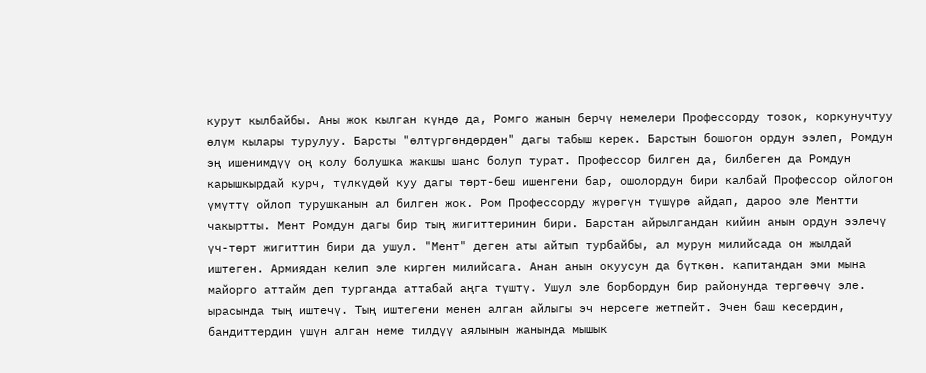курут кылбайбы. Аны жок кылган күндө да, Ромго жанын берчү немелери Профессорду тозок, коркунучтуу өлүм кылары турулуу. Барсты "өлтүргөндөрдөн" дагы табыш керек. Барстын бошогон ордун ээлеп, Ромдун эң ишенимдүү оң колу болушка жакшы шанс болуп турат. Профессор билген да, билбеген да Ромдун карышкырдай курч, түлкүдөй куу дагы төрт-беш ишенгени бар, ошолордун бири калбай Профессор ойлогон үмүттү ойлоп турушканын ал билген жок. Ром Профессорду жүрөгүн түшүрө айдап, дароо эле Ментти чакыртты. Мент Ромдун дагы бир тың жигиттеринин бири. Барстан айрылгандан кийин анын ордун ээлечү үч-төрт жигиттин бири да ушул. "Мент" деген аты айтып турбайбы, ал мурун милийсада он жылдай иштеген. Армиядан келип эле кирген милийсага. Анан анын окуусун да бүткөн. капитандан эми мына майорго аттайм деп турганда аттабай аңга түштү. Ушул эле борбордун бир районунда тергөөчү эле. ырасында тың иштечү. Тың иштегени менен алган айлыгы эч нерсеге жетпейт. Эчен баш кесердин, бандиттердин үшүн алган неме тилдүү аялынын жанында мышык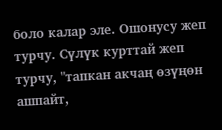боло калар эле. Ошонусу жеп турчу. Сүлүк курттай жеп турчу, "тапкан акчаң өзүңөн ашпайт,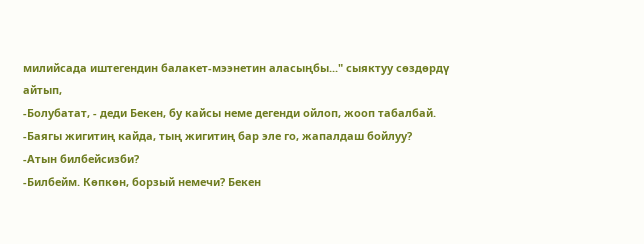милийсада иштегендин балакет-мээнетин аласыңбы..." сыяктуу сөздөрдү айтып,
-Болубатат, - деди Бекен, бу кайсы неме дегенди ойлоп, жооп табалбай.
-Баягы жигитиң кайда, тың жигитиң бар эле го, жапалдаш бойлуу?
-Атын билбейсизби?
-Билбейм. Көпкөн, борзый немечи? Бекен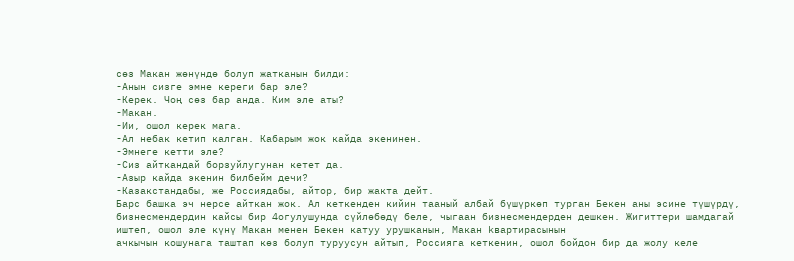сөз Макан жөнүндө болуп жатканын билди:
-Анын сизге эмне кереги бар эле?
-Керек. Чоң сөз бар анда. Ким эле аты?
-Макан.
-Ии, ошол керек мага.
-Ал небак кетип калган. Кабарым жок кайда экенинен.
-Эмнеге кетти эле?
-Сиз айткандай борзуйлугунан кетет да.
-Азыр кайда экенин билбейм дечи?
-Казакстандабы, же Россиядабы, айтор, бир жакта дейт.
Барс башка эч нерсе айткан жок. Ал кеткенден кийин тааный албай бүшүркөп турган Бекен аны эсине түшүрдү, бизнесмендердин кайсы бир 4огулушунда сүйлөбөдү беле, чыгаан бизнесмендерден дешкен. Жигиттери шамдагай иштеп, ошол эле күнү Макан менен Бекен катуу урушканын, Макан kвартирасынын
ачкычын кошунага таштап көз болуп туруусун айтып, Россияга кеткенин, ошол бойдон бир да жолу келе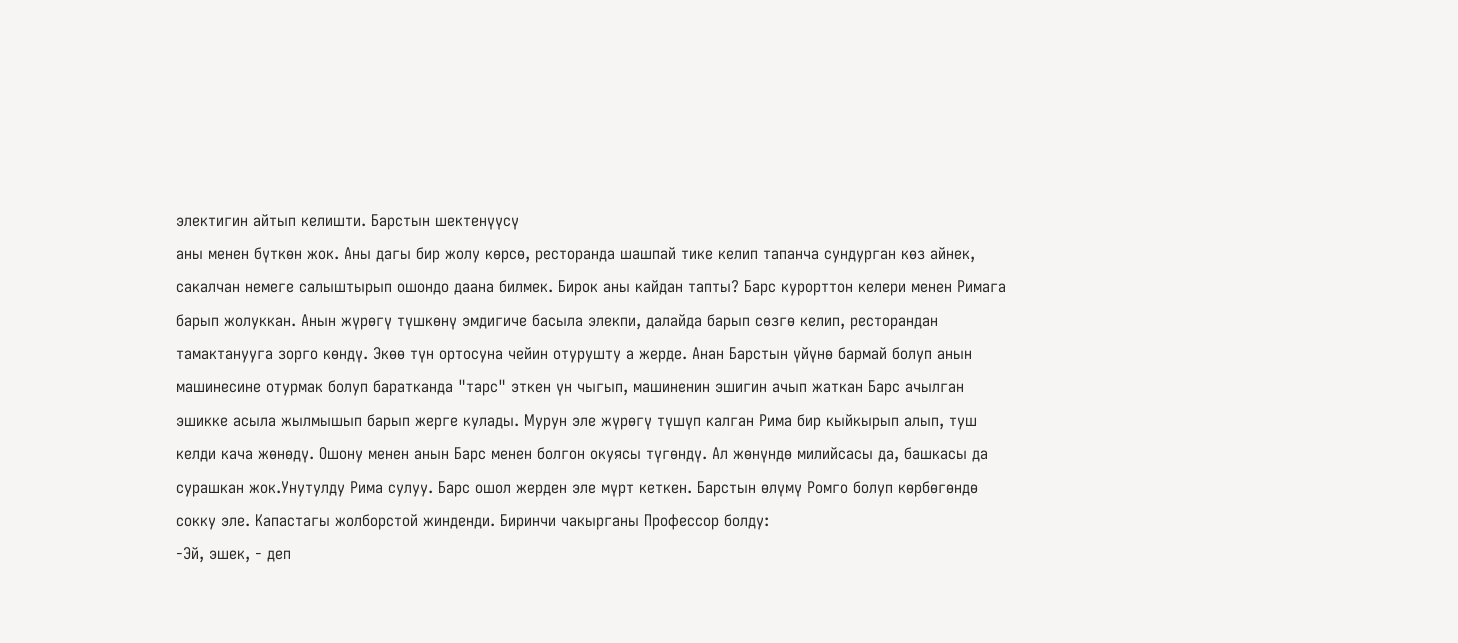электигин айтып келишти. Барстын шектенүүсү
aны менен бүткөн жок. Аны дагы бир жолу көрсө, ресторанда шашпай тике келип тапанча сундурган көз айнек, сакалчан немеге салыштырып ошондо даана билмек. Бирок аны кайдан тапты? Барс курорттон келери менен Римага барып жолуккан. Анын жүрөгү түшкөнү эмдигиче басыла элекпи, далайда барып сөзгө келип, ресторандан тамактанууга зорго көндү. Экөө түн ортосуна чейин отурушту а жерде. Анан Барстын үйүнө бармай болуп анын машинесине отурмак болуп баратканда "тарс" эткен үн чыгып, машиненин эшигин ачып жаткан Барс ачылган эшикке асыла жылмышып барып жерге кулады. Мурун эле жүрөгү түшүп кaлган Рима бир кыйкырып алып, туш келди кача жөнөдү. Ошону менен анын Барс менен болгон окуясы түгөндү. Ал жөнүндө милийсасы да, башкасы да сурашкан жок.Унутулду Рима сулуу. Барс ошол жерден эле мүрт кеткен. Барстын өлүмү Ромго болуп көрбөгөндө сокку эле. Капастагы жолборстой жинденди. Биринчи чакырганы Профессор болду:
-Эй, эшек, - деп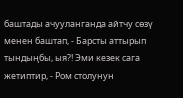баштады ачууланганда айтчу сөзү менен баштап, - Барсты аттырып тындыңбы, ыя?! Эми кезек сага жетиптир, - Ром столунун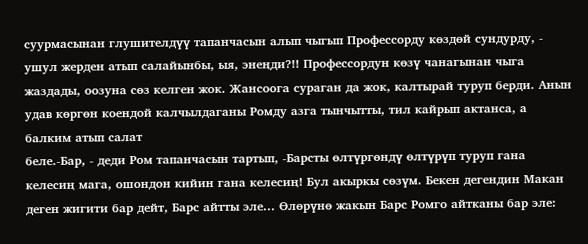суурмасынан глушителдүү тапанчасын алып чыгып Профессорду көздөй сундурду, - ушул жерден атып салайынбы, ыя, энеңди?!! Профессордун көзү чанагынан чыга жаздады, оозуна сөз келген жок. Жансоога сураган да жок, калтырай туруп берди. Анын удав көргөн коендой калчылдаганы Ромду азга тынчытты, тил кайрып актанса, а балким атып салат
беле.-Бар, - деди Ром тапанчасын тартып, -Барсты өлтүргөндү өлтүрүп туруп гана келесиң мага, ошондон кийин гана келесиң! Бул акыркы сөзүм. Бекен дегендин Макан деген жигити бар дейт, Барс айтты эле... Өлөрүнө жакын Барс Ромго айтканы бар эле: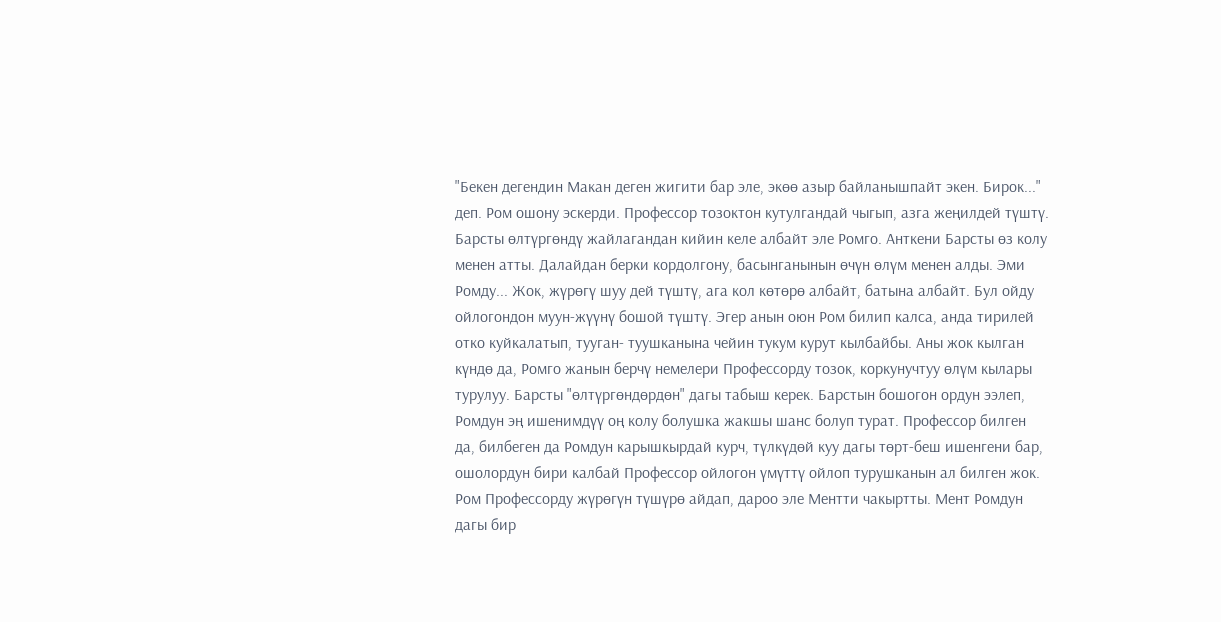"Бекен дегендин Макан деген жигити бар эле, экөө азыр байланышпайт экен. Бирок..." деп. Ром ошону эскерди. Профессор тозоктон кутулгандай чыгып, азга жеңилдей түштү. Барсты өлтүргөндү жайлагандан кийин келе албайт эле Ромго. Анткени Барсты өз колу менен атты. Далайдан берки кордолгону, басынганынын өчүн өлүм менен алды. Эми Ромду... Жок, жүрөгү шуу дей түштү, ага кол көтөрө албайт, батына албайт. Бул ойду ойлогондон муун-жүүнү бошой түштү. Эгер анын оюн Ром билип калса, анда тирилей откo куйкалатып, тууган- туушканына чейин тукум курут кылбайбы. Аны жок кылган күндө да, Ромго жанын берчү немелери Профессорду тозок, коркунучтуу өлүм кылары турулуу. Барсты "өлтүргөндөрдөн" дагы табыш керек. Барстын бошогон ордун ээлеп, Ромдун эң ишенимдүү оң колу болушка жакшы шанс болуп турат. Профессор билген да, билбеген да Ромдун карышкырдай курч, түлкүдөй куу дагы төрт-беш ишенгени бар, ошолордун бири калбай Профессор ойлогон үмүттү ойлоп турушканын ал билген жок. Ром Профессорду жүрөгүн түшүрө айдап, дароо эле Ментти чакыртты. Мент Ромдун дагы бир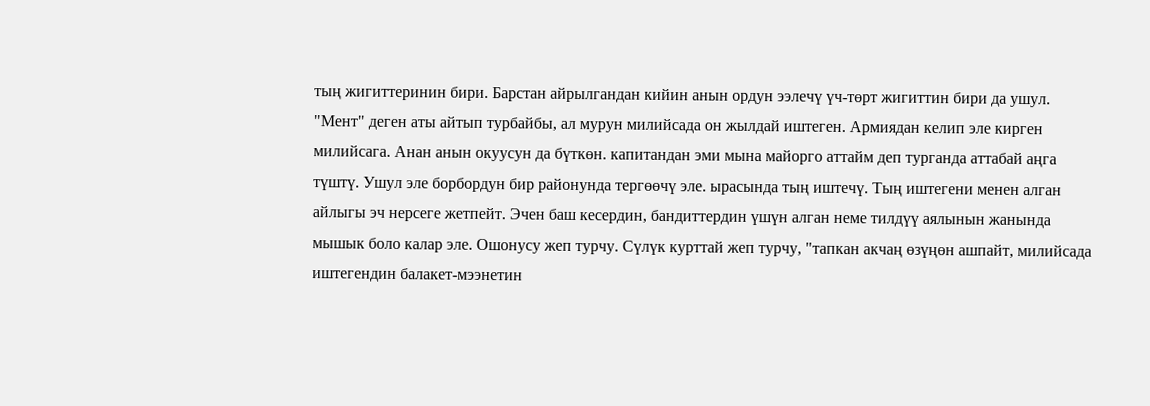тың жигиттеринин бири. Барстан айрылгандан кийин анын ордун ээлечү үч-төрт жигиттин бири да ушул. "Мент" деген аты айтып турбайбы, ал мурун милийсада он жылдай иштеген. Армиядан келип эле кирген милийсага. Анан анын окуусун да бүткөн. капитандан эми мына майорго аттайм деп турганда аттабай аңга түштү. Ушул эле борбордун бир районунда тергөөчү эле. ырасында тың иштечү. Тың иштегени менен алган айлыгы эч нерсеге жетпейт. Эчен баш кесердин, бандиттердин үшүн алган неме тилдүү аялынын жанында мышык боло калар эле. Ошонусу жеп турчу. Сүлүк курттай жеп турчу, "тапкан акчаң өзүңөн ашпайт, милийсада иштегендин балакет-мээнетин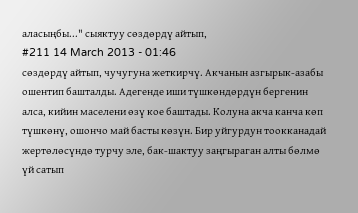аласыңбы..." сыяктуу сөздөрдү айтып,
#211 14 March 2013 - 01:46
сөздөрдү айтып, чучугуна жеткирчү. Акчанын азгырык-азабы ошентип башталды. Адегенде иши түшкөндөрдүн бергенин алса, кийин маселени өзү кое баштады. Колуна акча канча көп түшкөнү, ошончо май басты көзүн. Бир уйгурдун тоокканадай жертөлөсүндө турчу эле, бак-шактуу заңгыраган алты бөлмө үй сатып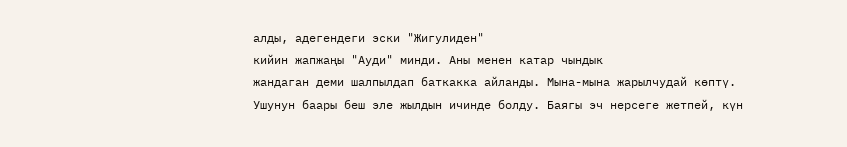алды, адегендеги эски "Жигулиден"
кийин жапжаңы "Ауди" минди. Аны менен катар чындык
жандаган деми шалпылдап баткакка айланды. Мына-мына жарылчудай көптү. Ушунун баары беш эле жылдын ичинде болду. Баягы эч нерсеге жетпей, күн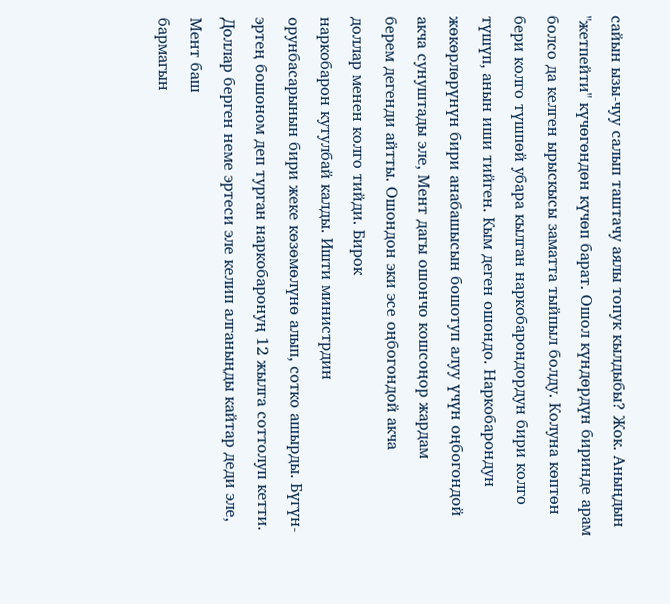сайын ызы-чуу салып таштачу аялы топук кылдыбы? Жок. Аныңдын "жетпейти" күчөгөндөн күчөп барат. Ошол күндөрдүн биринде арам болсо да келген ырыскысы заматта тыйпыл болду. Колуна көптөн бери колго түшпөй убара кылган наркобарондордун бири колго түшүп, анын иши тийген. Кым деген ошондо. Наркобарондун жөкөрлөрүнүн бири анабашысын бошотуп алуу үчүн оңбогондой акча сунуштады эле, Мент дагы ошончо кошсоңор жардам
берем дегенди айтты. Ошондон эки эсе оңбогондой акча
доллар менен колго тийди. Бирок
наркобарон кутулбай калды. Ишти министрдин
орунбасарынын бири жеке көзөмөлүнө алып, сотко ашырды. Бүгүн-эртең бошоном деп турган наркобаронуң 12 жылга соттолуп кетти. Доллар берген неме эртеси эле келип алганыңды кайтар деди эле, Мент баш
бармагын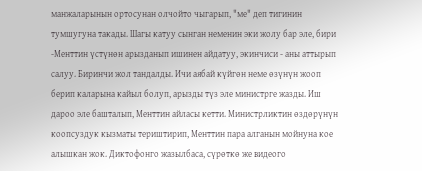манжаларынын ортосунан олчойто чыгарып, "ме" деп тигинин тумшугуна такады. Шагы катуу сынган неменин эки жолу бар эле, бири -Менттин үстүнөн арызданып ишинен айдатуу, экинчиси - аны аттырып салуу. Биринчи жол тандалды. Ичи аябай күйгөн неме өзүнүн жооп берип каларына кайыл болуп, арызды түз эле министрге жазды. Иш дароо эле башталып, Менттин айласы кетти. Министрликтин өздөрүнүн коопсуздук кызматы териштирип, Менттин пара алганын мойнуна кое алышкан жок. Диктофонго жазылбаса, сүрөткө же видеого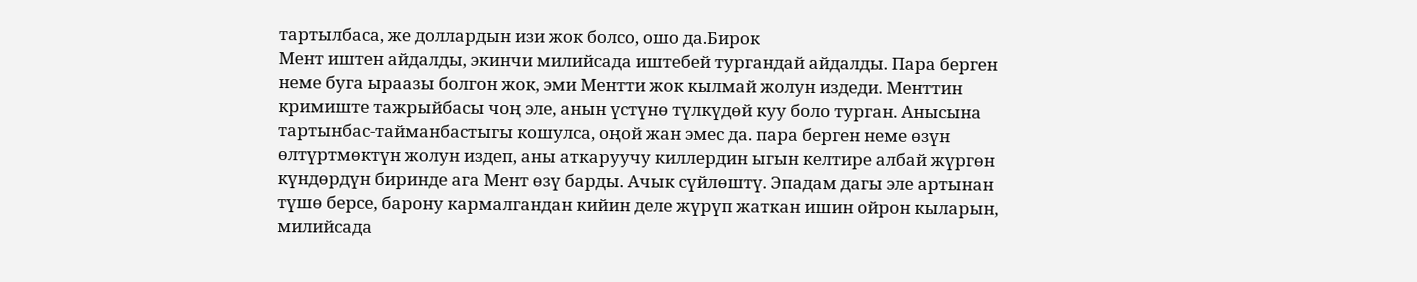тартылбаса, же доллардын изи жок болсо, ошо да.Бирок
Мент иштен айдалды, экинчи милийсада иштебей тургандай айдалды. Пара берген неме буга ыраазы болгон жок, эми Ментти жок кылмай жолун издеди. Менттин кримиште тажрыйбасы чоң эле, анын үстүнө түлкүдөй куу боло турган. Анысына тартынбас-тайманбастыгы кошулса, оңой жан эмес да. пара берген неме өзүн өлтүртмөктүн жолун издеп, аны аткаруучу киллердин ыгын келтире албай жүргөн күндөрдүн биринде ага Мент өзү барды. Ачык сүйлөштү. Эпадам дагы эле артынан түшө берсе, барону кармалгандан кийин деле жүрүп жаткан ишин ойрон кыларын, милийсада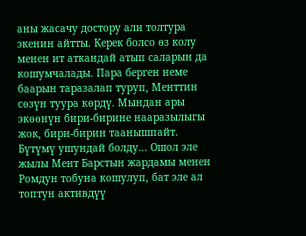аны жасачу достору али толтура экенин айтты. Керек болсо өз колу менен ит аткандай атып саларын да кошумчалады. Пара берген неме баарын таразалап туруп, Менттин сөзүн туура көрдү. Мындан ары экөөнүн бири-бирине нааразылыгы жок, бири-бирин таанышпайт. Бүтүмү ушундай болду... Ошол эле жылы Мент Барстын жардамы менен Ромдун тобуна кошулуп, бат эле ал топтун активдүү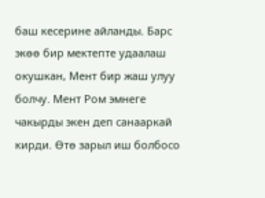баш кесерине айланды. Барс экөө бир мектепте удаалаш окушкан, Мент бир жаш улуу болчу. Мент Ром эмнеге чакырды экен деп санааркай кирди. Өтө зарыл иш болбосо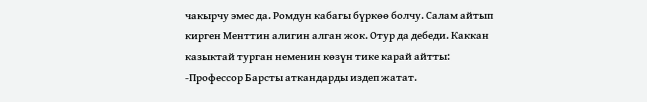чакырчу эмес да. Ромдун кабагы бүркөө болчу. Салам айтып кирген Менттин алигин алган жок. Отур да дебеди. Каккан казыктай турган неменин көзүн тике карай айтты:
-Профессор Барсты аткандарды издеп жатат.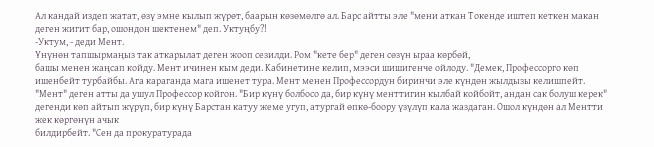Ал кандай издеп жатат, өзү эмне кылып жүрөт, баарын көзөмөлгө ал. Барс айтты эле "мени аткан Токенде иштеп кеткен макан деген жигит бар, ошондон шектенем" деп. Уктуңбу?!
-Уктум, - деди Мент.
Үнүнөн тапшырмаңыз так аткарылат деген жооп сезилди. Ром "кете бер" деген сөзүн ыраа көрбөй,
башы менен жаңсап койду. Мент ичинен кым деди. Kабинетине келип, мээси шишигенче ойлоду. "Демек, Профессорго көп ишенбейт турбайбы. Ага караганда мага ишенет тура. Мент менен Профессордун биринчи эле күндөн жылдызы келишпейт. "Мент" деген атты да ушул Профессор койгон. "Бир күнү болбосо да, бир күнү менттигин кылбай койбойт, андан сак болуш керек" дегенди көп айтып жүрүп, бир күнү Барстан катуу жеме угуп, атургай өпкө-боору үзүлүп кала жаздаган. Ошол күндөн ал Ментти жек көргөнүн ачык
билдирбейт. "Сен да прокуратурада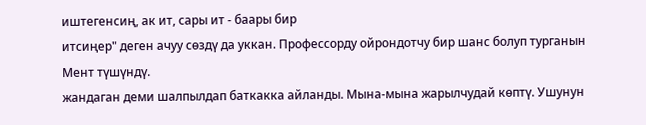иштегенсиң, ак ит, сары ит - баары бир
итсиңер" деген ачуу сөздү да уккан. Профессорду ойрондотчу бир шанс болуп турганын Мент түшүндү.
жандаган деми шалпылдап баткакка айланды. Мына-мына жарылчудай көптү. Ушунун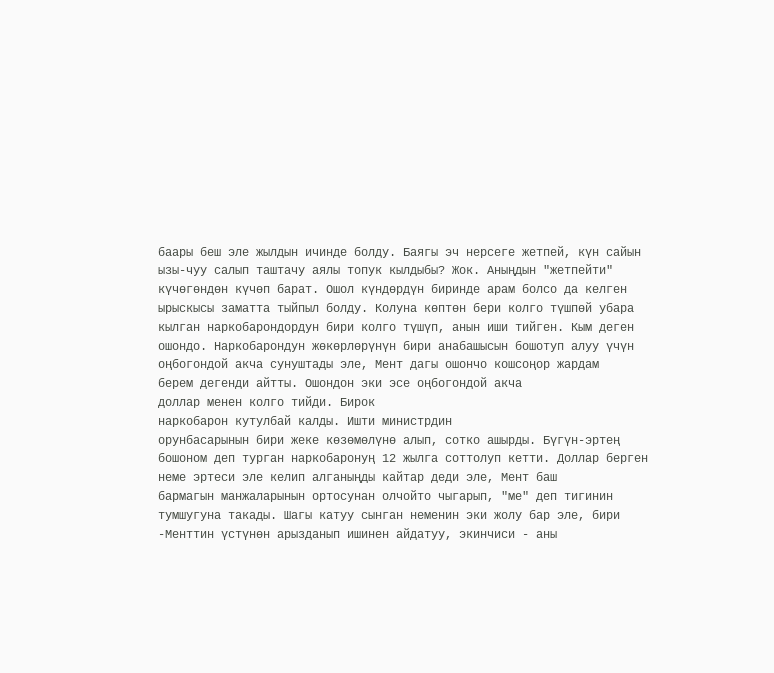баары беш эле жылдын ичинде болду. Баягы эч нерсеге жетпей, күн сайын ызы-чуу салып таштачу аялы топук кылдыбы? Жок. Аныңдын "жетпейти" күчөгөндөн күчөп барат. Ошол күндөрдүн биринде арам болсо да келген ырыскысы заматта тыйпыл болду. Колуна көптөн бери колго түшпөй убара кылган наркобарондордун бири колго түшүп, анын иши тийген. Кым деген ошондо. Наркобарондун жөкөрлөрүнүн бири анабашысын бошотуп алуу үчүн оңбогондой акча сунуштады эле, Мент дагы ошончо кошсоңор жардам
берем дегенди айтты. Ошондон эки эсе оңбогондой акча
доллар менен колго тийди. Бирок
наркобарон кутулбай калды. Ишти министрдин
орунбасарынын бири жеке көзөмөлүнө алып, сотко ашырды. Бүгүн-эртең бошоном деп турган наркобаронуң 12 жылга соттолуп кетти. Доллар берген неме эртеси эле келип алганыңды кайтар деди эле, Мент баш
бармагын манжаларынын ортосунан олчойто чыгарып, "ме" деп тигинин тумшугуна такады. Шагы катуу сынган неменин эки жолу бар эле, бири -Менттин үстүнөн арызданып ишинен айдатуу, экинчиси - аны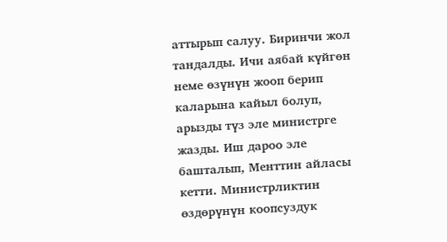аттырып салуу. Биринчи жол тандалды. Ичи аябай күйгөн неме өзүнүн жооп берип каларына кайыл болуп, арызды түз эле министрге жазды. Иш дароо эле башталып, Менттин айласы кетти. Министрликтин өздөрүнүн коопсуздук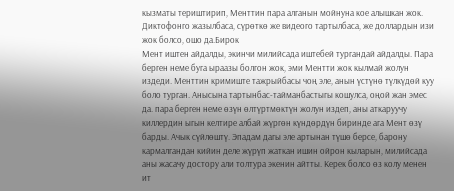кызматы териштирип, Менттин пара алганын мойнуна кое алышкан жок. Диктофонго жазылбаса, сүрөткө же видеого тартылбаса, же доллардын изи жок болсо, ошо да.Бирок
Мент иштен айдалды, экинчи милийсада иштебей тургандай айдалды. Пара берген неме буга ыраазы болгон жок, эми Ментти жок кылмай жолун издеди. Менттин кримиште тажрыйбасы чоң эле, анын үстүнө түлкүдөй куу боло турган. Анысына тартынбас-тайманбастыгы кошулса, оңой жан эмес да. пара берген неме өзүн өлтүртмөктүн жолун издеп, аны аткаруучу киллердин ыгын келтире албай жүргөн күндөрдүн биринде ага Мент өзү барды. Ачык сүйлөштү. Эпадам дагы эле артынан түшө берсе, барону кармалгандан кийин деле жүрүп жаткан ишин ойрон кыларын, милийсада аны жасачу достору али толтура экенин айтты. Керек болсо өз колу менен ит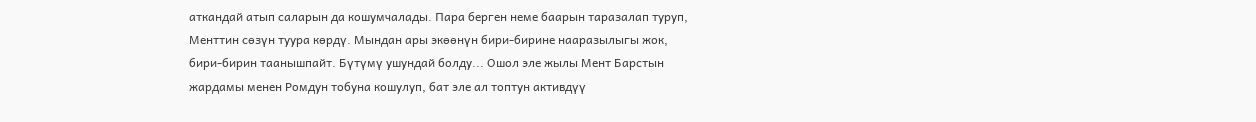аткандай атып саларын да кошумчалады. Пара берген неме баарын таразалап туруп, Менттин сөзүн туура көрдү. Мындан ары экөөнүн бири-бирине нааразылыгы жок, бири-бирин таанышпайт. Бүтүмү ушундай болду... Ошол эле жылы Мент Барстын жардамы менен Ромдун тобуна кошулуп, бат эле ал топтун активдүү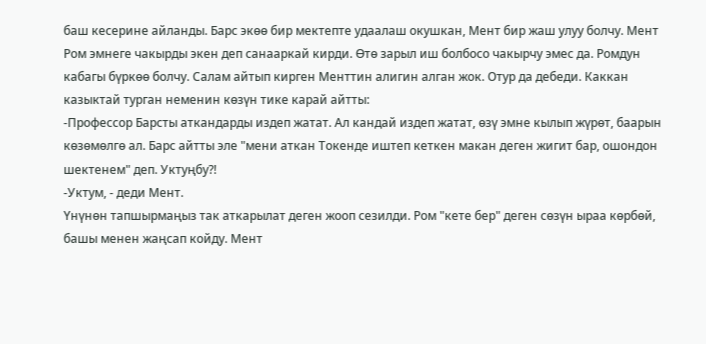баш кесерине айланды. Барс экөө бир мектепте удаалаш окушкан, Мент бир жаш улуу болчу. Мент Ром эмнеге чакырды экен деп санааркай кирди. Өтө зарыл иш болбосо чакырчу эмес да. Ромдун кабагы бүркөө болчу. Салам айтып кирген Менттин алигин алган жок. Отур да дебеди. Каккан казыктай турган неменин көзүн тике карай айтты:
-Профессор Барсты аткандарды издеп жатат. Ал кандай издеп жатат, өзү эмне кылып жүрөт, баарын көзөмөлгө ал. Барс айтты эле "мени аткан Токенде иштеп кеткен макан деген жигит бар, ошондон шектенем" деп. Уктуңбу?!
-Уктум, - деди Мент.
Үнүнөн тапшырмаңыз так аткарылат деген жооп сезилди. Ром "кете бер" деген сөзүн ыраа көрбөй,
башы менен жаңсап койду. Мент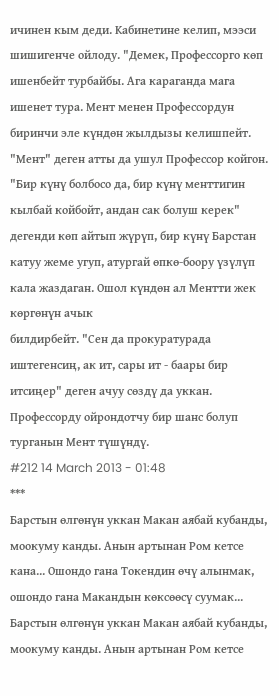ичинен кым деди. Kабинетине келип, мээси шишигенче ойлоду. "Демек, Профессорго көп ишенбейт турбайбы. Ага караганда мага ишенет тура. Мент менен Профессордун биринчи эле күндөн жылдызы келишпейт. "Мент" деген атты да ушул Профессор койгон. "Бир күнү болбосо да, бир күнү менттигин кылбай койбойт, андан сак болуш керек" дегенди көп айтып жүрүп, бир күнү Барстан катуу жеме угуп, атургай өпкө-боору үзүлүп кала жаздаган. Ошол күндөн ал Ментти жек көргөнүн ачык
билдирбейт. "Сен да прокуратурада иштегенсиң, ак ит, сары ит - баары бир
итсиңер" деген ачуу сөздү да уккан. Профессорду ойрондотчу бир шанс болуп турганын Мент түшүндү.
#212 14 March 2013 - 01:48
***
Барстын өлгөнүн уккан Макан аябай кубанды, моокуму канды. Анын артынан Ром кетсе кана... Ошондо гана Токендин өчү алынмак, ошондо гана Макандын көксөөсү суумак...
Барстын өлгөнүн уккан Макан аябай кубанды, моокуму канды. Анын артынан Ром кетсе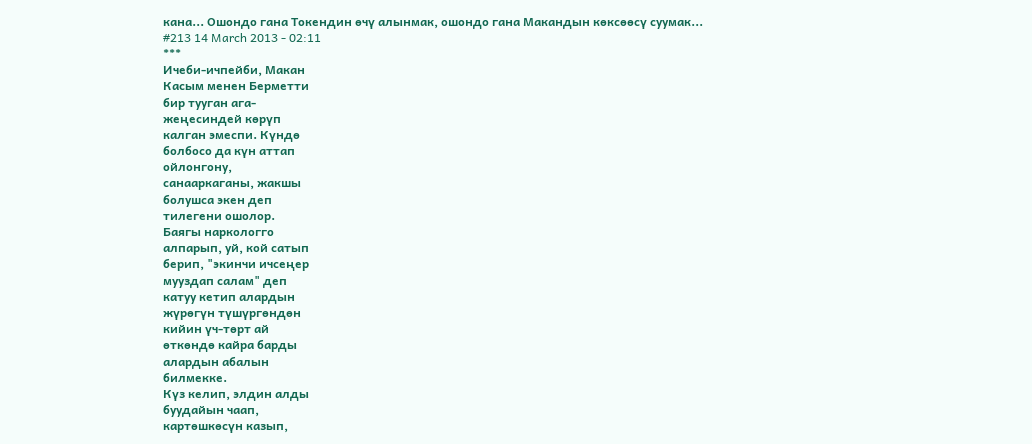кана... Ошондо гана Токендин өчү алынмак, ошондо гана Макандын көксөөсү суумак...
#213 14 March 2013 - 02:11
***
Ичеби-ичпейби, Макан
Касым менен Берметти
бир тууган ага-
жеңесиндей көрүп
калган эмеспи. Күндө
болбосо да күн аттап
ойлонгону,
санааркаганы, жакшы
болушса экен деп
тилегени ошолор.
Баягы наркологго
алпарып, уй, кой сатып
берип, "экинчи ичсеңер
мууздап салам" деп
катуу кетип алардын
жүрөгүн түшүргөндөн
кийин үч-төрт ай
өткөндө кайра барды
алардын абалын
билмекке.
Күз келип, элдин алды
буудайын чаап,
картөшкөсүн казып,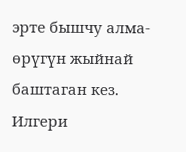эрте бышчу алма-
өрүгүн жыйнай
баштаган кез. Илгери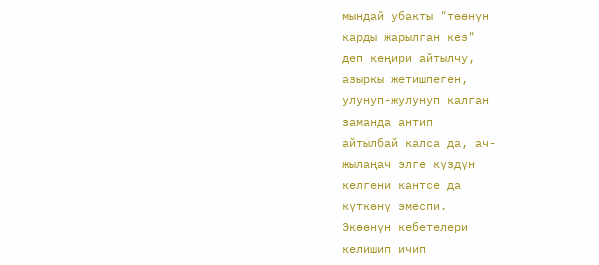мындай убакты "төөнүн
карды жарылган кез"
деп кеңири айтылчу,
азыркы жетишпеген,
улунуп-жулунуп калган
заманда антип
айтылбай калса да, ач-
жылаңач элге күздүн
келгени кантсе да
күткөнү эмеспи.
Экөөнүн кебетелери
келишип ичип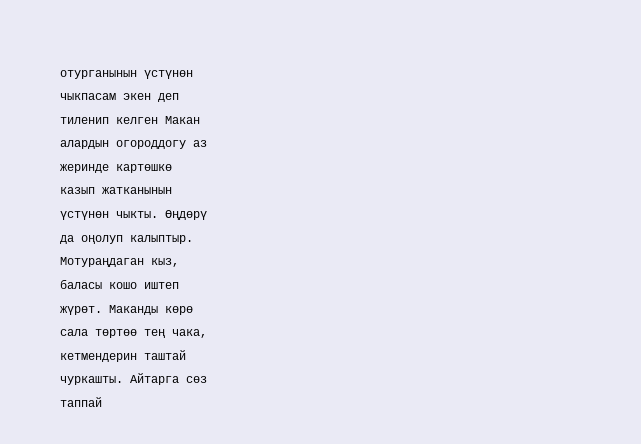отурганынын үстүнөн
чыкпасам экен деп
тиленип келген Макан
алардын огороддогу аз
жеринде картөшкө
казып жатканынын
үстүнөн чыкты. Өңдөрү
да оңолуп калыптыр.
Мотураңдаган кыз,
баласы кошо иштеп
жүрөт. Маканды көрө
сала төртөө тең чака,
кетмендерин таштай
чуркашты. Айтарга сөз
таппай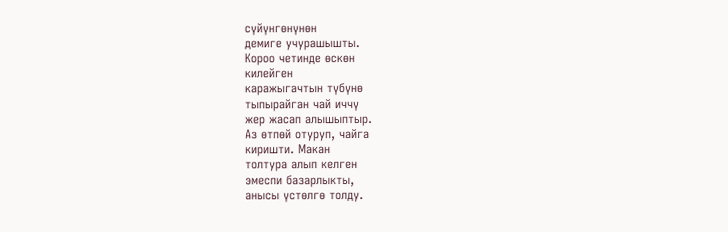сүйүнгөнүнөн
демиге учурашышты.
Короо четинде өскөн
килейген
каражыгачтын түбүнө
тыпырайган чай иччү
жер жасап алышыптыр.
Аз өтпөй отуруп, чайга
киришти. Макан
толтура алып келген
эмеспи базарлыкты,
анысы үстөлгө толду.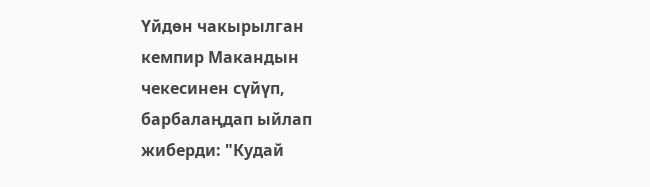Үйдөн чакырылган
кемпир Макандын
чекесинен сүйүп,
барбалаңдап ыйлап
жиберди: "Кудай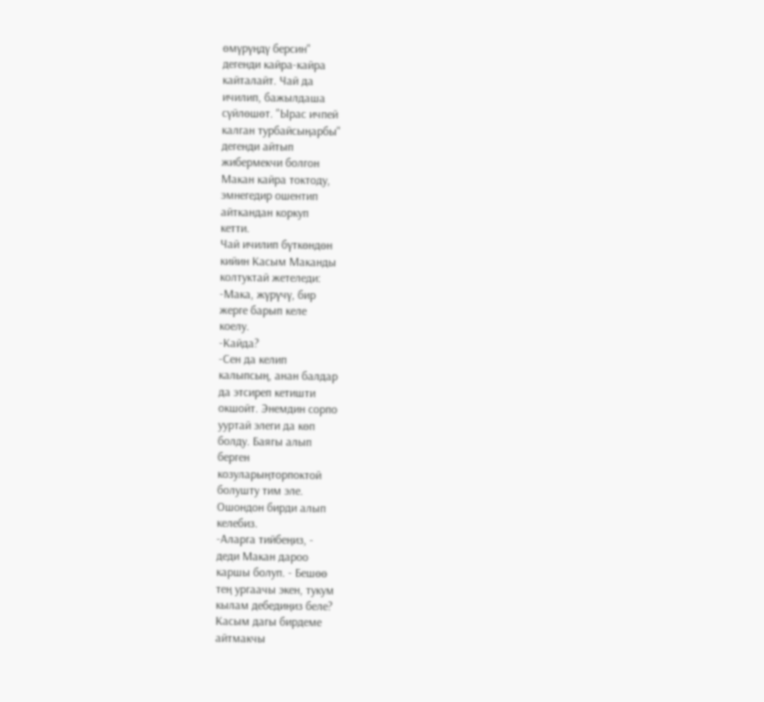өмүрүңдү берсин"
дегенди кайра-кайра
кайталайт. Чай да
ичилип, бажылдаша
сүйлөшөт. "Ырас ичпей
калган турбайсыңарбы"
дегенди айтып
жибермекчи болгон
Макан кайра токтоду,
эмнегедир ошентип
айткандан коркуп
кетти.
Чай ичилип бүткөндөн
кийин Касым Маканды
колтуктай жетеледи:
-Мака, жүрүчү, бир
жерге барып келе
коелу.
-Кайда?
-Сен да келип
калыпсың, анан балдар
да этсиреп кетишти
окшойт. Энемдин сорпо
ууртай элеги да көп
болду. Баягы алып
берген
козуларыңторпоктой
болушту тим эле.
Ошондон бирди алып
келебиз.
-Аларга тийбеңиз, -
деди Макан дароо
каршы болуп. - Бешөө
тең ургаачы экен, тукум
кылам дебедиңиз беле?
Касым дагы бирдеме
айтмакчы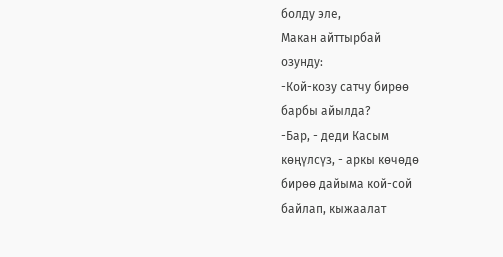болду эле,
Макан айттырбай
озунду:
-Кой-козу сатчу бирөө
барбы айылда?
-Бар, - деди Касым
көңүлсүз, - аркы көчөдө
бирөө дайыма кой-сой
байлап, кыжаалат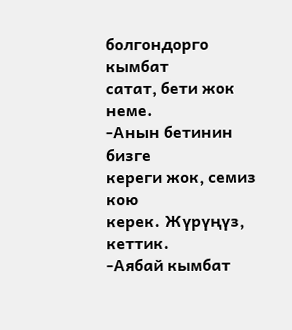болгондорго кымбат
сатат, бети жок неме.
-Анын бетинин бизге
кереги жок, семиз кою
керек. Жүрүңүз, кеттик.
-Аябай кымбат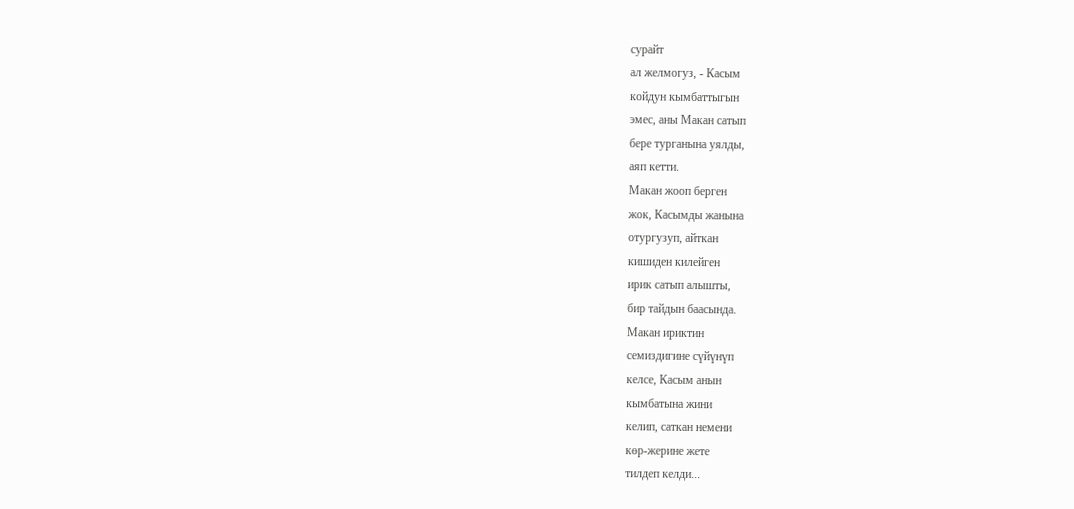сурайт
ал желмогуз, - Касым
койдун кымбаттыгын
эмес, аны Макан сатып
бере турганына уялды,
аяп кетти.
Макан жооп берген
жок, Касымды жанына
отургузуп, айткан
кишиден килейген
ирик сатып алышты,
бир тайдын баасында.
Макан ириктин
семиздигине сүйүнүп
келсе, Касым анын
кымбатына жини
келип, саткан немени
көр-жерине жете
тилдеп келди...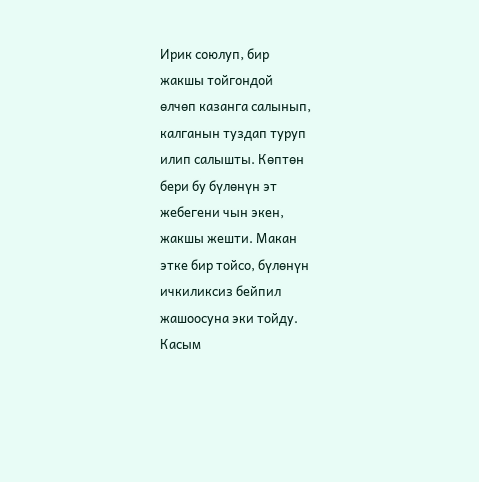Ирик союлуп, бир
жакшы тойгондой
өлчөп казанга салынып,
калганын туздап туруп
илип салышты. Көптөн
бери бу бүлөнүн эт
жебегени чын экен,
жакшы жешти. Макан
этке бир тойсо, бүлөнүн
ичкиликсиз бейпил
жашоосуна эки тойду.
Касым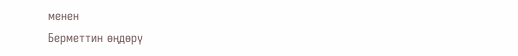менен
Берметтин өңдөрү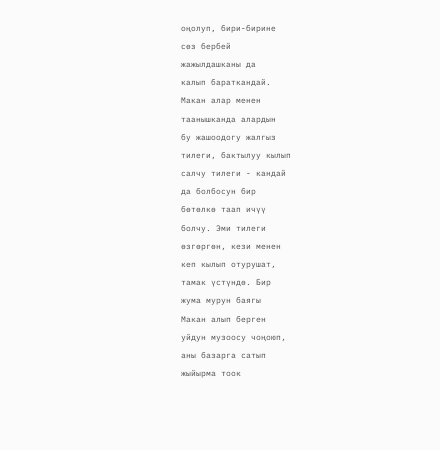оңолуп, бири-бирине
сөз бербей
жажылдашканы да
калып бараткандай.
Макан алар менен
таанышканда алардын
бу жашоодогу жалгыз
тилеги, бактылуу кылып
салчу тилеги - кандай
да болбосун бир
бөтөлкө таап ичүү
болчу. Эми тилеги
өзгөргөн, кези менен
кеп кылып отурушат,
тамак үстүндө. Бир
жума мурун баягы
Макан алып берген
уйдун музоосу чоңоюп,
аны базарга сатып
жыйырма тоок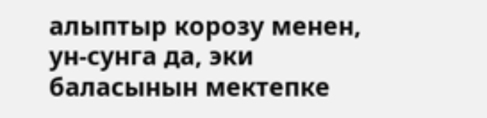алыптыр корозу менен,
ун-сунга да, эки
баласынын мектепке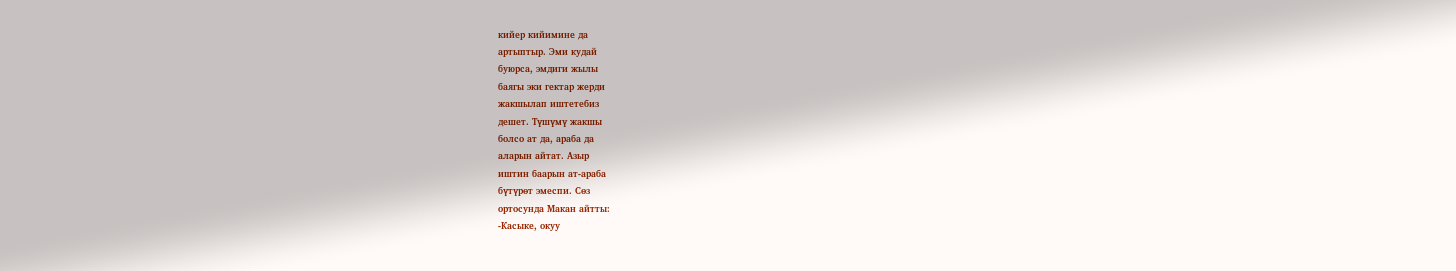кийер кийимине да
артыптыр. Эми кудай
буюрса, эмдиги жылы
баягы эки гектар жерди
жакшылап иштетебиз
дешет. Түшүмү жакшы
болсо ат да, араба да
аларын айтат. Азыр
иштин баарын ат-араба
бүтүрөт эмеспи. Сөз
ортосунда Макан айтты:
-Касыке, окуу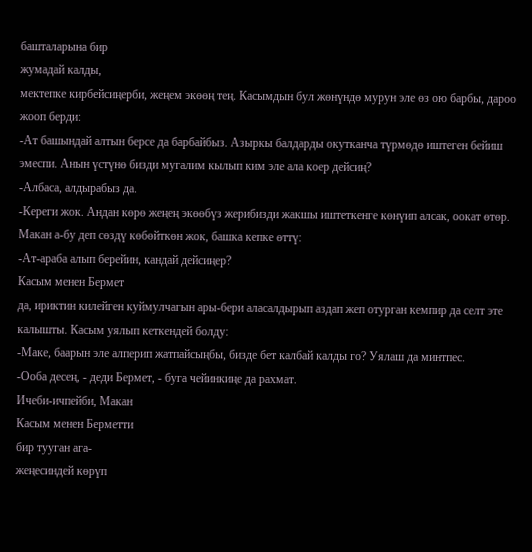башталарына бир
жумадай калды,
мектепке кирбейсиңерби, жеңем экөөң тең. Касымдын бул жөнүндө мурун эле өз ою барбы, дароо жооп берди:
-Ат башындай алтын берсе да барбайбыз. Азыркы балдарды окутканча түрмөдө иштеген бейиш эмеспи. Анын үстүнө бизди мугалим кылып ким эле ала коер дейсиң?
-Албаса, алдырабыз да.
-Кереги жок. Андан көрө жеңең экөөбүз жерибизди жакшы иштеткенге көнүип алсак, оокат өтөр. Макан а-бу деп сөздү көбөйткөн жок, башка кепке өттү:
-Ат-араба алып берейин, кандай дейсиңер?
Касым менен Бермет
да, ириктин килейген куймулчагын ары-бери аласалдырып аздап жеп отурган кемпир да селт эте калышты. Касым уялып кеткендей болду:
-Маке, баарын эле алперип жатпайсыңбы, бизде бет калбай калды го? Уялаш да минтпес.
-Ооба десең, - деди Бермет, - буга чейинкиңе да рахмат.
Ичеби-ичпейби, Макан
Касым менен Берметти
бир тууган ага-
жеңесиндей көрүп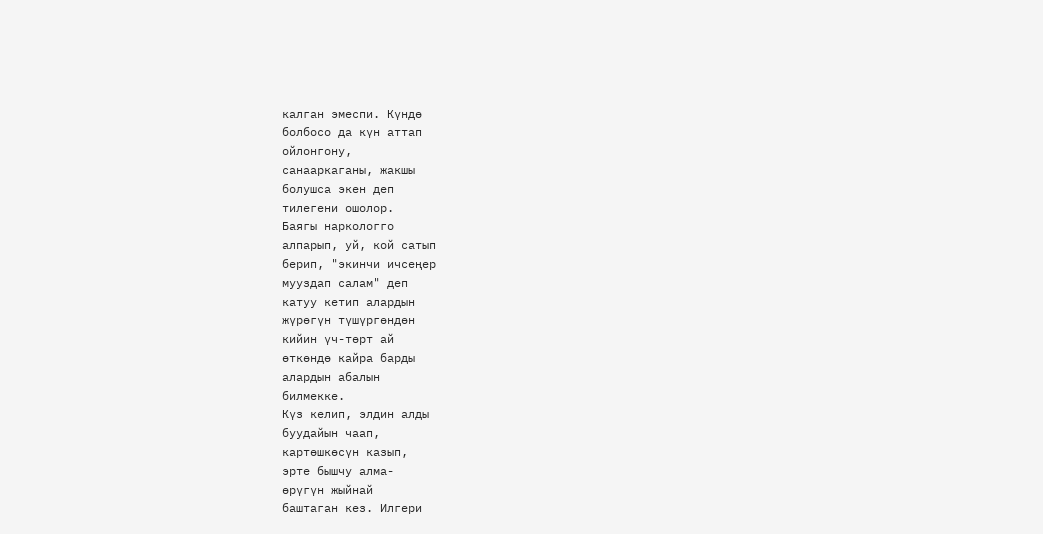калган эмеспи. Күндө
болбосо да күн аттап
ойлонгону,
санааркаганы, жакшы
болушса экен деп
тилегени ошолор.
Баягы наркологго
алпарып, уй, кой сатып
берип, "экинчи ичсеңер
мууздап салам" деп
катуу кетип алардын
жүрөгүн түшүргөндөн
кийин үч-төрт ай
өткөндө кайра барды
алардын абалын
билмекке.
Күз келип, элдин алды
буудайын чаап,
картөшкөсүн казып,
эрте бышчу алма-
өрүгүн жыйнай
баштаган кез. Илгери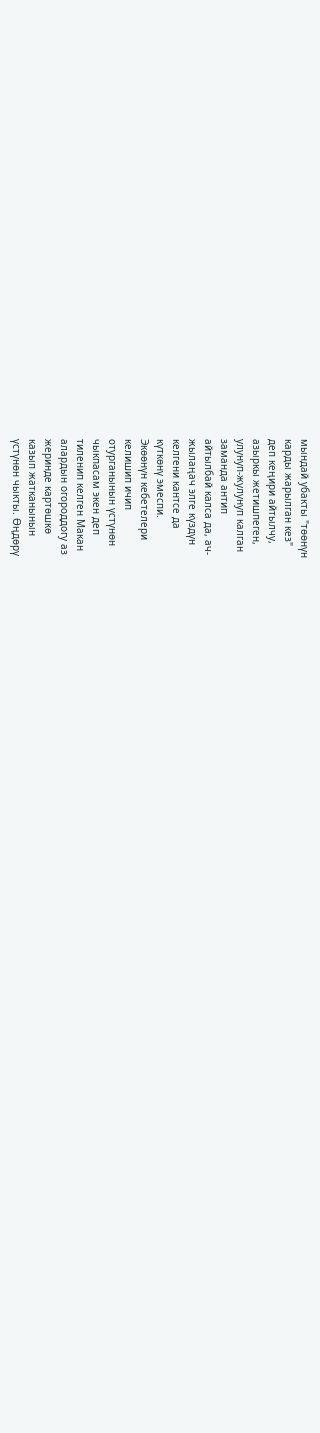мындай убакты "төөнүн
карды жарылган кез"
деп кеңири айтылчу,
азыркы жетишпеген,
улунуп-жулунуп калган
заманда антип
айтылбай калса да, ач-
жылаңач элге күздүн
келгени кантсе да
күткөнү эмеспи.
Экөөнүн кебетелери
келишип ичип
отурганынын үстүнөн
чыкпасам экен деп
тиленип келген Макан
алардын огороддогу аз
жеринде картөшкө
казып жатканынын
үстүнөн чыкты. Өңдөрү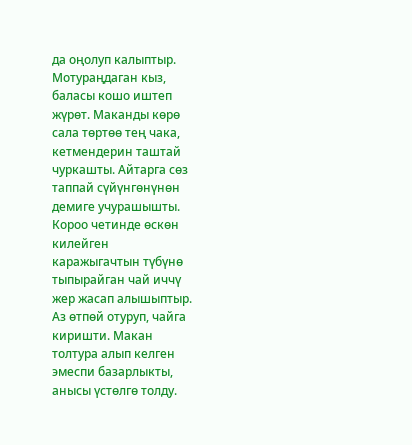да оңолуп калыптыр.
Мотураңдаган кыз,
баласы кошо иштеп
жүрөт. Маканды көрө
сала төртөө тең чака,
кетмендерин таштай
чуркашты. Айтарга сөз
таппай сүйүнгөнүнөн
демиге учурашышты.
Короо четинде өскөн
килейген
каражыгачтын түбүнө
тыпырайган чай иччү
жер жасап алышыптыр.
Аз өтпөй отуруп, чайга
киришти. Макан
толтура алып келген
эмеспи базарлыкты,
анысы үстөлгө толду.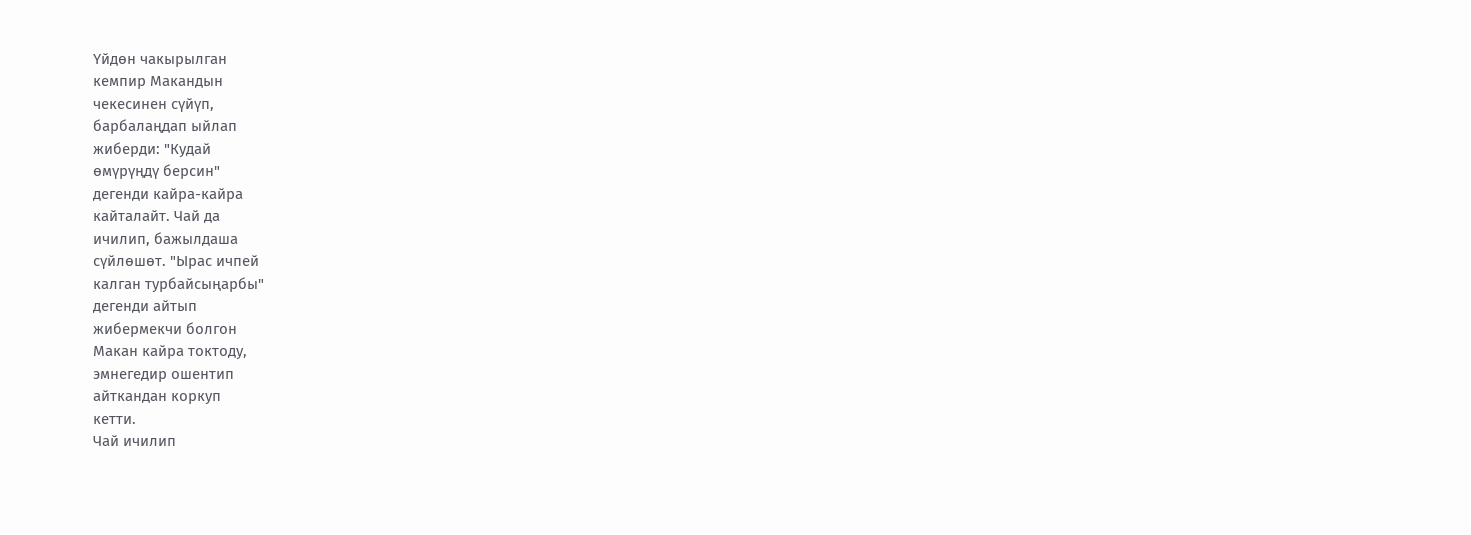Үйдөн чакырылган
кемпир Макандын
чекесинен сүйүп,
барбалаңдап ыйлап
жиберди: "Кудай
өмүрүңдү берсин"
дегенди кайра-кайра
кайталайт. Чай да
ичилип, бажылдаша
сүйлөшөт. "Ырас ичпей
калган турбайсыңарбы"
дегенди айтып
жибермекчи болгон
Макан кайра токтоду,
эмнегедир ошентип
айткандан коркуп
кетти.
Чай ичилип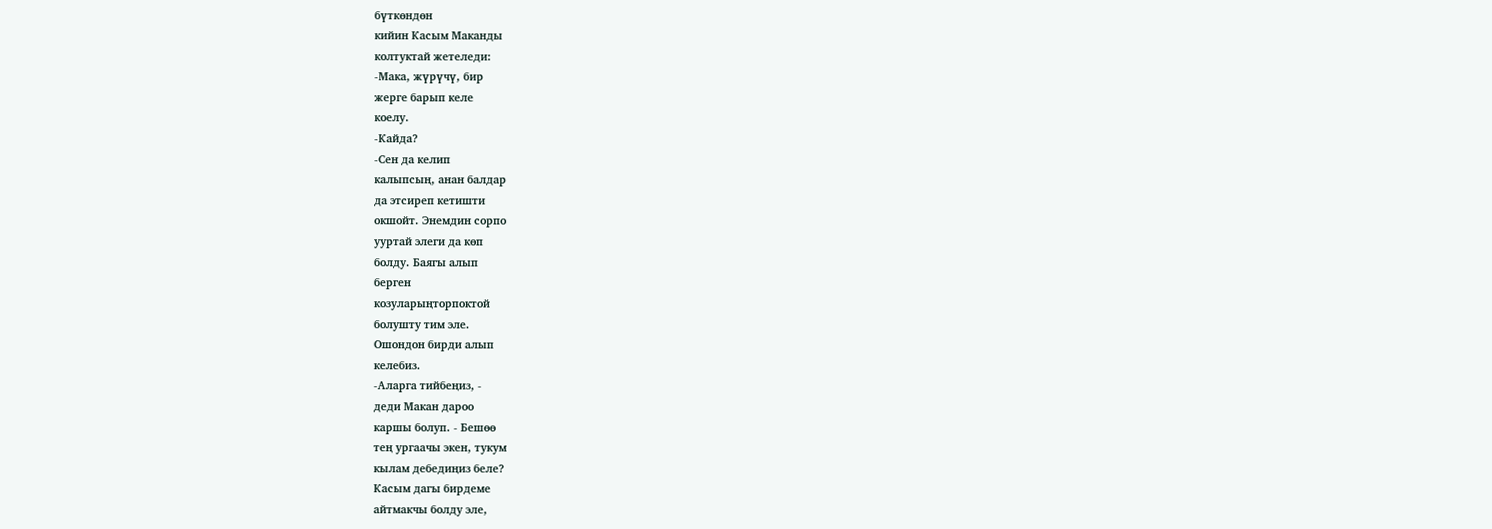бүткөндөн
кийин Касым Маканды
колтуктай жетеледи:
-Мака, жүрүчү, бир
жерге барып келе
коелу.
-Кайда?
-Сен да келип
калыпсың, анан балдар
да этсиреп кетишти
окшойт. Энемдин сорпо
ууртай элеги да көп
болду. Баягы алып
берген
козуларыңторпоктой
болушту тим эле.
Ошондон бирди алып
келебиз.
-Аларга тийбеңиз, -
деди Макан дароо
каршы болуп. - Бешөө
тең ургаачы экен, тукум
кылам дебедиңиз беле?
Касым дагы бирдеме
айтмакчы болду эле,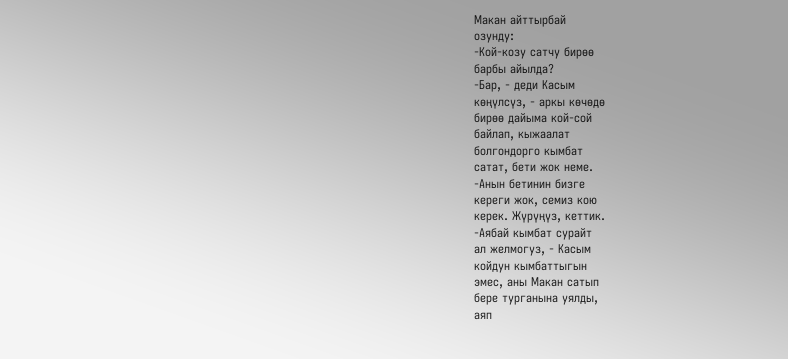Макан айттырбай
озунду:
-Кой-козу сатчу бирөө
барбы айылда?
-Бар, - деди Касым
көңүлсүз, - аркы көчөдө
бирөө дайыма кой-сой
байлап, кыжаалат
болгондорго кымбат
сатат, бети жок неме.
-Анын бетинин бизге
кереги жок, семиз кою
керек. Жүрүңүз, кеттик.
-Аябай кымбат сурайт
ал желмогуз, - Касым
койдун кымбаттыгын
эмес, аны Макан сатып
бере турганына уялды,
аяп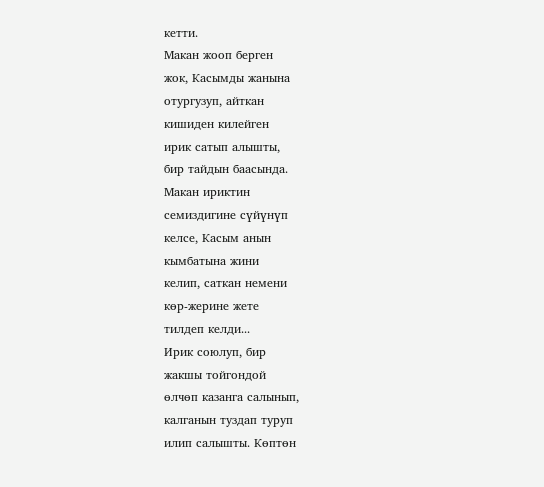кетти.
Макан жооп берген
жок, Касымды жанына
отургузуп, айткан
кишиден килейген
ирик сатып алышты,
бир тайдын баасында.
Макан ириктин
семиздигине сүйүнүп
келсе, Касым анын
кымбатына жини
келип, саткан немени
көр-жерине жете
тилдеп келди...
Ирик союлуп, бир
жакшы тойгондой
өлчөп казанга салынып,
калганын туздап туруп
илип салышты. Көптөн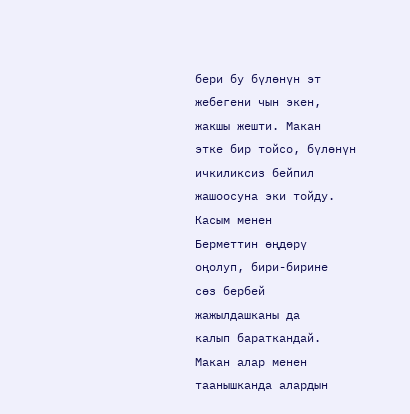бери бу бүлөнүн эт
жебегени чын экен,
жакшы жешти. Макан
этке бир тойсо, бүлөнүн
ичкиликсиз бейпил
жашоосуна эки тойду.
Касым менен
Берметтин өңдөрү
оңолуп, бири-бирине
сөз бербей
жажылдашканы да
калып бараткандай.
Макан алар менен
таанышканда алардын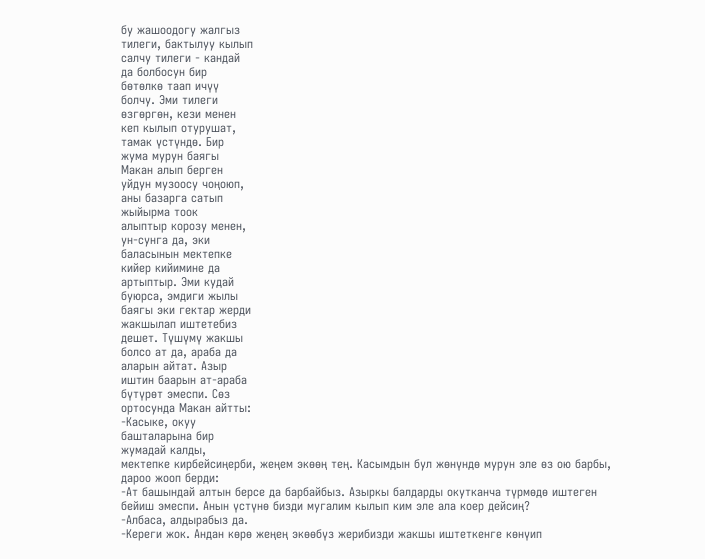бу жашоодогу жалгыз
тилеги, бактылуу кылып
салчу тилеги - кандай
да болбосун бир
бөтөлкө таап ичүү
болчу. Эми тилеги
өзгөргөн, кези менен
кеп кылып отурушат,
тамак үстүндө. Бир
жума мурун баягы
Макан алып берген
уйдун музоосу чоңоюп,
аны базарга сатып
жыйырма тоок
алыптыр корозу менен,
ун-сунга да, эки
баласынын мектепке
кийер кийимине да
артыптыр. Эми кудай
буюрса, эмдиги жылы
баягы эки гектар жерди
жакшылап иштетебиз
дешет. Түшүмү жакшы
болсо ат да, араба да
аларын айтат. Азыр
иштин баарын ат-араба
бүтүрөт эмеспи. Сөз
ортосунда Макан айтты:
-Касыке, окуу
башталарына бир
жумадай калды,
мектепке кирбейсиңерби, жеңем экөөң тең. Касымдын бул жөнүндө мурун эле өз ою барбы, дароо жооп берди:
-Ат башындай алтын берсе да барбайбыз. Азыркы балдарды окутканча түрмөдө иштеген бейиш эмеспи. Анын үстүнө бизди мугалим кылып ким эле ала коер дейсиң?
-Албаса, алдырабыз да.
-Кереги жок. Андан көрө жеңең экөөбүз жерибизди жакшы иштеткенге көнүип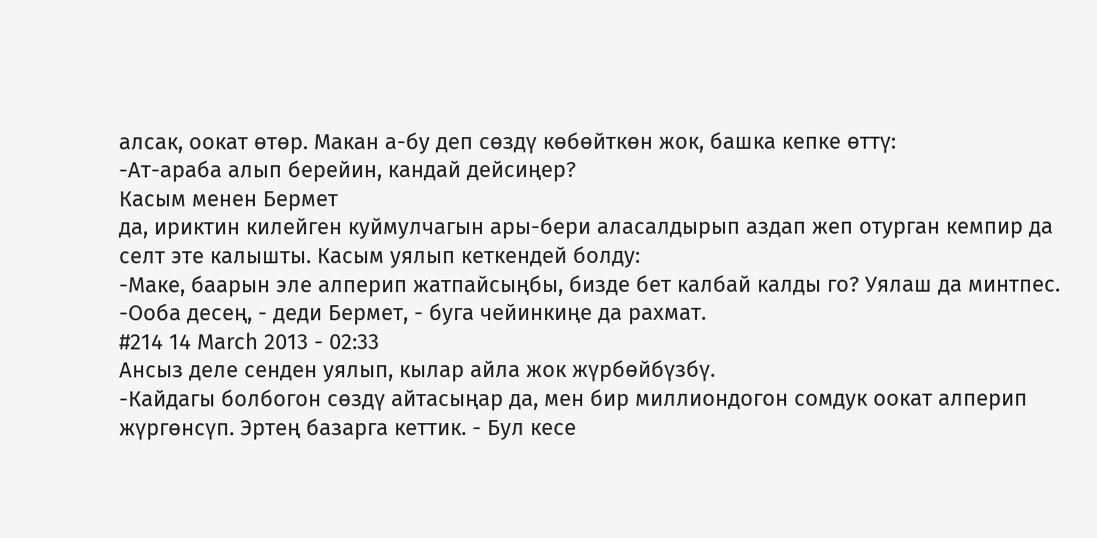алсак, оокат өтөр. Макан а-бу деп сөздү көбөйткөн жок, башка кепке өттү:
-Ат-араба алып берейин, кандай дейсиңер?
Касым менен Бермет
да, ириктин килейген куймулчагын ары-бери аласалдырып аздап жеп отурган кемпир да селт эте калышты. Касым уялып кеткендей болду:
-Маке, баарын эле алперип жатпайсыңбы, бизде бет калбай калды го? Уялаш да минтпес.
-Ооба десең, - деди Бермет, - буга чейинкиңе да рахмат.
#214 14 March 2013 - 02:33
Ансыз деле сенден уялып, кылар айла жок жүрбөйбүзбү.
-Кайдагы болбогон сөздү айтасыңар да, мен бир миллиондогон сомдук оокат алперип жүргөнсүп. Эртең базарга кеттик. - Бул кесе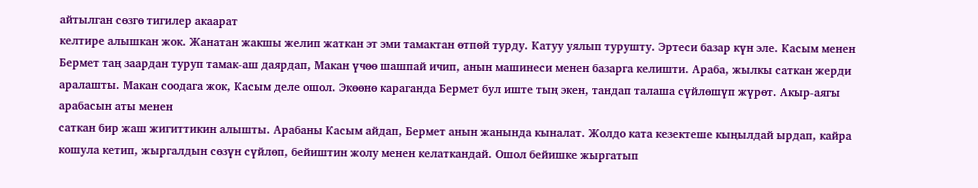айтылган сөзгө тигилер акаарат
келтире алышкан жок. Жанатан жакшы желип жаткан эт эми тамактан өтпөй турду. Катуу уялып турушту. Эртеси базар күн эле. Касым менен Бермет таң заардан туруп тамак-аш даярдап, Макан үчөө шашпай ичип, анын машинеси менен базарга келишти. Араба, жылкы саткан жерди аралашты. Макан соодага жок, Касым деле ошол. Экөөнө караганда Бермет бул иште тың экен, тандап талаша сүйлөшүп жүрөт. Акыр-аягы арабасын аты менен
саткан бир жаш жигиттикин алышты. Арабаны Касым айдап, Бермет анын жанында кыналат. Жолдо ката кезектеше кыңылдай ырдап, кайра кошула кетип, жыргалдын сөзүн сүйлөп, бейиштин жолу менен келаткандай. Ошол бейишке жыргатып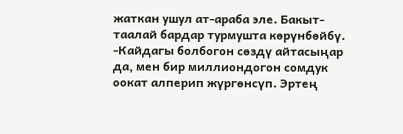жаткан ушул ат-араба эле. Бакыт-таалай бардар турмушта көрүнбөйбү.
-Кайдагы болбогон сөздү айтасыңар да, мен бир миллиондогон сомдук оокат алперип жүргөнсүп. Эртең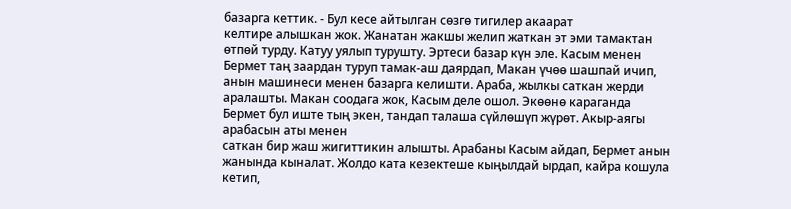базарга кеттик. - Бул кесе айтылган сөзгө тигилер акаарат
келтире алышкан жок. Жанатан жакшы желип жаткан эт эми тамактан өтпөй турду. Катуу уялып турушту. Эртеси базар күн эле. Касым менен Бермет таң заардан туруп тамак-аш даярдап, Макан үчөө шашпай ичип, анын машинеси менен базарга келишти. Араба, жылкы саткан жерди аралашты. Макан соодага жок, Касым деле ошол. Экөөнө караганда Бермет бул иште тың экен, тандап талаша сүйлөшүп жүрөт. Акыр-аягы арабасын аты менен
саткан бир жаш жигиттикин алышты. Арабаны Касым айдап, Бермет анын жанында кыналат. Жолдо ката кезектеше кыңылдай ырдап, кайра кошула кетип,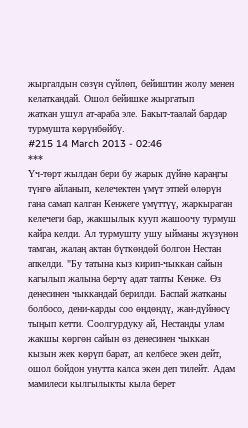жыргалдын сөзүн сүйлөп, бейиштин жолу менен келаткандай. Ошол бейишке жыргатып
жаткан ушул ат-араба эле. Бакыт-таалай бардар турмушта көрүнбөйбү.
#215 14 March 2013 - 02:46
***
Үч-төрт жылдан бери бу жарык дүйнө караңгы түнгө айланып, келечектен үмүт этпей өлөрүн гана самап калган Кенжеге үмүттүү, жаркыраган келечеги бар, жакшылык кууп жашоочу турмуш кайра келди. Ал турмушту ушу ыйманы жүзүнөн тамган, жалаң актан бүткөндөй болгон Нестан апкелди. "Бу татына кыз кирип-чыккан сайын кагылып жалына берчү адат тапты Кенже. Өз денесинен чыккандай берилди. Баспай жатканы болбосо, дени-карды соо өңдөндү, жан-дүйнөсү тыңып кетти. Соолгурдуку ай, Нестанды улам жакшы көргөн сайын өз денесинен чыккан кызын жек көрүп барат, ал келбесе экен дейт, ошол бойдон унутта калса экен деп тилейт. Адам мамилеси кылгылыкты кыла берет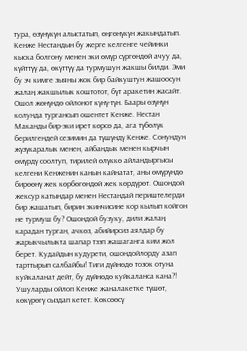тура, өзүнүкүн алыстатып, өңгөнүкүн жакындатып. Кенже Нестандын бу жерге келгенге чейинки кыска болгону менен эки өмүр сүргөндөй ачуу да, күйттүү да, өкүттүү да турмушун жакшы билди. Эми бу эч кимге зыяны жок бир байкуштун жашоосун жалаң жакшылык коштотот, бүт аракетин жасайт. Ошол жөнүндө ойлонот күнү-түн. Баары өзүнүн колунда тургансып ошентет Кенже. Нестан Маканды бир-эки ирет көрсө да, ага түбөлүк берилгендей сезимин да түшүндү Кенже. Сонундун жүзүкаралык менен, айбандык менен кырчын өмүрдү соолтуп, тирилей өлүккө айландыргысы келгени Кенженин канын кайнатат, аны өмүрүндө бирөөнү жек көрбөгөндөй жек көрдүрөт. Ошондой жексур катындар менен Нестандай периштелерди бир жашатып, бирин экинчисине кор кылып койгон не турмуш бу? Ошондой бузуку, дили жалаң карадан турган, ачкөз, абийирсиз аялдар бу жарыкчылыкта шапар тээп жашаганга ким жол берет. Кудайдын кудурети, ошондойлорду азап тарттырып салбайбы! Тиги дүйнөдө тозок отуна куйкаланат дейт, бу дүйнөдө куйкаланса кана?! Ушуларды ойлоп Кенже жаналакетке түшөт, көкүрөгү сыздап кетет. Көксөөсү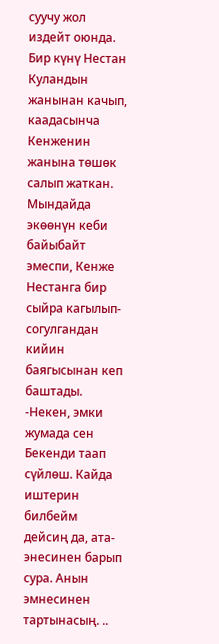суучу жол издейт оюнда. Бир күнү Нестан Куландын жанынан качып, каадасынча Кенженин жанына төшөк салып жаткан. Мындайда экөөнүн кеби байыбайт эмеспи, Кенже Нестанга бир сыйра кагылып- согулгандан кийин баягысынан кеп баштады.
-Некен, эмки жумада сен Бекенди таап сүйлөш. Кайда иштерин билбейм дейсиң да, ата-энесинен барып сура. Анын эмнесинен тартынасың. ..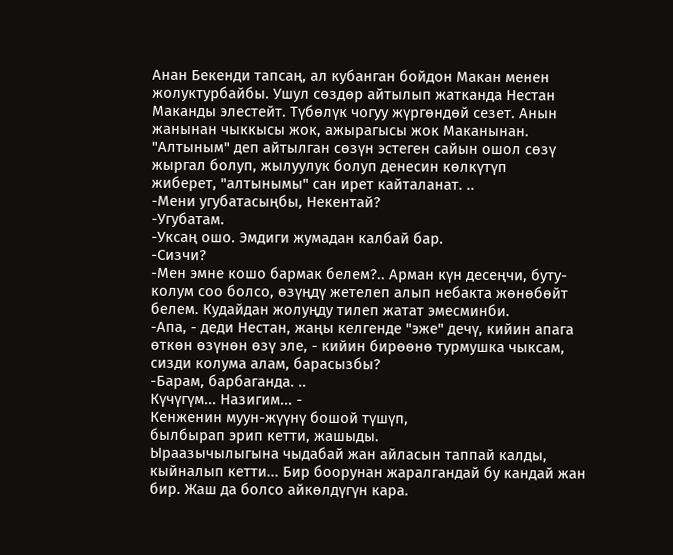Анан Бекенди тапсаң, ал кубанган бойдон Макан менен жолуктурбайбы. Ушул сөздөр айтылып жатканда Нестан Маканды элестейт. Түбөлүк чогуу жүргөндөй сезет. Анын жанынан чыккысы жок, ажырагысы жок Маканынан. "Алтыным" деп айтылган сөзүн эстеген сайын ошол сөзү жыргал болуп, жылуулук болуп денесин көлкүтүп
жиберет, "алтынымы" сан ирет кайталанат. ..
-Мени угубатасыңбы, Некентай?
-Угубатам.
-Уксаң ошо. Эмдиги жумадан калбай бар.
-Сизчи?
-Мен эмне кошо бармак белем?.. Арман күн десеңчи, буту-колум соо болсо, өзүңдү жетелеп алып небакта жөнөбөйт белем. Кудайдан жолуңду тилеп жатат эмесминби.
-Апа, - деди Нестан, жаңы келгенде "эже" дечү, кийин апага өткөн өзүнөн өзү эле, - кийин бирөөнө турмушка чыксам, сизди колума алам, барасызбы?
-Барам, барбаганда. ..
Күчүгүм... Назигим... -
Кенженин муун-жүүнү бошой түшүп,
былбырап эрип кетти, жашыды.
Ыраазычылыгына чыдабай жан айласын таппай калды, кыйналып кетти... Бир боорунан жаралгандай бу кандай жан бир. Жаш да болсо айкөлдүгүн кара.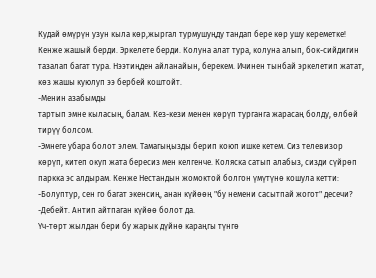Кудай өмүрүн узун кыла көр,жыргал турмушуңду тандап бере көр ушу кереметке! Кенже жашый берди. Эркелете берди. Колуна алат тура, колуна алып, бок-сийдигин тазалап багат тура. Нээтиңден айланайын, берекем. Ичинен тынбай эркелетип жатат, көз жашы куюлуп ээ бербей коштойт.
-Менин азабымды
тартып эмне кыласың, балам. Кез-кези менен көрүп турганга жарасаң болду, өлбөй тирүү болсом.
-Эмнеге убара болот элем. Тамагыңызды берип коюп ишке кетем. Сиз телевизор көрүп, китеп окуп жата бересиз мен келгенче. Коляска сатып алабыз, сизди сүйрөп паркка эс алдырам. Кенже Нестандын жомоктой болгон үмүтүнө кошула кетти:
-Болуптур, сен го багат экенсиң, анан күйөөң "бу немени сасытпай жогот" десечи?
-Дебейт. Антип айтпаган күйөө болот да.
Үч-төрт жылдан бери бу жарык дүйнө караңгы түнгө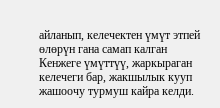айланып, келечектен үмүт этпей өлөрүн гана самап калган Кенжеге үмүттүү, жаркыраган келечеги бар, жакшылык кууп жашоочу турмуш кайра келди.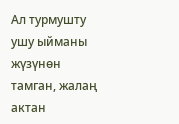Ал турмушту ушу ыйманы жүзүнөн тамган, жалаң актан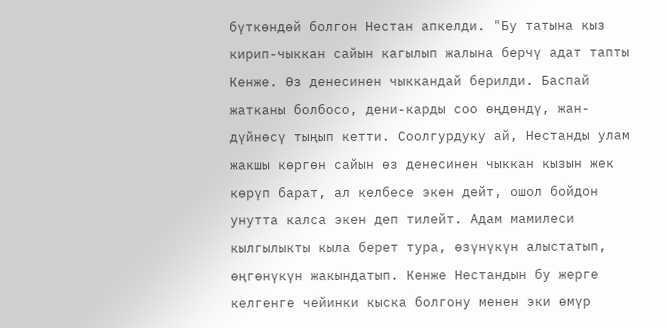бүткөндөй болгон Нестан апкелди. "Бу татына кыз кирип-чыккан сайын кагылып жалына берчү адат тапты Кенже. Өз денесинен чыккандай берилди. Баспай жатканы болбосо, дени-карды соо өңдөндү, жан-дүйнөсү тыңып кетти. Соолгурдуку ай, Нестанды улам жакшы көргөн сайын өз денесинен чыккан кызын жек көрүп барат, ал келбесе экен дейт, ошол бойдон унутта калса экен деп тилейт. Адам мамилеси кылгылыкты кыла берет тура, өзүнүкүн алыстатып, өңгөнүкүн жакындатып. Кенже Нестандын бу жерге келгенге чейинки кыска болгону менен эки өмүр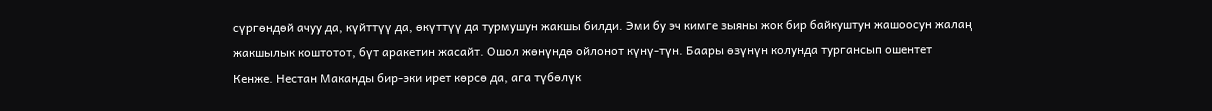сүргөндөй ачуу да, күйттүү да, өкүттүү да турмушун жакшы билди. Эми бу эч кимге зыяны жок бир байкуштун жашоосун жалаң жакшылык коштотот, бүт аракетин жасайт. Ошол жөнүндө ойлонот күнү-түн. Баары өзүнүн колунда тургансып ошентет Кенже. Нестан Маканды бир-эки ирет көрсө да, ага түбөлүк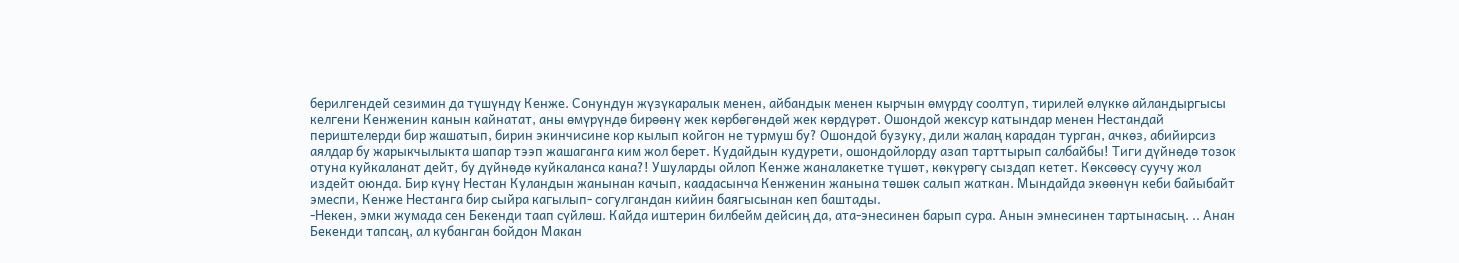берилгендей сезимин да түшүндү Кенже. Сонундун жүзүкаралык менен, айбандык менен кырчын өмүрдү соолтуп, тирилей өлүккө айландыргысы келгени Кенженин канын кайнатат, аны өмүрүндө бирөөнү жек көрбөгөндөй жек көрдүрөт. Ошондой жексур катындар менен Нестандай периштелерди бир жашатып, бирин экинчисине кор кылып койгон не турмуш бу? Ошондой бузуку, дили жалаң карадан турган, ачкөз, абийирсиз аялдар бу жарыкчылыкта шапар тээп жашаганга ким жол берет. Кудайдын кудурети, ошондойлорду азап тарттырып салбайбы! Тиги дүйнөдө тозок отуна куйкаланат дейт, бу дүйнөдө куйкаланса кана?! Ушуларды ойлоп Кенже жаналакетке түшөт, көкүрөгү сыздап кетет. Көксөөсү суучу жол издейт оюнда. Бир күнү Нестан Куландын жанынан качып, каадасынча Кенженин жанына төшөк салып жаткан. Мындайда экөөнүн кеби байыбайт эмеспи, Кенже Нестанга бир сыйра кагылып- согулгандан кийин баягысынан кеп баштады.
-Некен, эмки жумада сен Бекенди таап сүйлөш. Кайда иштерин билбейм дейсиң да, ата-энесинен барып сура. Анын эмнесинен тартынасың. .. Анан Бекенди тапсаң, ал кубанган бойдон Макан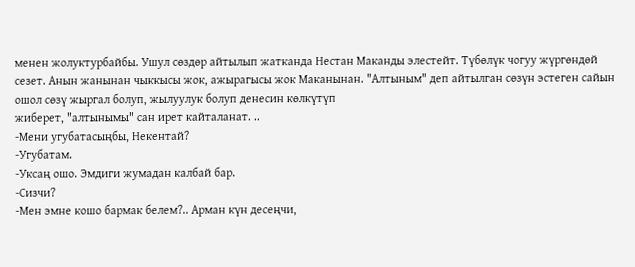менен жолуктурбайбы. Ушул сөздөр айтылып жатканда Нестан Маканды элестейт. Түбөлүк чогуу жүргөндөй сезет. Анын жанынан чыккысы жок, ажырагысы жок Маканынан. "Алтыным" деп айтылган сөзүн эстеген сайын ошол сөзү жыргал болуп, жылуулук болуп денесин көлкүтүп
жиберет, "алтынымы" сан ирет кайталанат. ..
-Мени угубатасыңбы, Некентай?
-Угубатам.
-Уксаң ошо. Эмдиги жумадан калбай бар.
-Сизчи?
-Мен эмне кошо бармак белем?.. Арман күн десеңчи,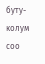буту-колум соо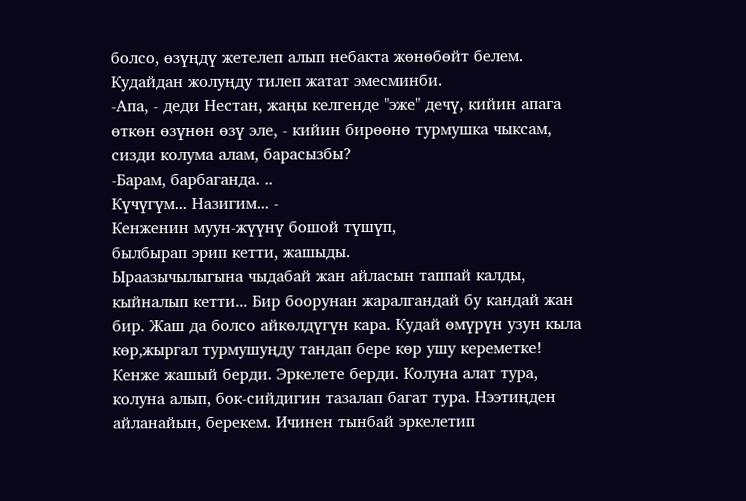болсо, өзүңдү жетелеп алып небакта жөнөбөйт белем. Кудайдан жолуңду тилеп жатат эмесминби.
-Апа, - деди Нестан, жаңы келгенде "эже" дечү, кийин апага өткөн өзүнөн өзү эле, - кийин бирөөнө турмушка чыксам, сизди колума алам, барасызбы?
-Барам, барбаганда. ..
Күчүгүм... Назигим... -
Кенженин муун-жүүнү бошой түшүп,
былбырап эрип кетти, жашыды.
Ыраазычылыгына чыдабай жан айласын таппай калды, кыйналып кетти... Бир боорунан жаралгандай бу кандай жан бир. Жаш да болсо айкөлдүгүн кара. Кудай өмүрүн узун кыла көр,жыргал турмушуңду тандап бере көр ушу кереметке! Кенже жашый берди. Эркелете берди. Колуна алат тура, колуна алып, бок-сийдигин тазалап багат тура. Нээтиңден айланайын, берекем. Ичинен тынбай эркелетип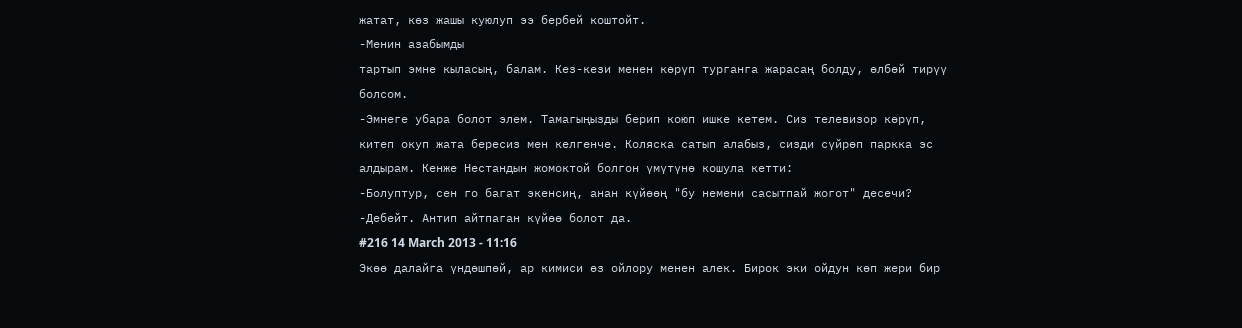жатат, көз жашы куюлуп ээ бербей коштойт.
-Менин азабымды
тартып эмне кыласың, балам. Кез-кези менен көрүп турганга жарасаң болду, өлбөй тирүү болсом.
-Эмнеге убара болот элем. Тамагыңызды берип коюп ишке кетем. Сиз телевизор көрүп, китеп окуп жата бересиз мен келгенче. Коляска сатып алабыз, сизди сүйрөп паркка эс алдырам. Кенже Нестандын жомоктой болгон үмүтүнө кошула кетти:
-Болуптур, сен го багат экенсиң, анан күйөөң "бу немени сасытпай жогот" десечи?
-Дебейт. Антип айтпаган күйөө болот да.
#216 14 March 2013 - 11:16
Экөө далайга үндөшпөй, ар кимиси өз ойлору менен алек. Бирок эки ойдун көп жери бир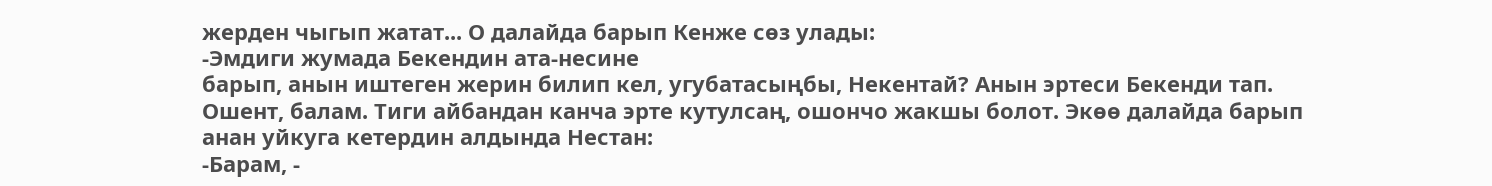жерден чыгып жатат... О далайда барып Кенже сөз улады:
-Эмдиги жумада Бекендин ата-несине
барып, анын иштеген жерин билип кел, угубатасыңбы, Некентай? Анын эртеси Бекенди тап. Ошент, балам. Тиги айбандан канча эрте кутулсаң, ошончо жакшы болот. Экөө далайда барып анан уйкуга кетердин алдында Нестан:
-Барам, -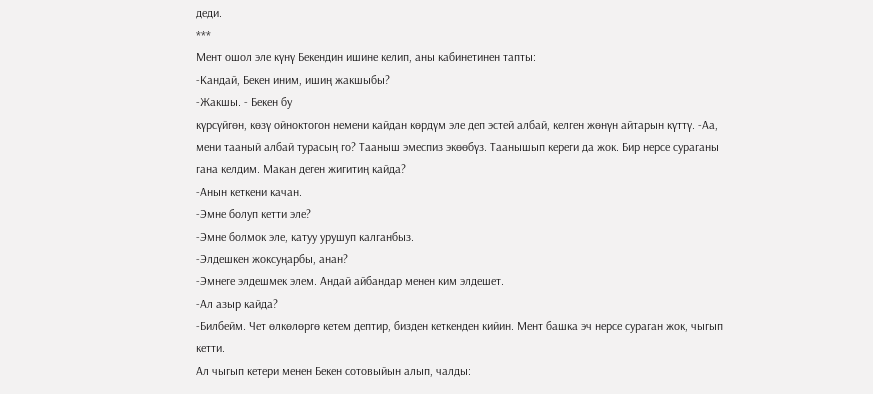деди.
***
Мент ошол эле күнү Бекендин ишине келип, аны кабинетинен тапты:
-Кандай, Бекен иним, ишиң жакшыбы?
-Жакшы. - Бекен бу
күрсүйгөн, көзү ойноктогон немени кайдан көрдүм эле деп эстей албай, келген жөнүн айтарын күттү. -Аа, мени тааный албай турасың го? Тааныш эмеспиз экөөбүз. Таанышып кереги да жок. Бир нерсе сураганы гана келдим. Макан деген жигитиң кайда?
-Анын кеткени качан.
-Эмне болуп кетти эле?
-Эмне болмок эле, катуу урушуп калганбыз.
-Элдешкен жоксуңарбы, анан?
-Эмнеге элдешмек элем. Андай айбандар менен ким элдешет.
-Ал азыр кайда?
-Билбейм. Чет өлкөлөргө кетем дептир, бизден кеткенден кийин. Мент башка эч нерсе сураган жок, чыгып кетти.
Ал чыгып кетери менен Бекен сотовыйын алып, чалды: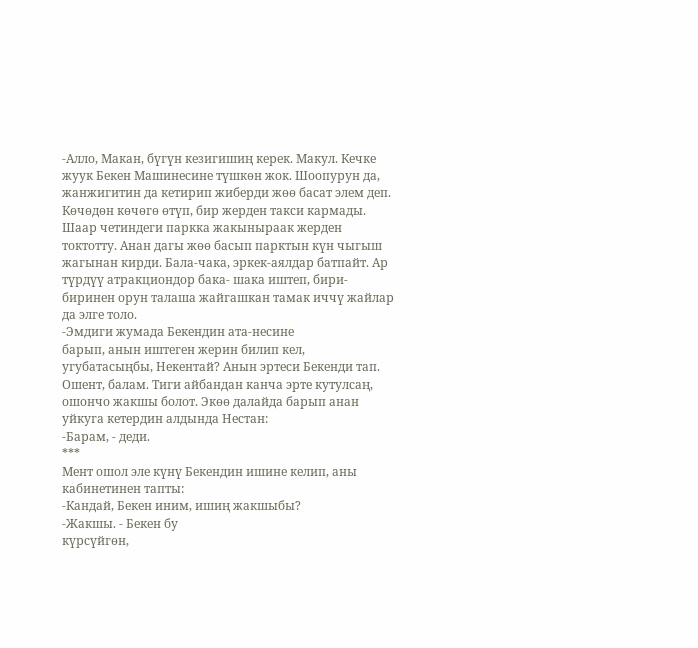-Алло, Макан, бүгүн кезигишиң керек. Макул. Кечке жуук Бекен Машинесине түшкөн жок. Шоопурун да, жанжигитин да кетирип жиберди жөө басат элем деп.
Көчөдөн көчөгө өтүп, бир жерден такси кармады. Шаар четиндеги паркка жакыныраак жерден токтотту. Анан дагы жөө басып парктын күн чыгыш жагынан кирди. Бала-чака, эркек-аялдар батпайт. Ар түрдүү атракциондор бака- шака иштеп, бири- биринен орун талаша жайгашкан тамак иччү жайлар да элге толо.
-Эмдиги жумада Бекендин ата-несине
барып, анын иштеген жерин билип кел, угубатасыңбы, Некентай? Анын эртеси Бекенди тап. Ошент, балам. Тиги айбандан канча эрте кутулсаң, ошончо жакшы болот. Экөө далайда барып анан уйкуга кетердин алдында Нестан:
-Барам, - деди.
***
Мент ошол эле күнү Бекендин ишине келип, аны кабинетинен тапты:
-Кандай, Бекен иним, ишиң жакшыбы?
-Жакшы. - Бекен бу
күрсүйгөн,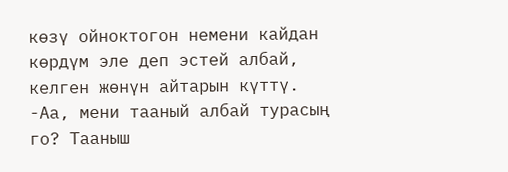көзү ойноктогон немени кайдан көрдүм эле деп эстей албай, келген жөнүн айтарын күттү. -Аа, мени тааный албай турасың го? Тааныш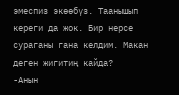эмеспиз экөөбүз. Таанышып кереги да жок. Бир нерсе сураганы гана келдим. Макан деген жигитиң кайда?
-Анын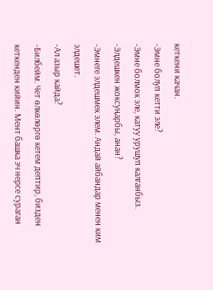кеткени качан.
-Эмне болуп кетти эле?
-Эмне болмок эле, катуу урушуп калганбыз.
-Элдешкен жоксуңарбы, анан?
-Эмнеге элдешмек элем. Андай айбандар менен ким элдешет.
-Ал азыр кайда?
-Билбейм. Чет өлкөлөргө кетем дептир, бизден кеткенден кийин. Мент башка эч нерсе сураган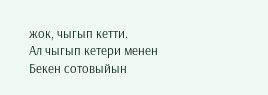жок, чыгып кетти.
Ал чыгып кетери менен Бекен сотовыйын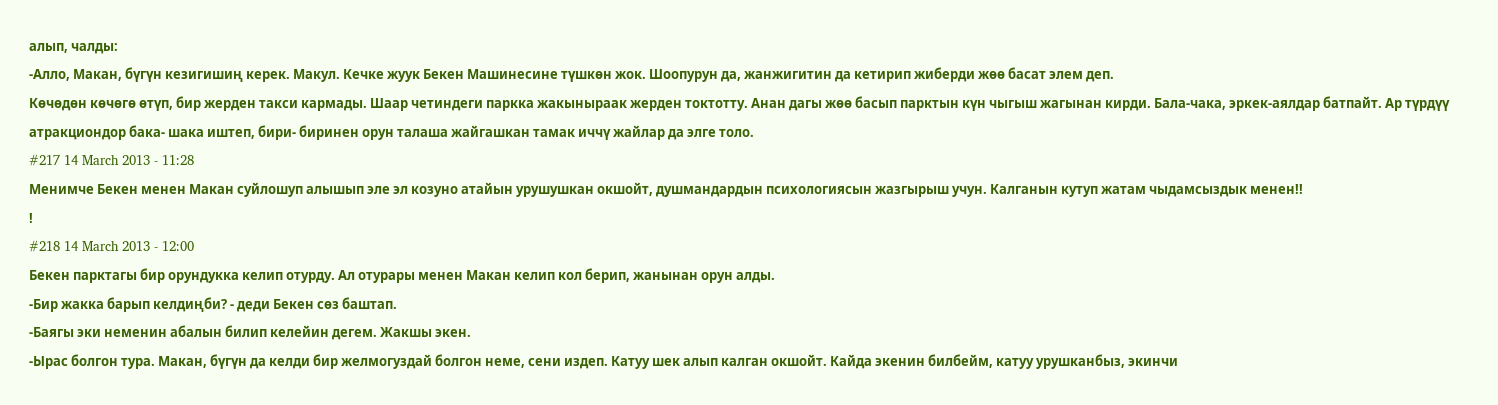алып, чалды:
-Алло, Макан, бүгүн кезигишиң керек. Макул. Кечке жуук Бекен Машинесине түшкөн жок. Шоопурун да, жанжигитин да кетирип жиберди жөө басат элем деп.
Көчөдөн көчөгө өтүп, бир жерден такси кармады. Шаар четиндеги паркка жакыныраак жерден токтотту. Анан дагы жөө басып парктын күн чыгыш жагынан кирди. Бала-чака, эркек-аялдар батпайт. Ар түрдүү атракциондор бака- шака иштеп, бири- биринен орун талаша жайгашкан тамак иччү жайлар да элге толо.
#217 14 March 2013 - 11:28
Менимче Бекен менен Макан суйлошуп алышып эле эл козуно атайын урушушкан окшойт, душмандардын психологиясын жазгырыш учун. Калганын кутуп жатам чыдамсыздык менен!!
!
#218 14 March 2013 - 12:00
Бекен парктагы бир орундукка келип отурду. Ал отурары менен Макан келип кол берип, жанынан орун алды.
-Бир жакка барып келдиңби? - деди Бекен сөз баштап.
-Баягы эки неменин абалын билип келейин дегем. Жакшы экен.
-Ырас болгон тура. Макан, бүгүн да келди бир желмогуздай болгон неме, сени издеп. Катуу шек алып калган окшойт. Кайда экенин билбейм, катуу урушканбыз, экинчи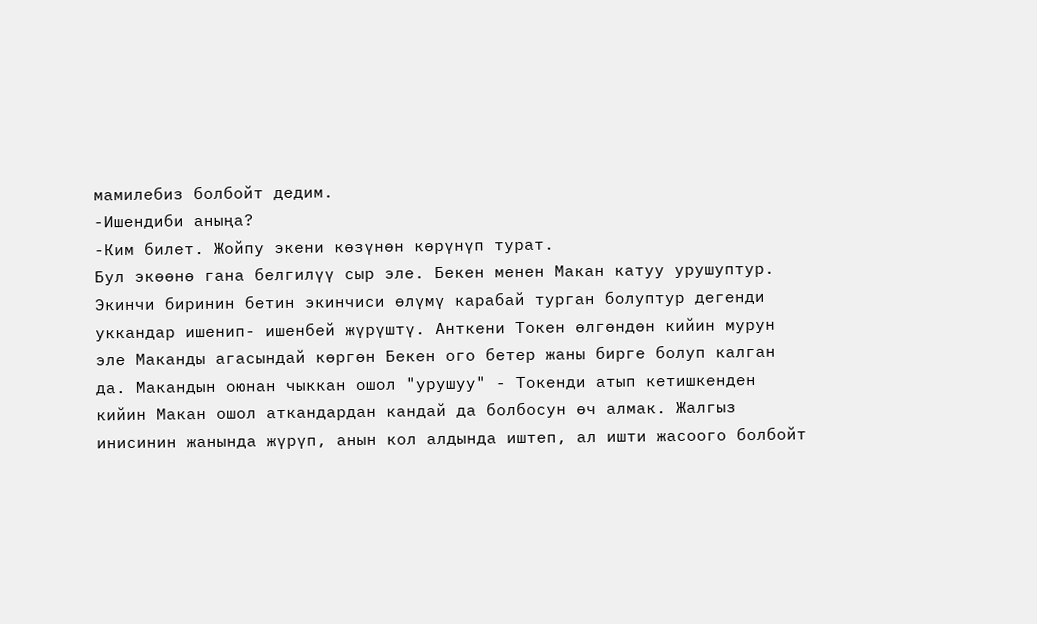мамилебиз болбойт дедим.
-Ишендиби аныңа?
-Ким билет. Жойпу экени көзүнөн көрүнүп турат.
Бул экөөнө гана белгилүү сыр эле. Бекен менен Макан катуу урушуптур. Экинчи биринин бетин экинчиси өлүмү карабай турган болуптур дегенди уккандар ишенип- ишенбей жүрүштү. Анткени Токен өлгөндөн кийин мурун эле Маканды агасындай көргөн Бекен ого бетер жаны бирге болуп калган да. Макандын оюнан чыккан ошол "урушуу" - Токенди атып кетишкенден кийин Макан ошол аткандардан кандай да болбосун өч алмак. Жалгыз инисинин жанында жүрүп, анын кол алдында иштеп, ал ишти жасоого болбойт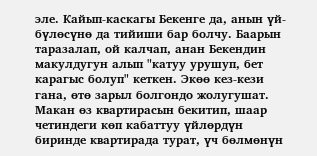эле. Кайып-каскагы Бекенге да, анын үй- бүлөсүнө да тийиши бар болчу. Баарын таразалап, ой калчап, анан Бекендин макулдугун алып "катуу урушуп, бет карагыс болуп" кеткен. Экөө кез-кези гана, өтө зарыл болгондо жолугушат. Макан өз квартирасын бекитип, шаар четиндеги көп кабаттуу үйлөрдүн биринде квартирада турат, үч бөлмөнүн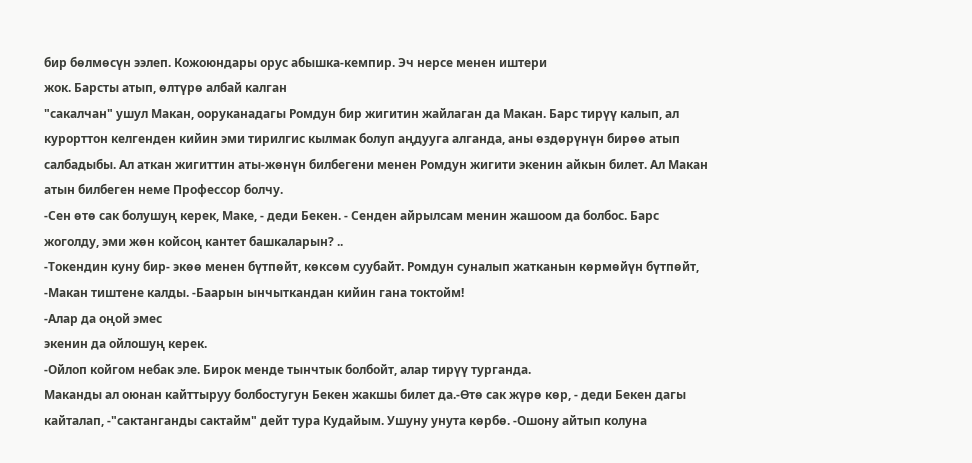бир бөлмөсүн ээлеп. Кожоюндары орус абышка-кемпир. Эч нерсе менен иштери
жок. Барсты атып, өлтүрө албай калган
"сакалчан" ушул Макан, ооруканадагы Ромдун бир жигитин жайлаган да Макан. Барс тирүү калып, ал курорттон келгенден кийин эми тирилгис кылмак болуп аңдууга алганда, аны өздөрүнүн бирөө атып салбадыбы. Ал аткан жигиттин аты-жөнүн билбегени менен Ромдун жигити экенин айкын билет. Ал Макан атын билбеген неме Профессор болчу.
-Сен өтө сак болушуң керек, Маке, - деди Бекен. - Сенден айрылсам менин жашоом да болбос. Барс жоголду, эми жөн койсоң кантет башкаларын? ..
-Токендин куну бир- экөө менен бүтпөйт, көксөм суубайт. Ромдун суналып жатканын көрмөйүн бүтпөйт, -Макан тиштене калды. -Баарын ынчыткандан кийин гана токтойм!
-Алар да оңой эмес
экенин да ойлошуң керек.
-Ойлоп койгом небак эле. Бирок менде тынчтык болбойт, алар тирүү турганда.
Маканды ал оюнан кайттыруу болбостугун Бекен жакшы билет да.-Өтө сак жүрө көр, - деди Бекен дагы кайталап, -"сактанганды сактайм" дейт тура Кудайым. Ушуну унута көрбө. -Ошону айтып колуна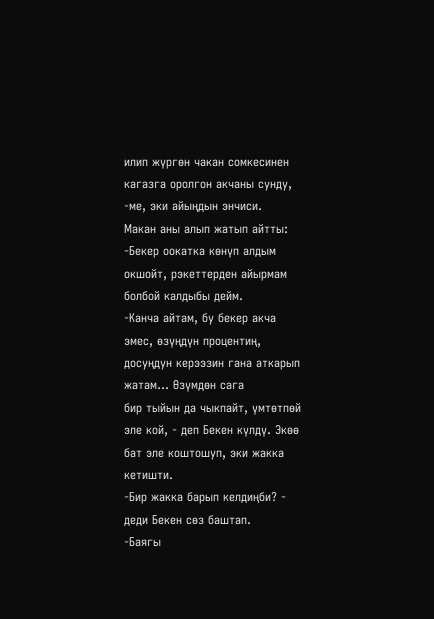илип жүргөн чакан сомкесинен кагазга оролгон акчаны сунду, -ме, эки айыңдын энчиси.
Макан аны алып жатып айтты:
-Бекер оокатка көнүп алдым окшойт, рэкеттерден айырмам болбой калдыбы дейм.
-Канча айтам, бу бекер акча эмес, өзүңдүн процентиң, досуңдун керээзин гана аткарып жатам... Өзүмдөн сага
бир тыйын да чыкпайт, үмтөтпөй эле кой, - деп Бекен күлдү. Экөө бат эле коштошуп, эки жакка кетишти.
-Бир жакка барып келдиңби? - деди Бекен сөз баштап.
-Баягы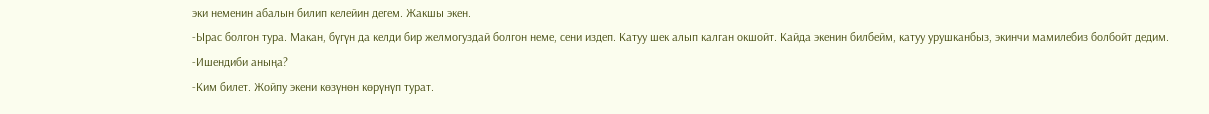эки неменин абалын билип келейин дегем. Жакшы экен.
-Ырас болгон тура. Макан, бүгүн да келди бир желмогуздай болгон неме, сени издеп. Катуу шек алып калган окшойт. Кайда экенин билбейм, катуу урушканбыз, экинчи мамилебиз болбойт дедим.
-Ишендиби аныңа?
-Ким билет. Жойпу экени көзүнөн көрүнүп турат.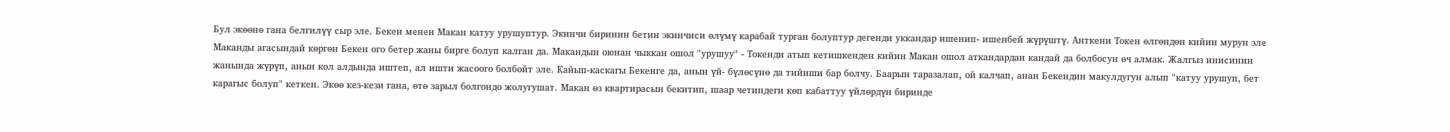Бул экөөнө гана белгилүү сыр эле. Бекен менен Макан катуу урушуптур. Экинчи биринин бетин экинчиси өлүмү карабай турган болуптур дегенди уккандар ишенип- ишенбей жүрүштү. Анткени Токен өлгөндөн кийин мурун эле Маканды агасындай көргөн Бекен ого бетер жаны бирге болуп калган да. Макандын оюнан чыккан ошол "урушуу" - Токенди атып кетишкенден кийин Макан ошол аткандардан кандай да болбосун өч алмак. Жалгыз инисинин жанында жүрүп, анын кол алдында иштеп, ал ишти жасоого болбойт эле. Кайып-каскагы Бекенге да, анын үй- бүлөсүнө да тийиши бар болчу. Баарын таразалап, ой калчап, анан Бекендин макулдугун алып "катуу урушуп, бет карагыс болуп" кеткен. Экөө кез-кези гана, өтө зарыл болгондо жолугушат. Макан өз квартирасын бекитип, шаар четиндеги көп кабаттуу үйлөрдүн биринде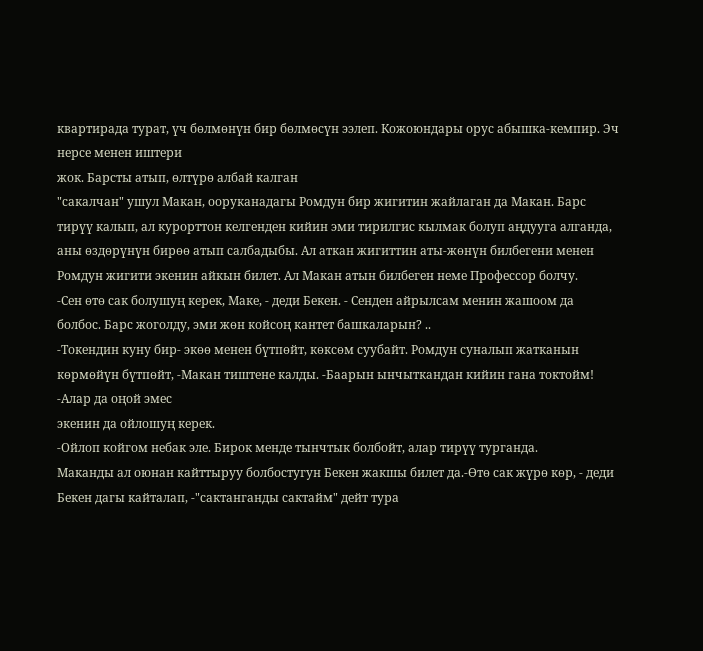квартирада турат, үч бөлмөнүн бир бөлмөсүн ээлеп. Кожоюндары орус абышка-кемпир. Эч нерсе менен иштери
жок. Барсты атып, өлтүрө албай калган
"сакалчан" ушул Макан, ооруканадагы Ромдун бир жигитин жайлаган да Макан. Барс тирүү калып, ал курорттон келгенден кийин эми тирилгис кылмак болуп аңдууга алганда, аны өздөрүнүн бирөө атып салбадыбы. Ал аткан жигиттин аты-жөнүн билбегени менен Ромдун жигити экенин айкын билет. Ал Макан атын билбеген неме Профессор болчу.
-Сен өтө сак болушуң керек, Маке, - деди Бекен. - Сенден айрылсам менин жашоом да болбос. Барс жоголду, эми жөн койсоң кантет башкаларын? ..
-Токендин куну бир- экөө менен бүтпөйт, көксөм суубайт. Ромдун суналып жатканын көрмөйүн бүтпөйт, -Макан тиштене калды. -Баарын ынчыткандан кийин гана токтойм!
-Алар да оңой эмес
экенин да ойлошуң керек.
-Ойлоп койгом небак эле. Бирок менде тынчтык болбойт, алар тирүү турганда.
Маканды ал оюнан кайттыруу болбостугун Бекен жакшы билет да.-Өтө сак жүрө көр, - деди Бекен дагы кайталап, -"сактанганды сактайм" дейт тура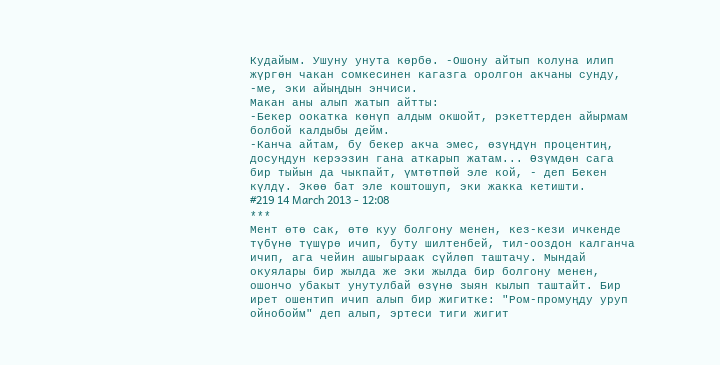Кудайым. Ушуну унута көрбө. -Ошону айтып колуна илип жүргөн чакан сомкесинен кагазга оролгон акчаны сунду, -ме, эки айыңдын энчиси.
Макан аны алып жатып айтты:
-Бекер оокатка көнүп алдым окшойт, рэкеттерден айырмам болбой калдыбы дейм.
-Канча айтам, бу бекер акча эмес, өзүңдүн процентиң, досуңдун керээзин гана аткарып жатам... Өзүмдөн сага
бир тыйын да чыкпайт, үмтөтпөй эле кой, - деп Бекен күлдү. Экөө бат эле коштошуп, эки жакка кетишти.
#219 14 March 2013 - 12:08
***
Мент өтө сак, өтө куу болгону менен, кез-кези ичкенде түбүнө түшүрө ичип, буту шилтенбей, тил-ооздон калганча ичип, ага чейин ашыгыраак сүйлөп таштачу. Мындай окуялары бир жылда же эки жылда бир болгону менен, ошончо убакыт унутулбай өзүнө зыян кылып таштайт. Бир ирет ошентип ичип алып бир жигитке: "Ром-промуңду уруп ойнобойм" деп алып, эртеси тиги жигит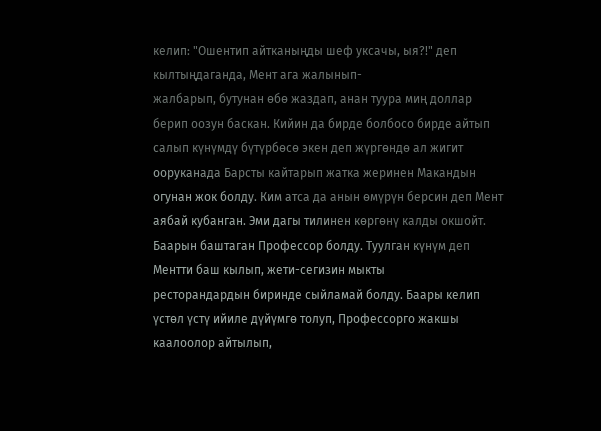келип: "Ошентип айтканыңды шеф уксачы, ыя?!" деп кылтыңдаганда, Мент ага жалынып-
жалбарып, бутунан өбө жаздап, анан туура миң доллар берип оозун баскан. Кийин да бирде болбосо бирде айтып салып күнүмдү бүтүрбөсө экен деп жүргөндө ал жигит ооруканада Барсты кайтарып жатка жеринен Макандын огунан жок болду. Ким атса да анын өмүрүн берсин деп Мент аябай кубанган. Эми дагы тилинен көргөнү калды окшойт. Баарын баштаган Профессор болду. Туулган күнүм деп Ментти баш кылып, жети-сегизин мыкты
ресторандардын биринде сыйламай болду. Баары келип үстөл үстү ийиле дүйүмгө толуп, Профессорго жакшы каалоолор айтылып,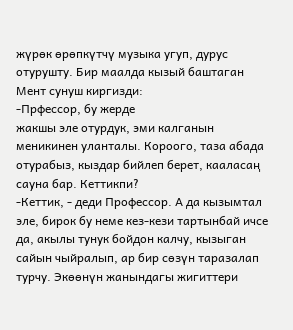жүрөк өрөпкүтчү музыка угуп, дурус отурушту. Бир маалда кызый баштаган Мент сунуш киргизди:
-Прфессор, бу жерде
жакшы эле отурдук, эми калганын меникинен уланталы. Короого, таза абада отурабыз, кыздар бийлеп берет, кааласаң сауна бар. Кеттикпи?
-Кеттик, - деди Профессор. А да кызымтал эле, бирок бу неме кез-кези тартынбай ичсе да, акылы тунук бойдон калчу, кызыган сайын чыйралып, ар бир сөзүн таразалап турчу. Экөөнүн жанындагы жигиттери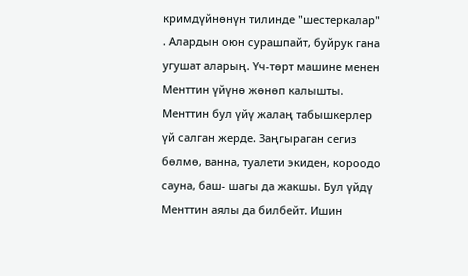кримдүйнөнүн тилинде "шестеркалар" . Алардын оюн сурашпайт, буйрук гана угушат аларың. Үч-төрт машине менен Менттин үйүнө жөнөп калышты. Менттин бул үйү жалаң табышкерлер үй салган жерде. Заңгыраган сегиз бөлмө, ванна, туалети экиден, короодо сауна, баш- шагы да жакшы. Бул үйдү Менттин аялы да билбейт. Ишин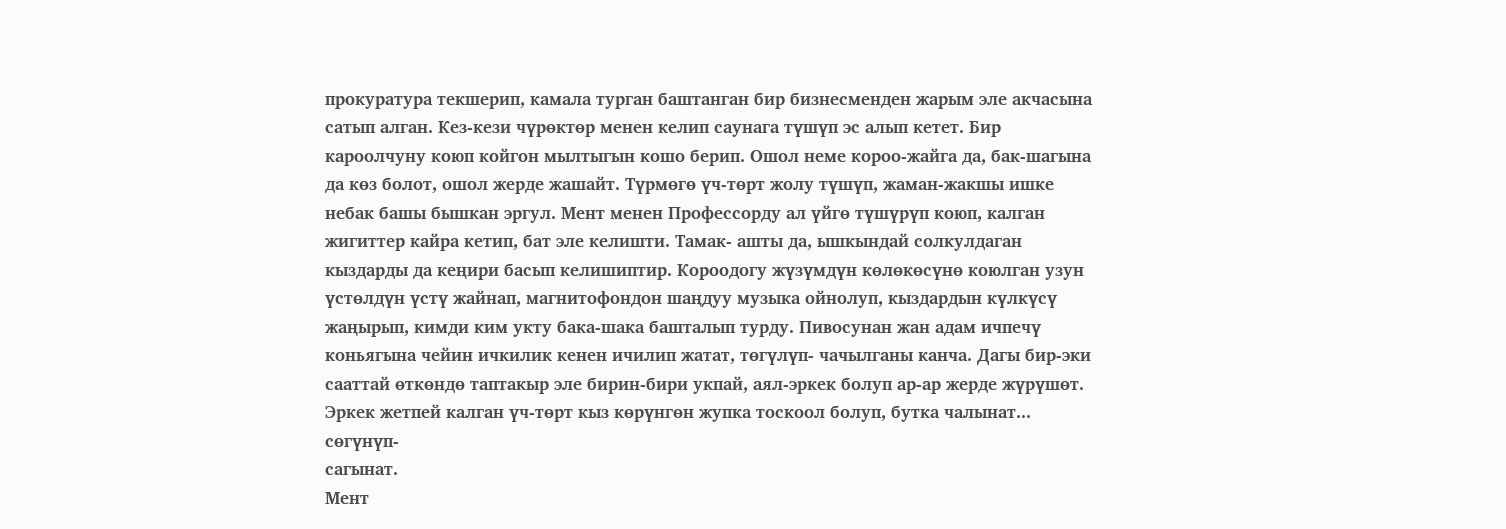прокуратура текшерип, камала турган баштанган бир бизнесменден жарым эле акчасына сатып алган. Кез-кези чүрөктөр менен келип саунага түшүп эс алып кетет. Бир кароолчуну коюп койгон мылтыгын кошо берип. Ошол неме короо-жайга да, бак-шагына да көз болот, ошол жерде жашайт. Түрмөгө үч-төрт жолу түшүп, жаман-жакшы ишке небак башы бышкан эргул. Мент менен Профессорду ал үйгө түшүрүп коюп, калган жигиттер кайра кетип, бат эле келишти. Тамак- ашты да, ышкындай солкулдаган кыздарды да кеңири басып келишиптир. Короодогу жүзүмдүн көлөкөсүнө коюлган узун үстөлдүн үстү жайнап, магнитофондон шаңдуу музыка ойнолуп, кыздардын күлкүсү жаңырып, кимди ким укту бака-шака башталып турду. Пивосунан жан адам ичпечү коньягына чейин ичкилик кенен ичилип жатат, төгүлүп- чачылганы канча. Дагы бир-эки сааттай өткөндө таптакыр эле бирин-бири укпай, аял-эркек болуп ар-ар жерде жүрүшөт. Эркек жетпей калган үч-төрт кыз көрүнгөн жупка тоскоол болуп, бутка чалынат... сөгүнүп-
сагынат.
Мент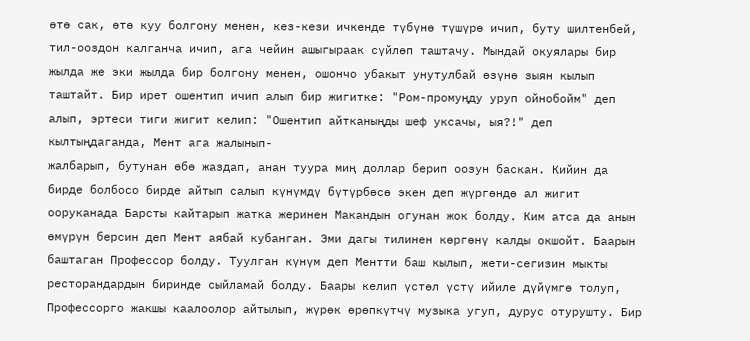өтө сак, өтө куу болгону менен, кез-кези ичкенде түбүнө түшүрө ичип, буту шилтенбей, тил-ооздон калганча ичип, ага чейин ашыгыраак сүйлөп таштачу. Мындай окуялары бир жылда же эки жылда бир болгону менен, ошончо убакыт унутулбай өзүнө зыян кылып таштайт. Бир ирет ошентип ичип алып бир жигитке: "Ром-промуңду уруп ойнобойм" деп алып, эртеси тиги жигит келип: "Ошентип айтканыңды шеф уксачы, ыя?!" деп кылтыңдаганда, Мент ага жалынып-
жалбарып, бутунан өбө жаздап, анан туура миң доллар берип оозун баскан. Кийин да бирде болбосо бирде айтып салып күнүмдү бүтүрбөсө экен деп жүргөндө ал жигит ооруканада Барсты кайтарып жатка жеринен Макандын огунан жок болду. Ким атса да анын өмүрүн берсин деп Мент аябай кубанган. Эми дагы тилинен көргөнү калды окшойт. Баарын баштаган Профессор болду. Туулган күнүм деп Ментти баш кылып, жети-сегизин мыкты
ресторандардын биринде сыйламай болду. Баары келип үстөл үстү ийиле дүйүмгө толуп, Профессорго жакшы каалоолор айтылып, жүрөк өрөпкүтчү музыка угуп, дурус отурушту. Бир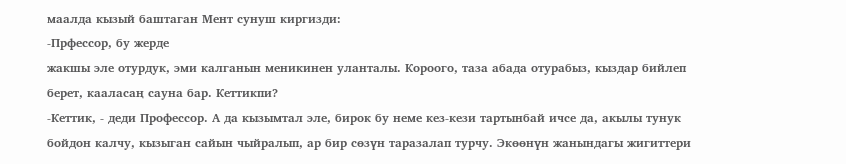маалда кызый баштаган Мент сунуш киргизди:
-Прфессор, бу жерде
жакшы эле отурдук, эми калганын меникинен уланталы. Короого, таза абада отурабыз, кыздар бийлеп берет, кааласаң сауна бар. Кеттикпи?
-Кеттик, - деди Профессор. А да кызымтал эле, бирок бу неме кез-кези тартынбай ичсе да, акылы тунук бойдон калчу, кызыган сайын чыйралып, ар бир сөзүн таразалап турчу. Экөөнүн жанындагы жигиттери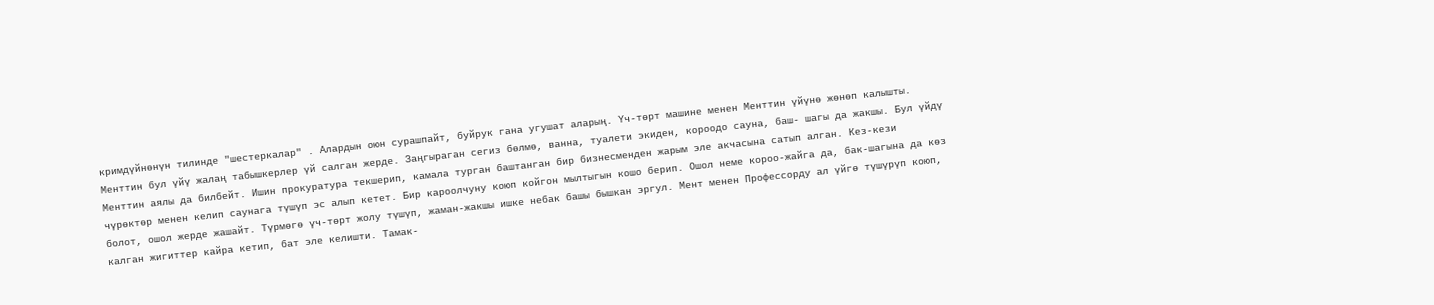кримдүйнөнүн тилинде "шестеркалар" . Алардын оюн сурашпайт, буйрук гана угушат аларың. Үч-төрт машине менен Менттин үйүнө жөнөп калышты. Менттин бул үйү жалаң табышкерлер үй салган жерде. Заңгыраган сегиз бөлмө, ванна, туалети экиден, короодо сауна, баш- шагы да жакшы. Бул үйдү Менттин аялы да билбейт. Ишин прокуратура текшерип, камала турган баштанган бир бизнесменден жарым эле акчасына сатып алган. Кез-кези чүрөктөр менен келип саунага түшүп эс алып кетет. Бир кароолчуну коюп койгон мылтыгын кошо берип. Ошол неме короо-жайга да, бак-шагына да көз болот, ошол жерде жашайт. Түрмөгө үч-төрт жолу түшүп, жаман-жакшы ишке небак башы бышкан эргул. Мент менен Профессорду ал үйгө түшүрүп коюп, калган жигиттер кайра кетип, бат эле келишти. Тамак-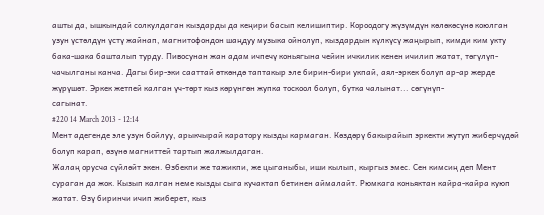ашты да, ышкындай солкулдаган кыздарды да кеңири басып келишиптир. Короодогу жүзүмдүн көлөкөсүнө коюлган узун үстөлдүн үстү жайнап, магнитофондон шаңдуу музыка ойнолуп, кыздардын күлкүсү жаңырып, кимди ким укту бака-шака башталып турду. Пивосунан жан адам ичпечү коньягына чейин ичкилик кенен ичилип жатат, төгүлүп- чачылганы канча. Дагы бир-эки сааттай өткөндө таптакыр эле бирин-бири укпай, аял-эркек болуп ар-ар жерде жүрүшөт. Эркек жетпей калган үч-төрт кыз көрүнгөн жупка тоскоол болуп, бутка чалынат... сөгүнүп-
сагынат.
#220 14 March 2013 - 12:14
Мент адегенде эле узун бойлуу, арыкчырай каратору кызды кармаган. Көздөрү бакырайып эркекти жутуп жиберчүдөй болуп карап, өзүнө магниттей тартып жалжылдаган.
Жалаң орусча сүйлөйт экен. Өзбекпи же тажикпи, же цыганыбы, иши кылып, кыргыз эмес. Сен кимсиң деп Мент сураган да жок. Кызып калган неме кызды сыга кучактап бетинен аймалайт. Рюмкага коньяктан кайра-кайра куюп жатат. Өзү биринчи ичип жиберет, кыз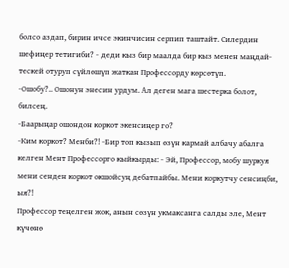болсо аздап, бирин ичсе экинчисин серпип таштайт. Силердин шефиңер тетигиби? - деди кыз бир маалда бир кыз менен маңдай-тескей отуруп сүйлөшүп жаткан Профессорду көрсөтүп.
-Ошобу?.. Ошонун энесин урдум. Ал деген мага шестерка болот, билсең.
-Баарыңар ошондон коркот экенсиңер го?
-Ким коркот? Менби?! -Бир топ кызып өзүн кармай албачу абалга келген Мент Профессорго кыйкырды: - Эй, Профессор, мобу шуркуя мени сенден коркот окшойсуң дебатпайбы. Мени коркутчу сенсиңби, ыя?!
Профессор теңелген жок, анын сөзүн укмаксанга салды эле, Мент күчөнө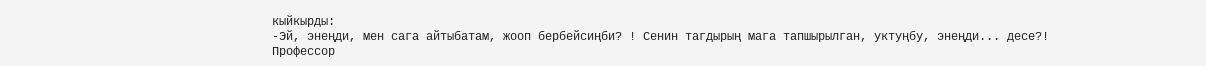кыйкырды:
-Эй, энеңди, мен сага айтыбатам, жооп бербейсиңби? ! Сенин тагдырың мага тапшырылган, уктуңбу, энеңди... десе?!
Профессор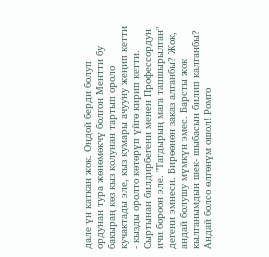дале үн каткан жок. Оңдой берди болуп ордунан тура жөнөмөкчү болгон Ментти бу бакыраң көз кыз колунан тартып ороло кучактады эле, кыз кумары ачууну жеңип кетти - кызды оролто көтөрүп үйгө кирип кетти. Сыртынан билдирбегени менен Профессордун ичи бороон эле. "Тагдырың мага тапшырылган" дегени эмнеси. Бирөөнөн заказ алганбы? Жок, андай болушу мүмкүн эмес. Барсты жок кылганымдын шек- шыбасын билип калганбы? Андай болсо өлгөнүм ошол! Ромго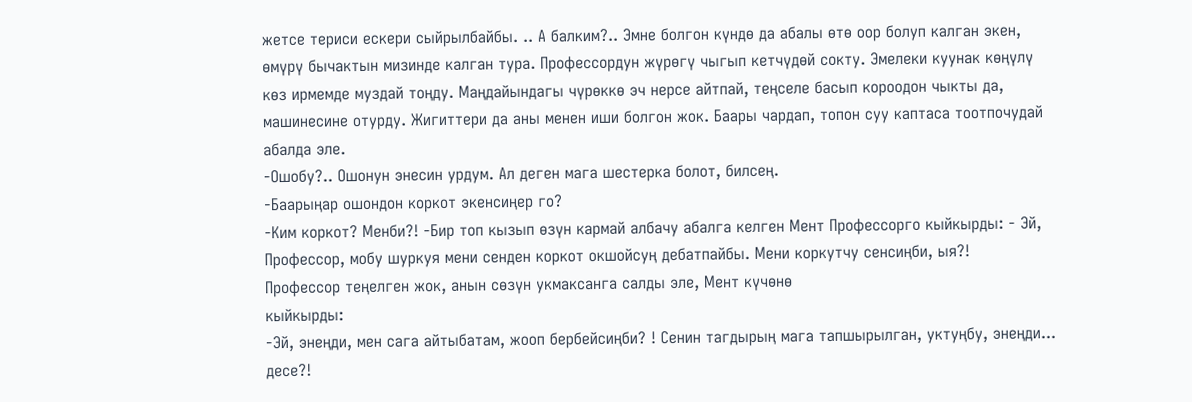жетсе териси ескери сыйрылбайбы. .. А балким?.. Эмне болгон күндө да абалы өтө оор болуп калган экен, өмүрү бычактын мизинде калган тура. Профессордун жүрөгү чыгып кетчүдөй сокту. Эмелеки куунак көңүлү көз ирмемде муздай тоңду. Маңдайындагы чүрөккө эч нерсе айтпай, теңселе басып короодон чыкты да, машинесине отурду. Жигиттери да аны менен иши болгон жок. Баары чардап, топон суу каптаса тоотпочудай абалда эле.
-Ошобу?.. Ошонун энесин урдум. Ал деген мага шестерка болот, билсең.
-Баарыңар ошондон коркот экенсиңер го?
-Ким коркот? Менби?! -Бир топ кызып өзүн кармай албачу абалга келген Мент Профессорго кыйкырды: - Эй, Профессор, мобу шуркуя мени сенден коркот окшойсуң дебатпайбы. Мени коркутчу сенсиңби, ыя?!
Профессор теңелген жок, анын сөзүн укмаксанга салды эле, Мент күчөнө
кыйкырды:
-Эй, энеңди, мен сага айтыбатам, жооп бербейсиңби? ! Сенин тагдырың мага тапшырылган, уктуңбу, энеңди... десе?!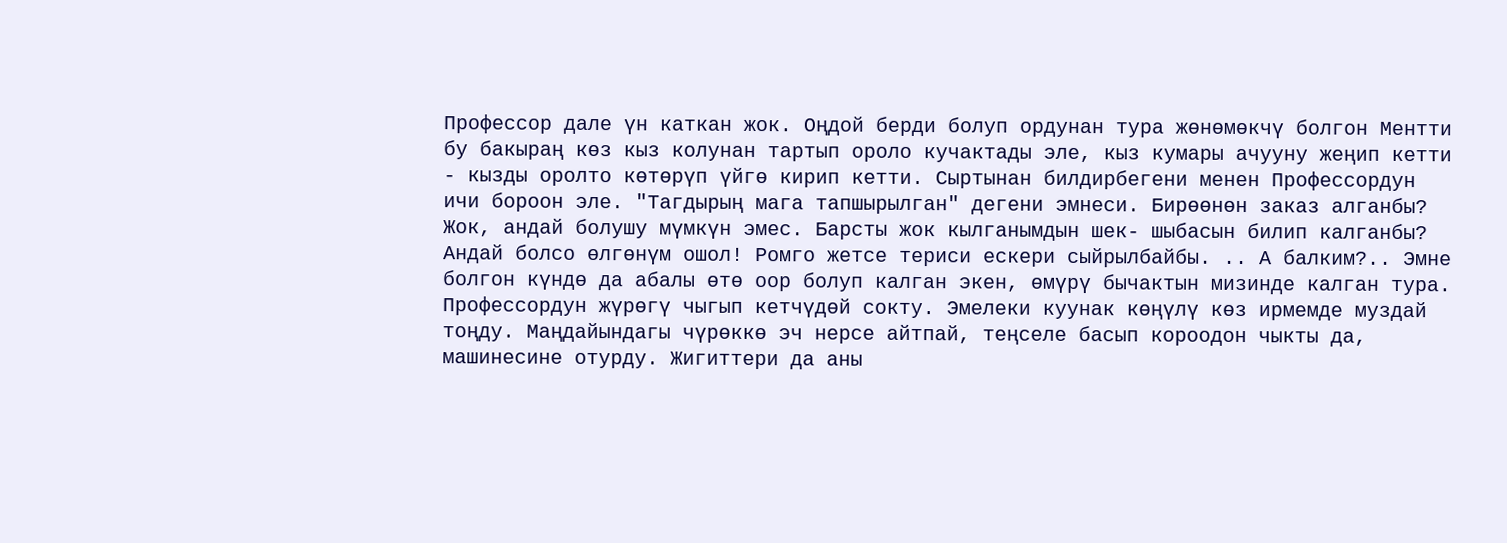Профессор дале үн каткан жок. Оңдой берди болуп ордунан тура жөнөмөкчү болгон Ментти бу бакыраң көз кыз колунан тартып ороло кучактады эле, кыз кумары ачууну жеңип кетти - кызды оролто көтөрүп үйгө кирип кетти. Сыртынан билдирбегени менен Профессордун ичи бороон эле. "Тагдырың мага тапшырылган" дегени эмнеси. Бирөөнөн заказ алганбы? Жок, андай болушу мүмкүн эмес. Барсты жок кылганымдын шек- шыбасын билип калганбы? Андай болсо өлгөнүм ошол! Ромго жетсе териси ескери сыйрылбайбы. .. А балким?.. Эмне болгон күндө да абалы өтө оор болуп калган экен, өмүрү бычактын мизинде калган тура. Профессордун жүрөгү чыгып кетчүдөй сокту. Эмелеки куунак көңүлү көз ирмемде муздай тоңду. Маңдайындагы чүрөккө эч нерсе айтпай, теңселе басып короодон чыкты да, машинесине отурду. Жигиттери да аны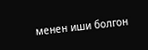менен иши болгон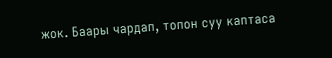жок. Баары чардап, топон суу каптаса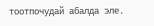тоотпочудай абалда эле.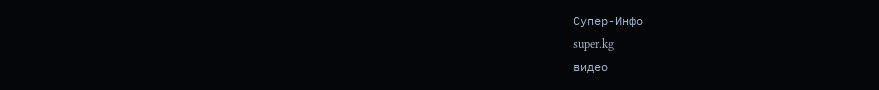Супер-Инфо
super.kg
видео